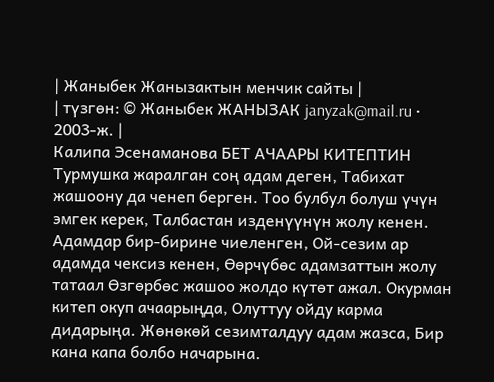| Жаныбек Жанызактын менчик сайты |
| түзгөн: © Жаныбек ЖАНЫЗАК janyzak@mail.ru • 2003-ж. |
Калипа Эсенаманова БЕТ АЧААРЫ КИТЕПТИН Турмушка жаралган соң адам деген, Табихат жашоону да ченеп берген. Тоо булбул болуш үчүн эмгек керек, Талбастан изденүүнүн жолу кенен. Адамдар бир-бирине чиеленген, Ой-сезим ар адамда чексиз кенен, Өөрчүбөс адамзаттын жолу татаал Өзгөрбөс жашоо жолдо күтөт ажал. Окурман китеп окуп ачаарыңда, Олуттуу ойду карма дидарыңа. Жөнөкөй сезимталдуу адам жазса, Бир кана капа болбо начарына.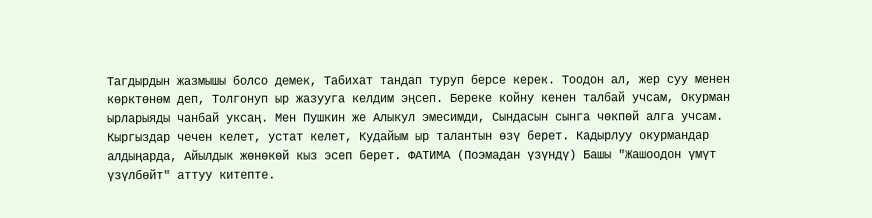Тагдырдын жазмышы болсо демек, Табихат тандап туруп берсе керек. Тоодон ал, жер суу менен көрктөнөм деп, Толгонуп ыр жазууга келдим эңсеп. Береке койну кенен талбай учсам, Окурман ырларыяды чанбай уксаң. Мен Пушкин же Алыкул эмесимди, Сындасын сынга чөкпөй алга учсам. Кыргыздар чечен келет, устат келет, Кудайым ыр талантын өзү берет. Кадырлуу окурмандар алдыңарда, Айылдык жөнөкөй кыз эсеп берет. ФАТИМА (Поэмадан үзүндү) Башы "Жашоодон үмүт үзүлбөйт" аттуу китепте.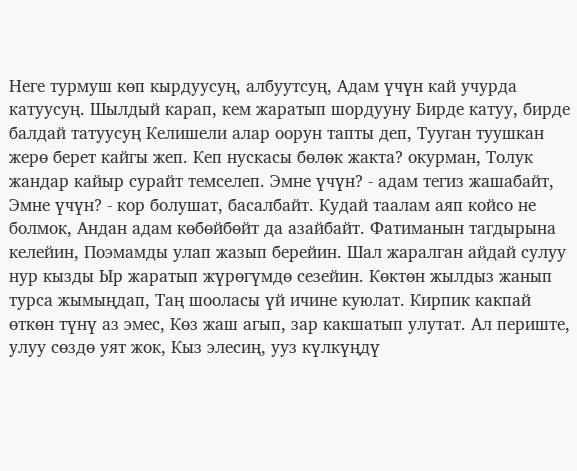Неге турмуш көп кырдуусуң, албуутсуң, Адам үчүн кай учурда катуусуң. Шылдый карап, кем жаратып шордууну Бирде катуу, бирде балдай татуусуң Келишели алар оорун тапты деп, Тууган туушкан жерө берет кайгы жеп. Кеп нускасы бөлөк жакта? окурман, Толук жандар кайыр сурайт темселеп. Эмне үчүн? - адам тегиз жашабайт, Эмне үчүн? - кор болушат, басалбайт. Кудай таалам аяп койсо не болмок, Андан адам көбөйбөйт да азайбайт. Фатиманын тагдырына келейин, Поэмамды улап жазып берейин. Шал жаралган айдай сулуу нур кызды Ыр жаратып жүрөгүмдө сезейин. Көктөн жылдыз жанып турса жымыңдап, Таң шооласы үй ичине куюлат. Кирпик какпай өткөн түнү аз эмес, Көз жаш агып, зар какшатып улутат. Ал периште, улуу сөздө уят жок, Кыз элесиң, ууз күлкүңдү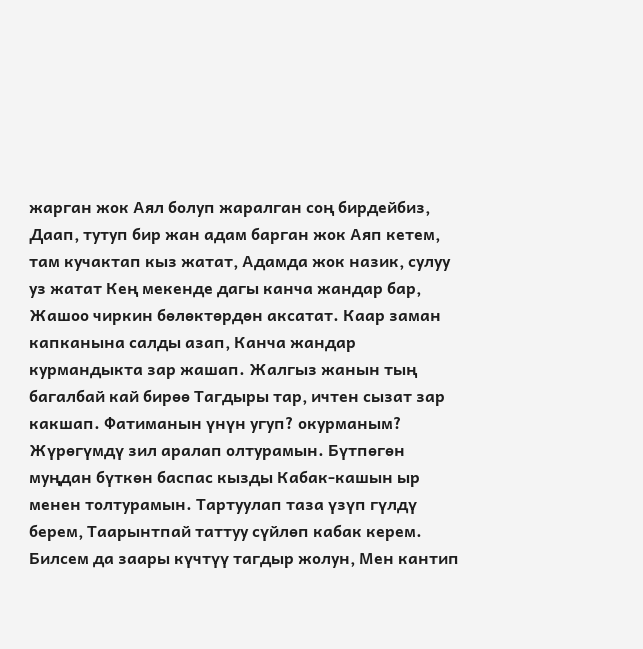жарган жок Аял болуп жаралган соң бирдейбиз, Даап, тутуп бир жан адам барган жок Аяп кетем, там кучактап кыз жатат, Адамда жок назик, сулуу уз жатат Кең мекенде дагы канча жандар бар, Жашоо чиркин бөлөктөрдөн аксатат. Каар заман капканына салды азап, Канча жандар курмандыкта зар жашап. Жалгыз жанын тың багалбай кай бирөө Тагдыры тар, ичтен сызат зар какшап. Фатиманын үнүн угуп? окурманым? Жүрөгүмдү зил аралап олтурамын. Бүтпөгөн муңдан бүткөн баспас кызды Кабак-кашын ыр менен толтурамын. Тартуулап таза үзүп гүлдү берем, Таарынтпай таттуу сүйлөп кабак керем. Билсем да заары күчтүү тагдыр жолун, Мен кантип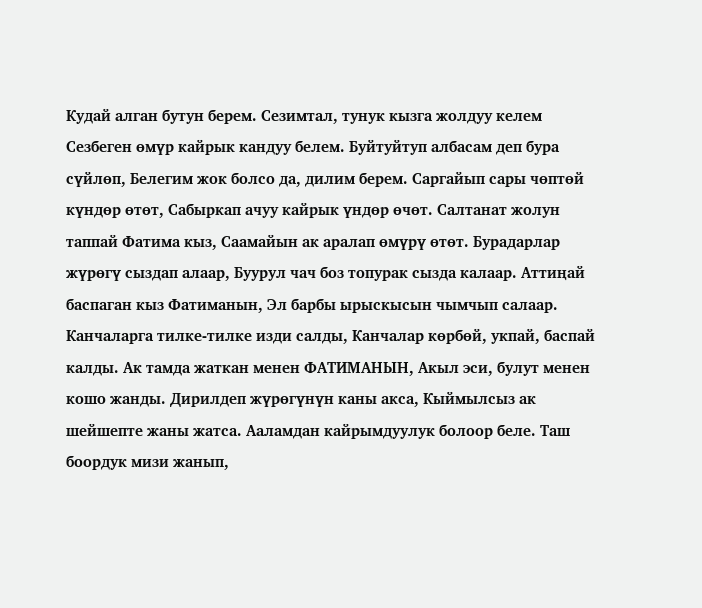Кудай алган бутун берем. Сезимтал, тунук кызга жолдуу келем Сезбеген өмүр кайрык кандуу белем. Буйтуйтуп албасам деп бура сүйлөп, Белегим жок болсо да, дилим берем. Саргайып сары чөптөй күндөр өтөт, Сабыркап ачуу кайрык үндөр өчөт. Салтанат жолун таппай Фатима кыз, Саамайын ак аралап өмүрү өтөт. Бурадарлар жүрөгү сыздап алаар, Буурул чач боз топурак сызда калаар. Аттиңай баспаган кыз Фатиманын, Эл барбы ырыскысын чымчып салаар. Канчаларга тилке-тилке изди салды, Канчалар көрбөй, укпай, баспай калды. Ак тамда жаткан менен ФАТИМАНЫН, Акыл эси, булут менен кошо жанды. Дирилдеп жүрөгүнүн каны акса, Кыймылсыз ак шейшепте жаны жатса. Ааламдан кайрымдуулук болоор беле. Таш боордук мизи жанып,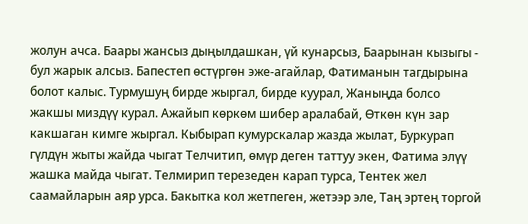жолун ачса. Баары жансыз дыңылдашкан, үй кунарсыз, Баарынан кызыгы - бул жарык алсыз. Бапестеп өстүргөн эже-агайлар, Фатиманын тагдырына болот калыс. Турмушуң бирде жыргал, бирде куурал, Жаныңда болсо жакшы миздүү курал. Ажайып көркөм шибер аралабай, Өткөн күн зар какшаган кимге жыргал. Кыбырап кумурскалар жазда жылат, Буркурап гүлдүн жыты жайда чыгат Телчитип, өмүр деген таттуу экен, Фатима элүү жашка майда чыгат. Телмирип терезеден карап турса, Тентек жел саамайларын аяр урса. Бакытка кол жетпеген, жетээр эле, Таң эртең торгой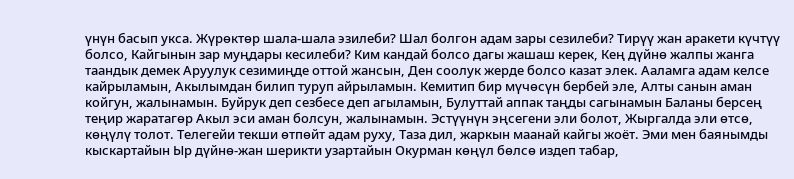үнүн басып укса. Жүрөктөр шала-шала эзилеби? Шал болгон адам зары сезилеби? Тирүү жан аракети күчтүү болсо, Кайгынын зар муңдары кесилеби? Ким кандай болсо дагы жашаш керек, Кең дүйнө жалпы жанга таандык демек Аруулук сезимиңде оттой жансын, Ден соолук жерде болсо казат элек. Ааламга адам келсе кайрыламын, Акылымдан билип туруп айрыламын. Кемитип бир мүчөсүн бербей эле, Алты санын аман койгун, жалынамын. Буйрук деп сезбесе деп агыламын, Булуттай аппак таңды сагынамын Баланы берсең теңир жаратагөр Акыл эси аман болсун, жалынамын. Эстүүнүн эңсегени эли болот, Жыргалда эли өтсө, көңүлү толот. Телегейи текши өтпөйт адам руху, Таза дил, жаркын маанай кайгы жоёт. Эми мен баянымды кыскартайын Ыр дүйнө-жан шерикти узартайын Окурман көңүл бөлсө издеп табар,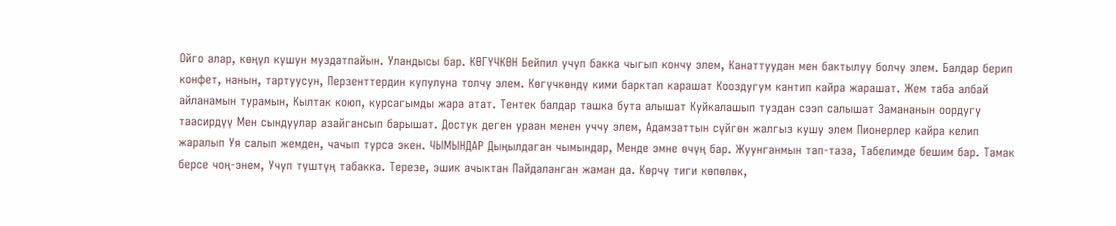Ойго алар, көңүл кушун муздатпайын. Уландысы бар. КӨГҮЧКӨН Бейпил учуп бакка чыгып кончу элем, Канаттуудан мен бактылуу болчу элем. Балдар берип конфет, нанын, тартуусун, Перзенттердин купулуна толчу элем. Көгүчкөндү кими барктап карашат Кооздугум кантип кайра жарашат. Жем таба албай айланамын турамын, Кылтак коюп, курсагымды жара атат. Тентек балдар ташка бута алышат Куйкалашып туздан сээп салышат Замананын оордугу таасирдүү Мен сындуулар азайгансып барышат. Достук деген ураан менен уччу элем, Адамзаттын сүйгөн жалгыз кушу элем Пионерлер кайра келип жаралып Уя салып жемден, чачып турса экен. ЧЫМЫНДАР Дыңылдаган чымындар, Менде эмне өчүң бар. Жуунганмын тап-таза, Табелимде бешим бар. Тамак берсе чоң-энем, Учуп түштүң табакка. Терезе, эшик ачыктан Пайдаланган жаман да. Көрчү тиги көпөлөк,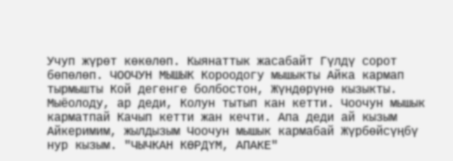Учуп жүрөт көкөлөп. Кыянаттык жасабайт Гүлдү сорот бөпөлөп. ЧООЧУН МЫШЫК Короодогу мышыкты Айка кармап тырмышты Кой дегенге болбостон, Жүндөрүнө кызыкты. Мыёолоду, ар деди, Колун тытып кан кетти. Чоочун мышык карматпай Качып кетти жан кечти. Апа деди ай кызым Айкеримим, жылдызым Чоочун мышык кармабай Жүрбөйсүңбү нур кызым. "ЧЫЧКАН КӨРДҮМ, АПАКЕ"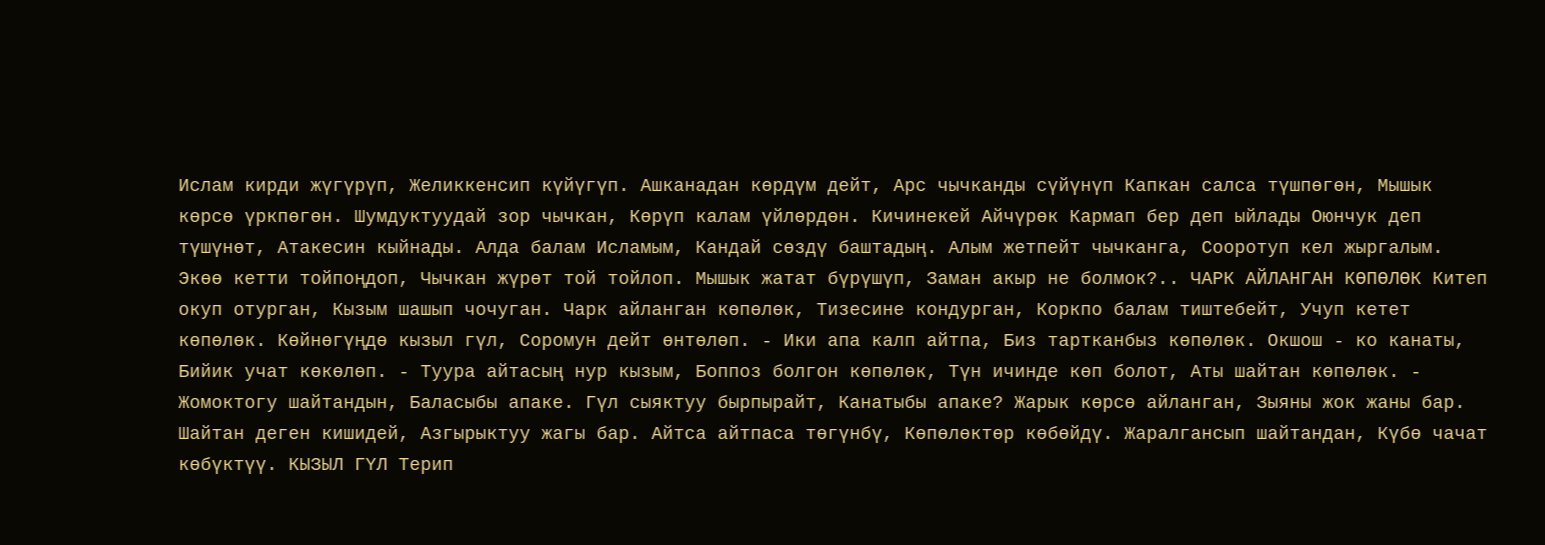Ислам кирди жүгүрүп, Желиккенсип күйүгүп. Ашканадан көрдүм дейт, Арс чычканды сүйүнүп Капкан салса түшпөгөн, Мышык көрсө үркпөгөн. Шумдуктуудай зор чычкан, Көрүп калам үйлөрдөн. Кичинекей Айчүрөк Кармап бер деп ыйлады Оюнчук деп түшүнөт, Атакесин кыйнады. Алда балам Исламым, Кандай сөздү баштадың. Алым жетпейт чычканга, Сооротуп кел жыргалым. Экөө кетти тойпоңдоп, Чычкан жүрөт той тойлоп. Мышык жатат бүрүшүп, Заман акыр не болмок?.. ЧАРК АЙЛАНГАН КӨПӨЛӨК Китеп окуп отурган, Кызым шашып чочуган. Чарк айланган көпөлөк, Тизесине кондурган, Коркпо балам тиштебейт, Учуп кетет көпөлөк. Көйнөгүңдө кызыл гүл, Соромун дейт өнтөлөп. - Ики апа калп айтпа, Биз тартканбыз көпөлөк. Окшош - ко канаты, Бийик учат көкөлөп. - Туура айтасың нур кызым, Боппоз болгон көпөлөк, Түн ичинде көп болот, Аты шайтан көпөлөк. - Жомоктогу шайтандын, Баласыбы апаке. Гүл сыяктуу бырпырайт, Канатыбы апаке? Жарык көрсө айланган, Зыяны жок жаны бар. Шайтан деген кишидей, Азгырыктуу жагы бар. Айтса айтпаса төгүнбү, Көпөлөктөр көбөйдү. Жаралгансып шайтандан, Күбө чачат көбүктүү. КЫЗЫЛ ГҮЛ Терип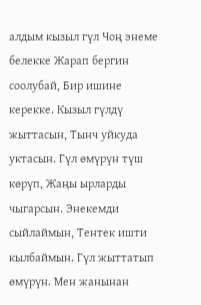алдым кызыл гүл Чоң энеме белекке Жарап бергин соолубай, Бир ишине керекке. Кызыл гүлдү жыттасын, Тынч уйкуда уктасын. Гүл өмүрүн түш көрүп, Жаңы ырларды чыгарсын. Энекемди сыйлаймын, Тентек ишти кылбаймын. Гүл жыттатып өмүрүн. Мен жанынан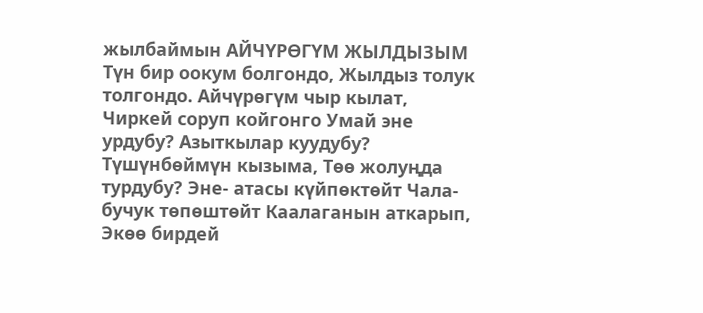жылбаймын АЙЧҮРӨГҮМ ЖЫЛДЫЗЫМ Түн бир оокум болгондо, Жылдыз толук толгондо. Айчүрөгүм чыр кылат, Чиркей соруп койгонго Умай эне урдубу? Азыткылар куудубу? Түшүнбөймүн кызыма, Төө жолуңда турдубу? Эне- атасы күйпөктөйт Чала- бучук төпөштөйт Каалаганын аткарып, Экөө бирдей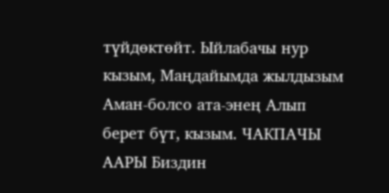түйдөктөйт. Ыйлабачы нур кызым, Маңдайымда жылдызым Аман-болсо ата-энең Алып берет бүт, кызым. ЧАКПАЧЫ ААРЫ Биздин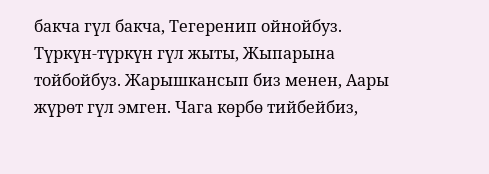бакча гүл бакча, Тегеренип ойнойбуз. Түркүн-түркүн гүл жыты, Жыпарына тойбойбуз. Жарышкансып биз менен, Аары жүрөт гүл эмген. Чага көрбө тийбейбиз,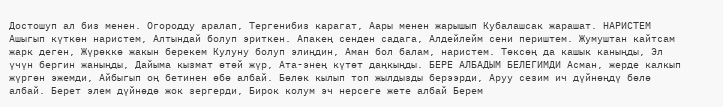Достошуп ал биз менен. Огородду аралап, Тергенибиз карагат, Аары менен жарышып Кубалашсак жарашат. НАРИСТЕМ Ашыгып күткөн наристем, Алтындай болуп эриткен. Апакең сенден садага, Алдейлейм сени периштем. Жумуштан кайтсам жарк деген, Жүрөккө жакын берекем Кулуну болуп элиңдин, Аман бол балам, наристем. Төксөң да кашык каныңды, Эл үчүн бергин жаныңды, Дайыма кызмат өтөй жүр, Ата-энең күтөт даңкыңды. БЕРЕ АЛБАДЫМ БЕЛЕГИМДИ Асман, жерде калкып жүргөн эжемди, Айбыгып оң бетинен өбө албай. Бөлөк кылып топ жылдызды берээрди, Аруу сезим ич дүйнөңдү бөлө албай. Берет элем дүйнөдө жок зергерди, Бирок колум эч нерсеге жете албай Берем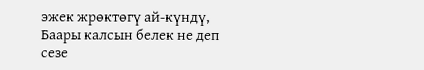эжек жрөктөгү ай-күндү, Баары калсын белек не деп сезе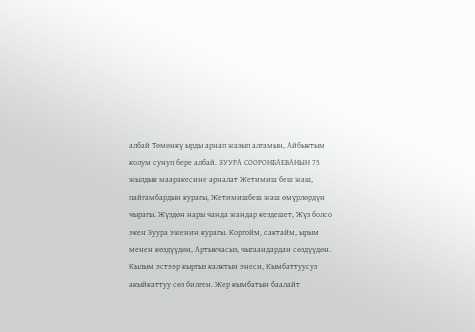албай Төмөнкү ырды арнап жазып алгамын, Айбыктым колум сунуп бере албай. ЗУУРА СООРОНБАЕВАНЫН 75 жылдык мааракесине арналат Жетимиш беш жаш, пайгамбардын курагы, Жетимишбеш жаш өмүрлөрдүн чырагы. Жүздөн нары чанда жандар кездешет, Жүз болсо экен Зуура эженин курагы. Коргойм, сактайм, ырым менен көздүүдөн, Артыкчасыз, чыгаандардан сөздүүдөн. Кылым эстээр кыргыз калктын энеси, Кымбаттуусуз акыйкаттуу сөз билген. Жер кымбатын баалайт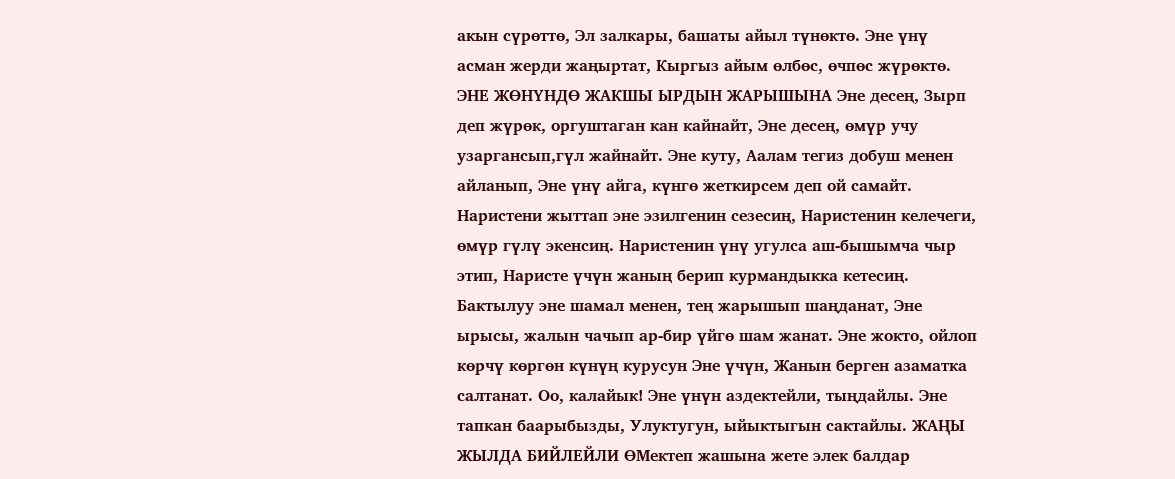акын сүрөттө, Эл залкары, башаты айыл түнөктө. Эне үнү асман жерди жаңыртат, Кыргыз айым өлбөс, өчпөс жүрөктө. ЭНЕ ЖӨНҮНДӨ ЖАКШЫ ЫРДЫН ЖАРЫШЫНА Эне десең, Зырп деп жүрөк, оргуштаган кан кайнайт, Эне десең, өмүр учу узаргансып,гүл жайнайт. Эне куту, Аалам тегиз добуш менен айланып, Эне үнү айга, күнгө жеткирсем деп ой самайт. Наристени жыттап эне эзилгенин сезесиң, Наристенин келечеги, өмүр гүлү экенсиң. Наристенин үнү угулса аш-бышымча чыр этип, Наристе үчүн жаның берип курмандыкка кетесиң. Бактылуу эне шамал менен, тең жарышып шаңданат, Эне ырысы, жалын чачып ар-бир үйгө шам жанат. Эне жокто, ойлоп көрчү көргөн күнүң курусун Эне үчүн, Жанын берген азаматка салтанат. Оо, калайык! Эне үнүн аздектейли, тыңдайлы. Эне тапкан баарыбызды, Улуктугун, ыйыктыгын сактайлы. ЖАҢЫ ЖЫЛДА БИЙЛЕЙЛИ ӨМектеп жашына жете элек балдар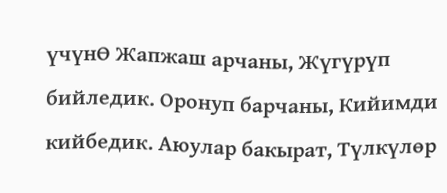үчүнӨ Жапжаш арчаны, Жүгүрүп бийледик. Оронуп барчаны, Кийимди кийбедик. Аюулар бакырат, Түлкүлөр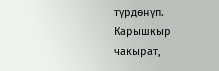түрдөнүп. Карышкыр чакырат,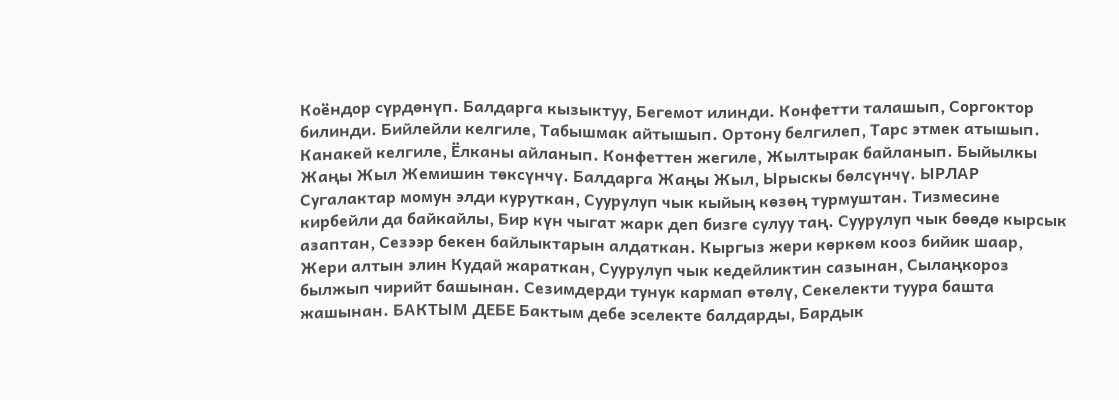Коёндор сүрдөнүп. Балдарга кызыктуу, Бегемот илинди. Конфетти талашып, Соргоктор билинди. Бийлейли келгиле, Табышмак айтышып. Ортону белгилеп, Тарс этмек атышып. Канакей келгиле, Ёлканы айланып. Конфеттен жегиле, Жылтырак байланып. Быйылкы Жаңы Жыл Жемишин төксүнчү. Балдарга Жаңы Жыл, Ырыскы бөлсүнчү. ЫРЛАР Сугалактар момун элди куруткан, Суурулуп чык кыйың көзөң турмуштан. Тизмесине кирбейли да байкайлы, Бир күн чыгат жарк деп бизге сулуу таң. Суурулуп чык бөөдө кырсык азаптан, Сезээр бекен байлыктарын алдаткан. Кыргыз жери көркөм кооз бийик шаар, Жери алтын элин Кудай жараткан, Суурулуп чык кедейликтин сазынан, Сылаңкороз былжып чирийт башынан. Сезимдерди тунук кармап өтөлү, Секелекти туура башта жашынан. БАКТЫМ ДЕБЕ Бактым дебе эселекте балдарды, Бардык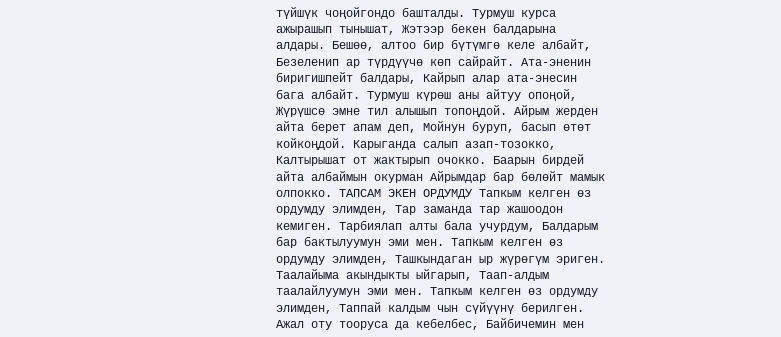түйшүк чоңойгондо башталды. Турмуш курса ажырашып тынышат, Жэтээр бекен балдарына алдары. Бешөө, алтоо бир бүтүмгө келе албайт, Безеленип ар түрдүүчө көп сайрайт. Ата-эненин биригишпейт балдары, Кайрып алар ата-энесин бага албайт. Турмуш күрөш аны айтуу опоңой, Жүрүшсө эмне тил алышып топоңдой. Айрым жерден айта берет апам деп, Мойнун буруп, басып өтөт койкоңдой. Карыганда салып азап-тозокко, Калтырышат от жактырып очокко. Баарын бирдей айта албаймын окурман Айрымдар бар бөлөйт мамык олпокко. ТАПСАМ ЭКЕН ОРДУМДУ Тапкым келген өз ордумду элимден, Тар заманда тар жашоодон кемиген. Тарбиялап алты бала учурдум, Балдарым бар бактылуумун эми мен. Тапкым келген өз ордумду элимден, Ташкындаган ыр жүрөгүм эриген. Таалайыма акындыкты ыйгарып, Таап-алдым таалайлуумун эми мен. Тапкым келген өз ордумду элимден, Таппай калдым чын сүйүүнү берилген. Ажал оту тооруса да кебелбес, Байбичемин мен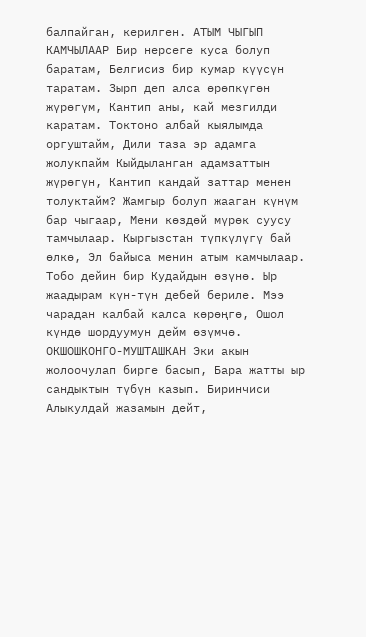балпайган, керилген. АТЫМ ЧЫГЫП КАМЧЫЛААР Бир нерсеге куса болуп баратам, Белгисиз бир кумар күүсүн таратам. Зырп деп алса өрөпкүгөн жүрөгүм, Кантип аны, кай мезгилди каратам. Токтоно албай кыялымда оргуштайм, Дили таза эр адамга жолукпайм Кыйдыланган адамзаттын жүрөгүн, Кантип кандай заттар менен толуктайм? Жамгыр болуп жааган күнүм бар чыгаар, Мени көздөй мүрөк суусу тамчылаар. Кыргызстан түпкүлүгү бай өлкө, Эл байыса менин атым камчылаар. Тобо дейин бир Кудайдын өзүнө. Ыр жаадырам күн-түн дебей бериле. Мээ чарадан калбай калса көрөңгө, Ошол күндө шордуумун дейм өзүмчө. ОКШОШКОНГО-МУШТАШКАН Эки акын жолоочулап бирге басып, Бара жатты ыр сандыктын түбүн казып. Биринчиси Алыкулдай жазамын дейт,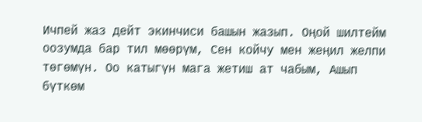Ичпей жаз дейт экинчиси башын жазып. Оңой шилтейм оозумда бар тил мөөрүм, Сен койчу мен жеңил желпи төгөмүн. Оо катыгүн мага жетиш ат чабым, Ашып бүткөм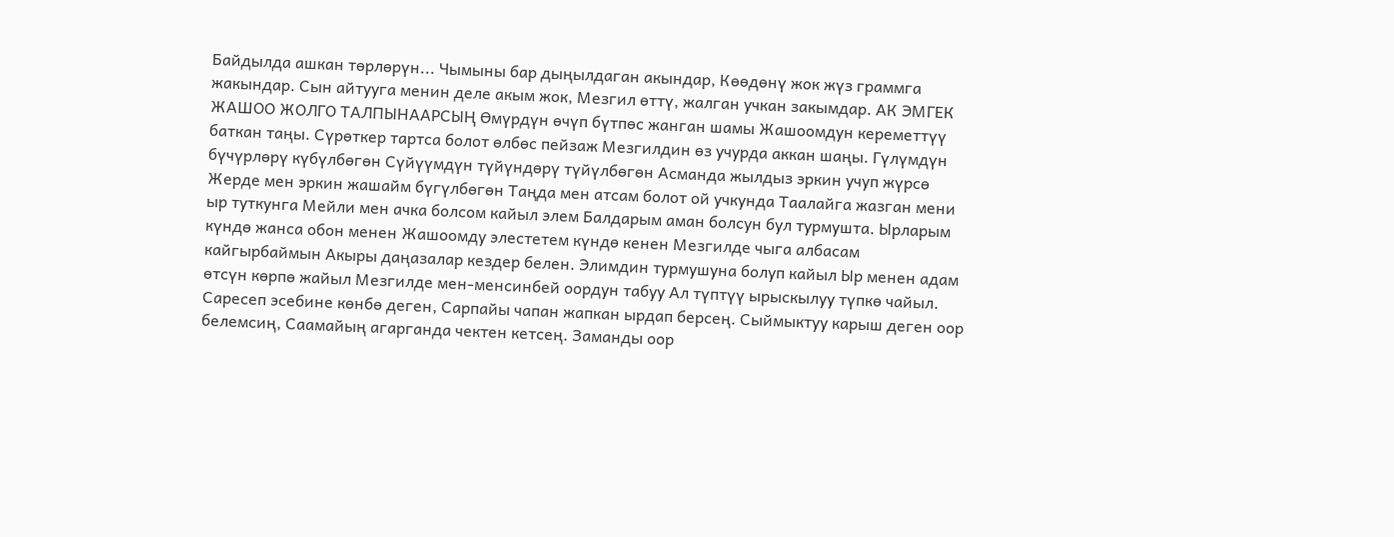Байдылда ашкан төрлөрүн... Чымыны бар дыңылдаган акындар, Көөдөнү жок жүз граммга жакындар. Сын айтууга менин деле акым жок, Мезгил өттү, жалган учкан закымдар. АК ЭМГЕК ЖАШОО ЖОЛГО ТАЛПЫНААРСЫҢ Өмүрдүн өчүп бүтпөс жанган шамы Жашоомдун кереметтүү баткан таңы. Сүрөткер тартса болот өлбөс пейзаж Мезгилдин өз учурда аккан шаңы. Гүлүмдүн бүчүрлөрү күбүлбөгөн Сүйүүмдүн түйүндөрү түйүлбөгөн Асманда жылдыз эркин учуп жүрсө Жерде мен эркин жашайм бүгүлбөгөн Таңда мен атсам болот ой учкунда Таалайга жазган мени ыр туткунга Мейли мен ачка болсом кайыл элем Балдарым аман болсун бул турмушта. Ырларым күндө жанса обон менен Жашоомду элестетем күндө кенен Мезгилде чыга албасам кайгырбаймын Акыры даңазалар кездер белен. Элимдин турмушуна болуп кайыл Ыр менен адам өтсүн көрпө жайыл Мезгилде мен-менсинбей оордун табуу Ал түптүү ырыскылуу түпкө чайыл. Саресеп эсебине көнбө деген, Сарпайы чапан жапкан ырдап берсең. Сыймыктуу карыш деген оор белемсиң, Саамайың агарганда чектен кетсең. Заманды оор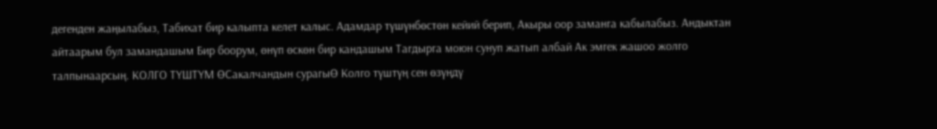дегенден жаңылабыз, Табихат бир калыпта келет калыс. Адамдар түшүнбөстөн кейий берип, Акыры оор заманга кабылабыз. Андыктан айтаарым бул замандашым Бир боорум, өнүп өскөн бир кандашым Тагдырга моюн сунуп жатып албай Ак эмгек жашоо жолго талпынаарсың. КОЛГО ТҮШТҮМ ӨСакалчандын сурагыӨ Колго түштүң сен өзүңдү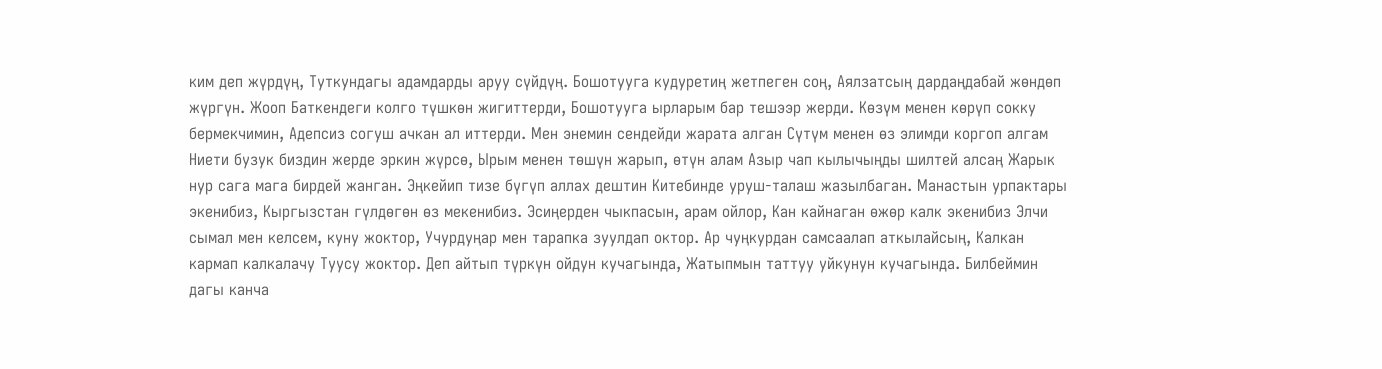ким деп жүрдүң, Туткундагы адамдарды аруу сүйдүң. Бошотууга кудуретиң жетпеген соң, Аялзатсың дардаңдабай жөндөп жүргүн. Жооп Баткендеги колго түшкөн жигиттерди, Бошотууга ырларым бар тешээр жерди. Көзүм менен көрүп сокку бермекчимин, Адепсиз согуш ачкан ал иттерди. Мен энемин сендейди жарата алган Сүтүм менен өз элимди коргоп алгам Ниети бузук биздин жерде эркин жүрсө, Ырым менен төшүн жарып, өтүн алам Азыр чап кылычыңды шилтей алсаң Жарык нур сага мага бирдей жанган. Эңкейип тизе бүгүп аллах дештин Китебинде уруш-талаш жазылбаган. Манастын урпактары экенибиз, Кыргызстан гүлдөгөн өз мекенибиз. Эсиңерден чыкпасын, арам ойлор, Кан кайнаган өжөр калк экенибиз Элчи сымал мен келсем, куну жоктор, Учурдуңар мен тарапка зуулдап октор. Ар чуңкурдан самсаалап аткылайсың, Калкан кармап калкалачу Туусу жоктор. Деп айтып түркүн ойдун кучагында, Жатыпмын таттуу уйкунун кучагында. Билбеймин дагы канча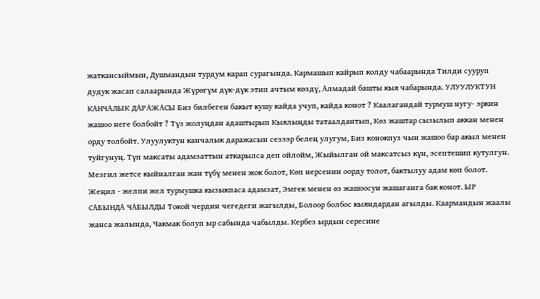жаткансыймын, Душмандын турдум карап сурагында. Кармашып кайрып колду чабаарында Тилди сууруп дудук жасап салаарында Жүрөгүм дүк-дүк этип ачтым көздү, Алмадай башты кыя чабарында. УЛУУЛУКТУН КАНЧАЛЫК ДАРАЖАСЫ Биз билбеген бакыт кушу кайда учуп, кайда конот ? Каалагандай турмуш нугу- эркин жашоо неге болбойт ? Түз жолуңдан адаштырып Кыялыңды татаалдантып, Көз жаштар сызылып аккан менен орду толбойт. Улуулуктун канчалык даражасын сезээр белең улугум, Биз конокпуз чын жашоо бар акыл менен туйгунуң. Түп максаты адамзаттын аткарылса деп ойлойм, Жыйылган ой максатсыз күн, эсептешип кутулгун. Мезгил жетсе кыйналган жан түбү менен жок болот, Көп нерсенин оорду толот, бактылуу адам көп болот. Жеңил - желпи жел турмушка кызыкпаса адамзат, Эмгек менен өз жашоосун жашаганга бак конот. ЫР САБЫНДА ЧАБЫЛДЫ Токой чердин чегедеги жагылды, Болоор болбос кыяндардан агылды. Каармандын жаалы жанса жалында, Чакмак болуп ыр сабында чабылды. Кербез ырдын сересине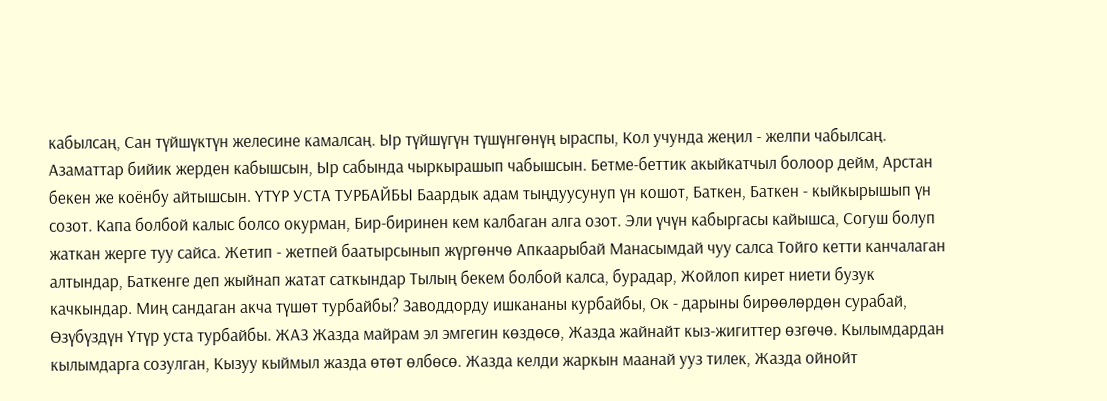кабылсаң, Сан түйшүктүн желесине камалсаң. Ыр түйшүгүн түшүнгөнүң ыраспы, Кол учунда жеңил - желпи чабылсаң. Азаматтар бийик жерден кабышсын, Ыр сабында чыркырашып чабышсын. Бетме-беттик акыйкатчыл болоор дейм, Арстан бекен же коёнбу айтышсын. ҮТҮР УСТА ТУРБАЙБЫ Баардык адам тыңдуусунуп үн кошот, Баткен, Баткен - кыйкырышып үн созот. Капа болбой калыс болсо окурман, Бир-биринен кем калбаган алга озот. Эли үчүн кабыргасы кайышса, Согуш болуп жаткан жерге туу сайса. Жетип - жетпей баатырсынып жүргөнчө Апкаарыбай Манасымдай чуу салса Тойго кетти канчалаган алтындар, Баткенге деп жыйнап жатат саткындар Тылың бекем болбой калса, бурадар, Жойлоп кирет ниети бузук качкындар. Миң сандаган акча түшөт турбайбы? Заводдорду ишкананы курбайбы, Ок - дарыны бирөөлөрдөн сурабай, Өзүбүздүн Үтүр уста турбайбы. ЖАЗ Жазда майрам эл эмгегин көздөсө, Жазда жайнайт кыз-жигиттер өзгөчө. Кылымдардан кылымдарга созулган, Кызуу кыймыл жазда өтөт өлбөсө. Жазда келди жаркын маанай ууз тилек, Жазда ойнойт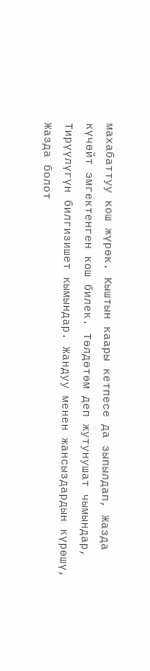махабаттуу кош жүрөк. Кыштын каары кетпесе да зыпылдап, Жазда күчөйт эмгектенген кош билек. Төлдөтөм деп жутунушат чымындар, Тирүүлүгүн билгизишет кымындар. Жандуу менен жансыздардын күрөшү, Жазда болот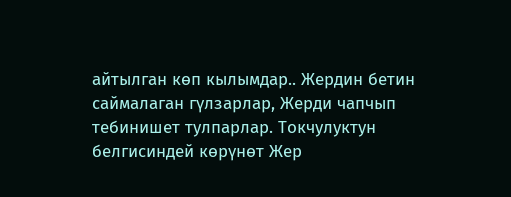айтылган көп кылымдар.. Жердин бетин саймалаган гүлзарлар, Жерди чапчып тебинишет тулпарлар. Токчулуктун белгисиндей көрүнөт Жер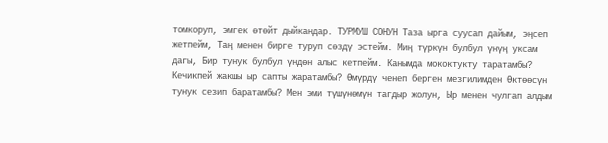томкоруп, эмгек өтөйт дыйкандар. ТУРМУШ СОНУН Таза ырга суусап дайым, эңсеп жетпейм, Таң менен бирге туруп сөздү эстейм. Миң түркүн булбул үнүң уксам дагы, Бир тунук булбул үндөн алыс кетпейм. Канымда мококтукту таратамбы? Кечикпей жакшы ыр сапты жаратамбы? Өмүрдү ченеп берген мезгилимден Өктөөсүн тунук сезип баратамбы? Мен эми түшүнөмүн тагдыр жолун, Ыр менен чулгап алдым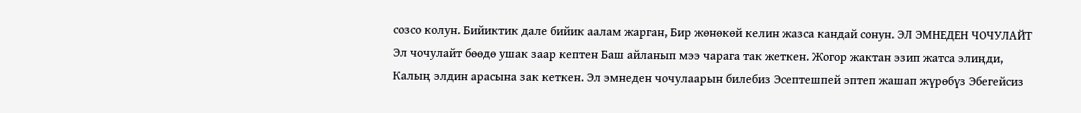созсо колун. Бийиктик дале бийик аалам жарган, Бир жөнөкөй келин жазса кандай сонун. ЭЛ ЭМНЕДЕН ЧОЧУЛАЙТ Эл чочулайт бөөдө ушак заар кептен Баш айланып мээ чарага так жеткен. Жогор жактан эзип жатса элиңди, Калың элдин арасына зак кеткен. Эл эмнеден чочулаарын билебиз Эсептешпей эптеп жашап жүрөбүз Эбегейсиз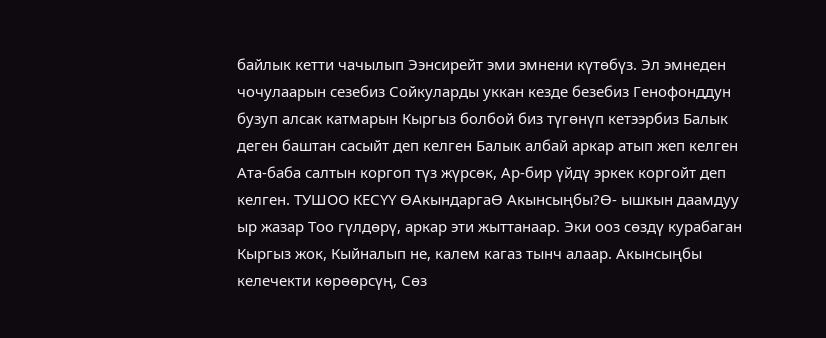байлык кетти чачылып Ээнсирейт эми эмнени күтөбүз. Эл эмнеден чочулаарын сезебиз Сойкуларды уккан кезде безебиз Генофонддун бузуп алсак катмарын Кыргыз болбой биз түгөнүп кетээрбиз Балык деген баштан сасыйт деп келген Балык албай аркар атып жеп келген Ата-баба салтын коргоп түз жүрсөк, Ар-бир үйдү эркек коргойт деп келген. ТУШОО КЕСҮҮ ӨАкындаргаӨ Акынсыңбы?Ө- ышкын даамдуу ыр жазар Тоо гүлдөрү, аркар эти жыттанаар. Эки ооз сөздү курабаган Кыргыз жок, Кыйналып не, калем кагаз тынч алаар. Акынсыңбы келечекти көрөөрсүң, Сөз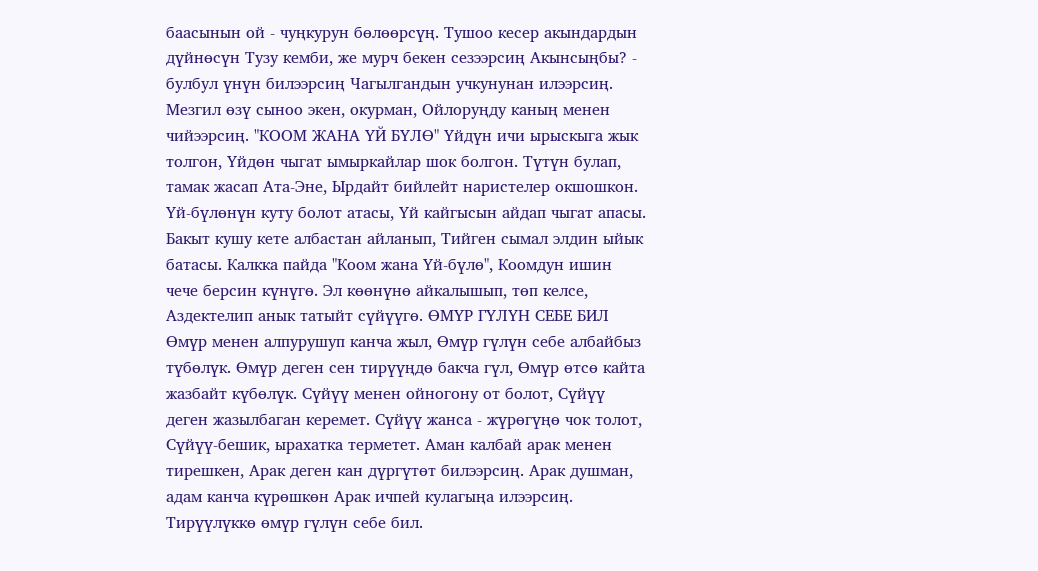баасынын ой - чуңкурун бөлөөрсүң. Тушоо кесер акындардын дүйнөсүн Тузу кемби, же мурч бекен сезээрсиң Акынсыңбы? - булбул үнүн билээрсиң Чагылгандын учкунунан илээрсиң. Мезгил өзү сыноо экен, окурман, Ойлоруңду каның менен чийээрсиң. "КООМ ЖАНА ҮЙ БҮЛӨ" Үйдүн ичи ырыскыга жык толгон, Үйдөн чыгат ымыркайлар шок болгон. Түтүн булап, тамак жасап Ата-Эне, Ырдайт бийлейт наристелер окшошкон. Үй-бүлөнүн куту болот атасы, Үй кайгысын айдап чыгат апасы. Бакыт кушу кете албастан айланып, Тийген сымал элдин ыйык батасы. Калкка пайда "Коом жана Үй-бүлө", Коомдун ишин чече берсин күнүгө. Эл көөнүнө айкалышып, төп келсе, Аздектелип анык татыйт сүйүүгө. ӨМҮР ГҮЛҮН СЕБЕ БИЛ Өмүр менен алпурушуп канча жыл, Өмүр гүлүн себе албайбыз түбөлүк. Өмүр деген сен тирүүңдө бакча гүл, Өмүр өтсө кайта жазбайт күбөлүк. Сүйүү менен ойногону от болот, Сүйүү деген жазылбаган керемет. Сүйүү жанса - жүрөгүңө чок толот, Сүйүү-бешик, ырахатка терметет. Аман калбай арак менен тирешкен, Арак деген кан дүргүтөт билээрсиң. Арак душман, адам канча күрөшкөн Арак ичпей кулагыңа илээрсиң. Тирүүлүккө өмүр гүлүн себе бил.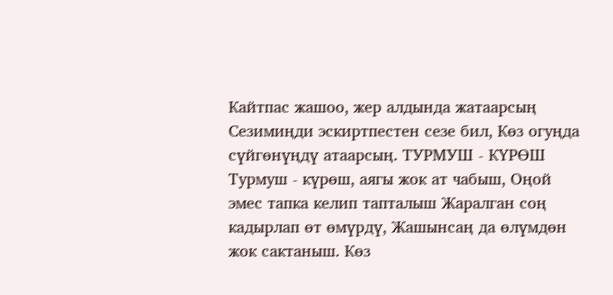Кайтпас жашоо, жер алдында жатаарсың Сезимиңди эскиртпестен сезе бил, Көз огуңда сүйгөнүңдү атаарсың. ТУРМУШ - КҮРӨШ Турмуш - күрөш, аягы жок ат чабыш, Оңой эмес тапка келип тапталыш Жаралган соң кадырлап өт өмүрдү, Жашынсаң да өлүмдөн жок сактаныш. Көз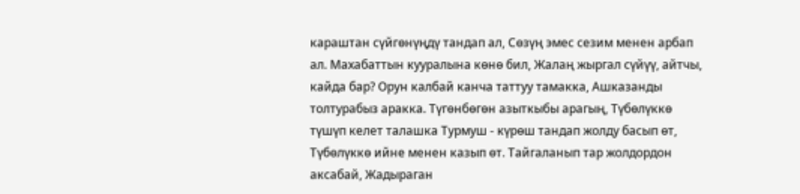караштан сүйгөнүңдү тандап ал, Сөзүң эмес сезим менен арбап ал. Махабаттын кууралына көнө бил, Жалаң жыргал сүйүү, айтчы, кайда бар? Орун калбай канча таттуу тамакка, Ашказанды толтурабыз аракка. Түгөнбөгөн азыткыбы арагың, Түбөлүккө түшүп келет талашка Турмуш - күрөш тандап жолду басып өт, Түбөлүккө ийне менен казып өт. Тайгаланып тар жолдордон аксабай, Жадыраган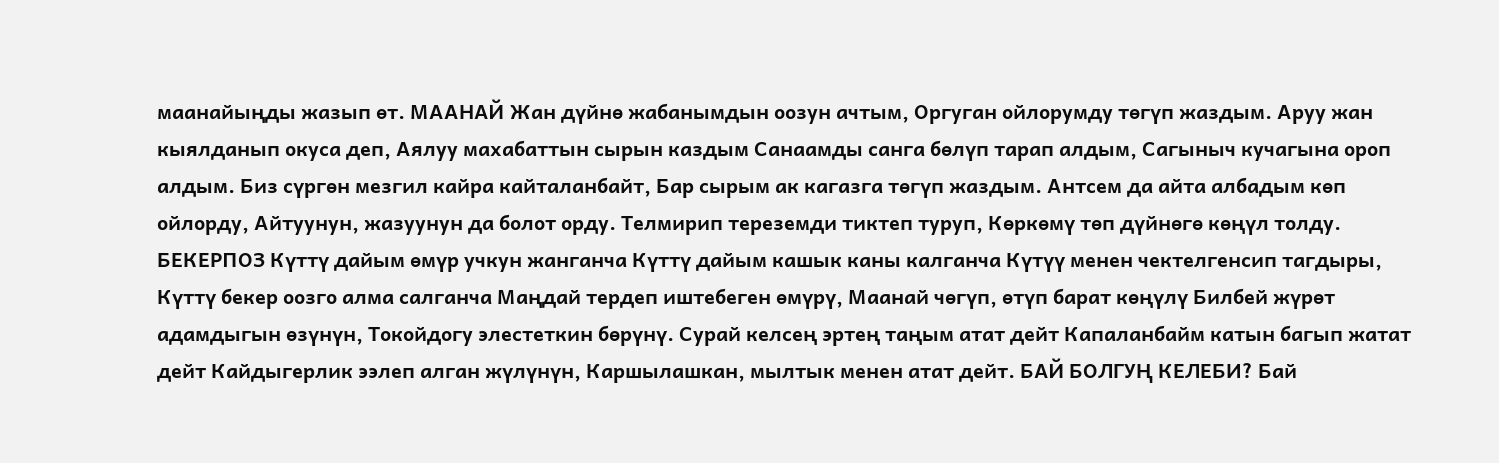маанайыңды жазып өт. МААНАЙ Жан дүйнө жабанымдын оозун ачтым, Оргуган ойлорумду төгүп жаздым. Аруу жан кыялданып окуса деп, Аялуу махабаттын сырын каздым Санаамды санга бөлүп тарап алдым, Сагыныч кучагына ороп алдым. Биз сүргөн мезгил кайра кайталанбайт, Бар сырым ак кагазга төгүп жаздым. Антсем да айта албадым көп ойлорду, Айтуунун, жазуунун да болот орду. Телмирип тереземди тиктеп туруп, Көркөмү төп дүйнөгө көңүл толду. БЕКЕРПОЗ Күттү дайым өмүр учкун жанганча Күттү дайым кашык каны калганча Күтүү менен чектелгенсип тагдыры, Күттү бекер оозго алма салганча Маңдай тердеп иштебеген өмүрү, Маанай чөгүп, өтүп барат көңүлү Билбей жүрөт адамдыгын өзүнүн, Токойдогу элестеткин бөрүнү. Сурай келсең эртең таңым атат дейт Капаланбайм катын багып жатат дейт Кайдыгерлик ээлеп алган жүлүнүн, Каршылашкан, мылтык менен атат дейт. БАЙ БОЛГУҢ КЕЛЕБИ? Бай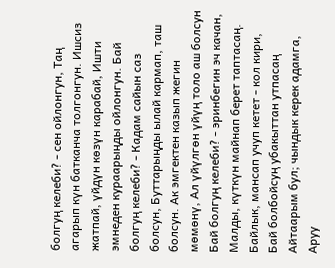болгуң келеби? - сен ойлонгун, Таң агарып күн батканча толгонгун. Ишсиз жатпай, үйдүн көзүн карабай, Ишти эмнеден кураарыңды ойлонгун. Бай болгуң келеби? - Кадам сайын саз болсун, Буттарыңды ылай кармап, таш болсун. Ак эмгектен казып жегин мөмөнү, Ал үйүлгөн үйүң толо аш болсун Бай болгуң келеби? - эринбегин эч качан, Малды, күткүн майнап берет таптасаң. Байлык, мансап учуп кетет - кол кири, Бай болбойсуң убакыттан утпасаң Айтаарым бул; чындык керек адамга, Аруу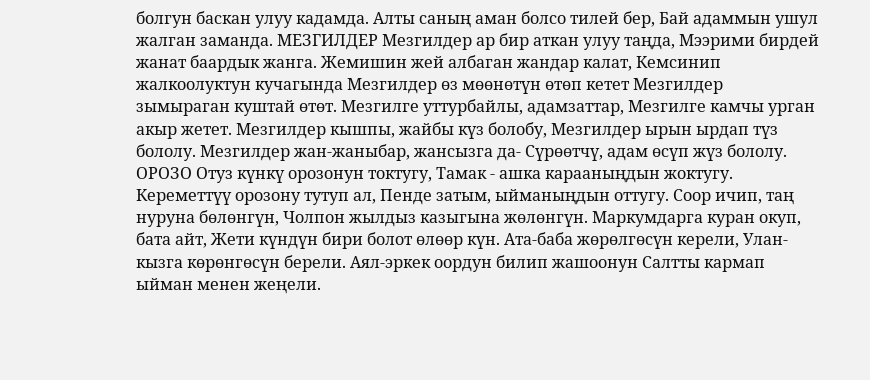болгун баскан улуу кадамда. Алты саның аман болсо тилей бер, Бай адаммын ушул жалган заманда. МЕЗГИЛДЕР Мезгилдер ар бир аткан улуу таңда, Мээрими бирдей жанат баардык жанга. Жемишин жей албаган жандар калат, Кемсинип жалкоолуктун кучагында Мезгилдер өз мөөнөтүн өтөп кетет Мезгилдер зымыраган куштай өтөт. Мезгилге уттурбайлы, адамзаттар, Мезгилге камчы урган акыр жетет. Мезгилдер кышпы, жайбы күз болобу, Мезгилдер ырын ырдап түз бололу. Мезгилдер жан-жаныбар, жансызга да- Сүрөөтчү, адам өсүп жүз бололу. ОРОЗО Отуз күнкү орозонун токтугу, Тамак - ашка карааныңдын жоктугу. Кереметтүү орозону тутуп ал, Пенде затым, ыйманыңдын оттугу. Соор ичип, таң нуруна бөлөнгүн, Чолпон жылдыз казыгына жөлөнгүн. Маркумдарга куран окуп, бата айт, Жети күндүн бири болот өлөөр күн. Ата-баба жөрөлгөсүн керели, Улан-кызга көрөнгөсүн берели. Аял-эркек оордун билип жашоонун Салтты кармап ыйман менен жеңели.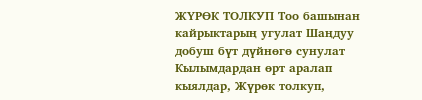ЖҮРӨК ТОЛКУП Тоо башынан кайрыктарың угулат Шаңдуу добуш бүт дүйнөгө сунулат Кылымдардан өрт аралап кыялдар, Жүрөк толкуп,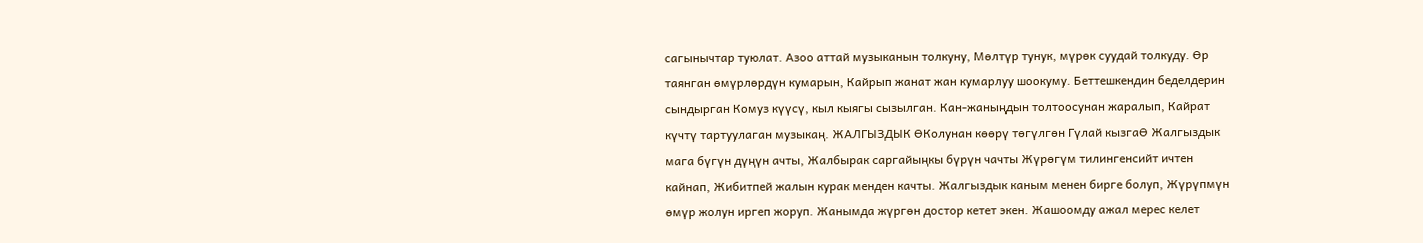сагынычтар туюлат. Азоо аттай музыканын толкуну, Мөлтүр тунук, мүрөк суудай толкуду. Өр таянган өмүрлөрдүн кумарын, Кайрып жанат жан кумарлуу шоокуму. Беттешкендин беделдерин сындырган Комуз күүсү, кыл кыягы сызылган. Кан-жаныңдын толтоосунан жаралып, Кайрат күчтү тартуулаган музыкаң. ЖАЛГЫЗДЫК ӨКолунан көөрү төгүлгөн Гүлай кызгаӨ Жалгыздык мага бүгүн дүңүн ачты, Жалбырак саргайыңкы бүрүн чачты Жүрөгүм тилингенсийт ичтен кайнап, Жибитпей жалын курак менден качты. Жалгыздык каным менен бирге болуп, Жүрүпмүн өмүр жолун иргеп жоруп. Жанымда жүргөн достор кетет экен. Жашоомду ажал мерес келет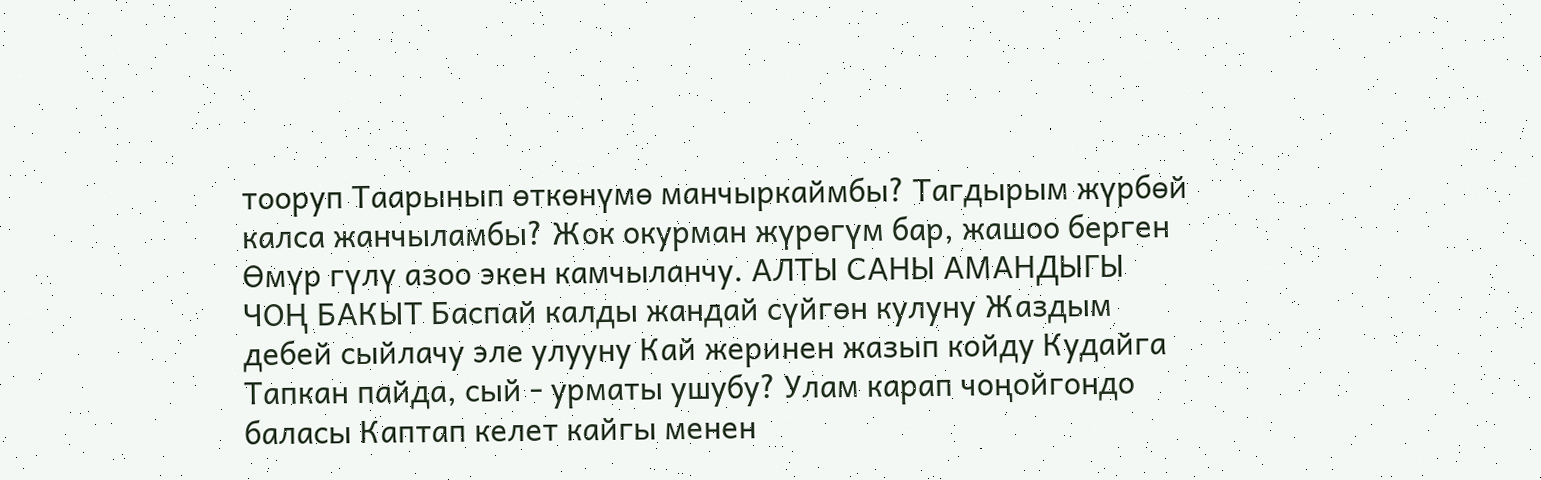тооруп Таарынып өткөнүмө манчыркаймбы? Тагдырым жүрбөй калса жанчыламбы? Жок окурман жүрөгүм бар, жашоо берген Өмүр гүлү азоо экен камчыланчу. АЛТЫ САНЫ АМАНДЫГЫ ЧОҢ БАКЫТ Баспай калды жандай сүйгөн кулуну Жаздым дебей сыйлачу эле улууну Кай жеринен жазып койду Кудайга Тапкан пайда, сый - урматы ушубу? Улам карап чоңойгондо баласы Каптап келет кайгы менен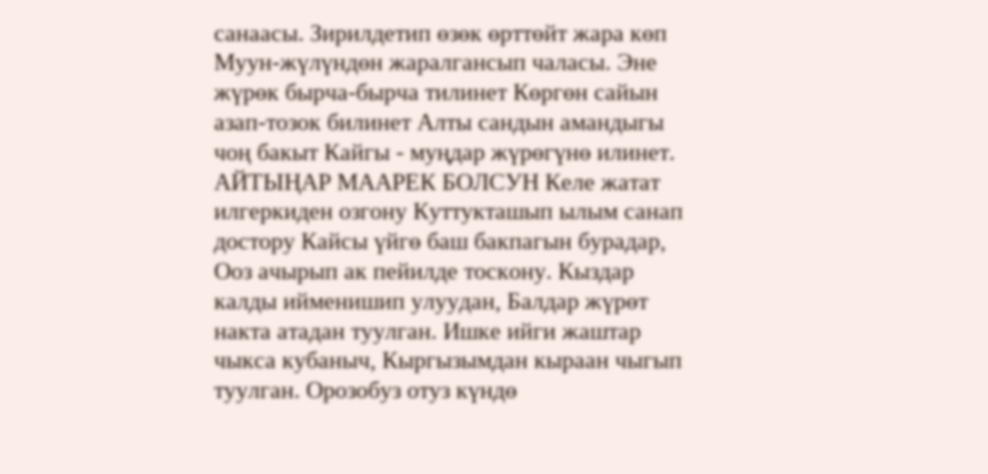санаасы. Зирилдетип өзөк өрттөйт жара көп Муун-жүлүндөн жаралгансып чаласы. Эне жүрөк бырча-бырча тилинет Көргөн сайын азап-тозок билинет Алты сандын амандыгы чоң бакыт Кайгы - муңдар жүрөгүнө илинет. АЙТЫҢАР МААРЕК БОЛСУН Келе жатат илгеркиден озгону Куттукташып ылым санап достору Кайсы үйгө баш бакпагын бурадар, Ооз ачырып ак пейилде тоскону. Кыздар калды ийменишип улуудан, Балдар жүрөт накта атадан туулган. Ишке ийги жаштар чыкса кубаныч, Кыргызымдан кыраан чыгып туулган. Орозобуз отуз күндө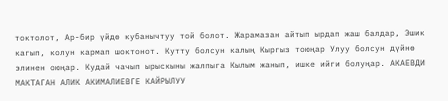токтолот, Ар-бир үйдө кубанычтуу той болот. Жарамазан айтып ырдап жаш балдар, Эшик кагып, колун кармап шоктонот. Кутту болсун калың Кыргыз тоюңар Улуу болсун дүйнө элинен оюңар. Кудай чачып ырыскыны жалпыга Кылым жанып, ишке ийги болуңар. АКАЕВДИ МАКТАГАН АЛИК АКИМАЛИЕВГЕ КАЙРЫЛУУ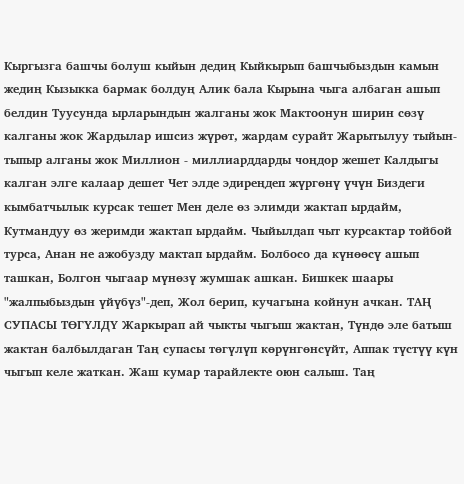Кыргызга башчы болуш кыйын дедиң Кыйкырып башчыбыздын камын жедиң Кызыкка бармак болдуң Алик бала Кырына чыга албаган ашып белдин Туусунда ырларындын жалганы жок Мактоонун ширин сөзү калганы жок Жардылар ишсиз жүрөт, жардам сурайт Жарытылуу тыйын-тыпыр алганы жок Миллион - миллиарддарды чоңдор жешет Калдыгы калган элге калаар дешет Чет элде эдиреңдеп жүргөнү үчүн Биздеги кымбатчылык курсак тешет Мен деле өз элимди жактап ырдайм, Кутмандуу өз жеримди жактап ырдайм. Чыйылдап чыт курсактар тойбой турса, Анан не ажобузду мактап ырдайм. Болбосо да күнөөсү ашып ташкан, Болгон чыгаар мүнөзү жумшак ашкан. Бишкек шаары "жалпыбыздын үйүбүз"-деп, Жол берип, кучагына койнун ачкан. ТАҢ СУПАСЫ ТӨГҮЛДҮ Жаркырап ай чыкты чыгыш жактан, Түндө эле батыш жактан балбылдаган Таң супасы төгүлүп көрүнгөнсүйт, Аппак түстүү күн чыгып келе жаткан. Жаш кумар тарайлекте оюн салыш. Таң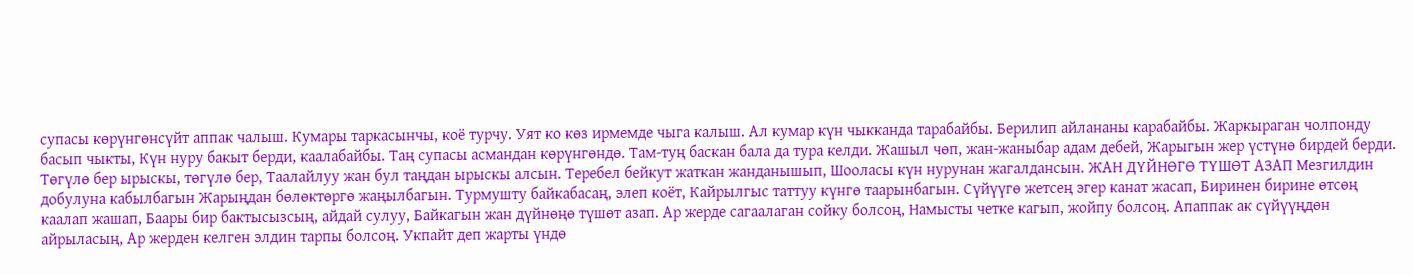супасы көрүнгөнсүйт аппак чалыш. Кумары таркасынчы, коё турчу. Уят ко көз ирмемде чыга калыш. Ал кумар күн чыкканда тарабайбы. Берилип айлананы карабайбы. Жаркыраган чолпонду басып чыкты, Күн нуру бакыт берди, каалабайбы. Таң супасы асмандан көрүнгөндө. Там-туң баскан бала да тура келди. Жашыл чөп, жан-жаныбар адам дебей, Жарыгын жер үстүнө бирдей берди. Төгүлө бер ырыскы, төгүлө бер, Таалайлуу жан бул таңдан ырыскы алсын. Теребел бейкут жаткан жанданышып, Шооласы күн нурунан жагалдансын. ЖАН ДҮЙНӨГӨ ТҮШӨТ АЗАП Мезгилдин добулуна кабылбагын Жарыңдан бөлөктөргө жаңылбагын. Турмушту байкабасаң, элеп коёт, Кайрылгыс таттуу күнгө таарынбагын. Сүйүүгө жетсең эгер канат жасап, Биринен бирине өтсөң каалап жашап, Баары бир бактысызсың, айдай сулуу, Байкагын жан дүйнөңө түшөт азап. Ар жерде сагаалаган сойку болсоң, Намысты четке кагып, жойпу болсоң. Апаппак ак сүйүүңдөн айрыласың, Ар жерден келген элдин тарпы болсоң. Укпайт деп жарты үндө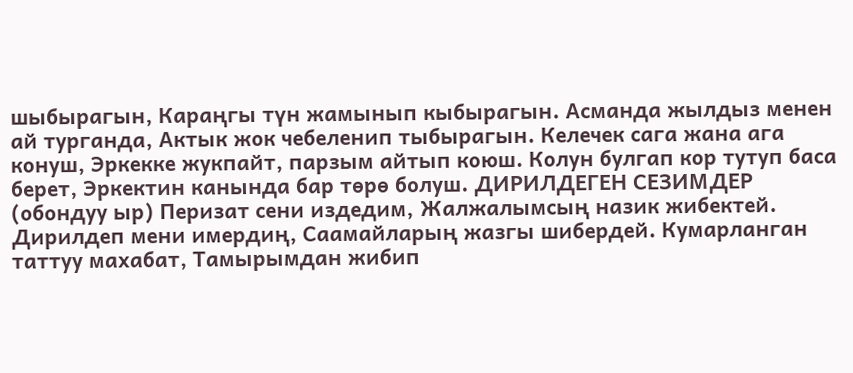шыбырагын, Караңгы түн жамынып кыбырагын. Асманда жылдыз менен ай турганда, Актык жок чебеленип тыбырагын. Келечек сага жана ага конуш, Эркекке жукпайт, парзым айтып коюш. Колун булгап кор тутуп баса берет, Эркектин канында бар төрө болуш. ДИРИЛДЕГЕН СЕЗИМДЕР (обондуу ыр) Перизат сени издедим, Жалжалымсың назик жибектей. Дирилдеп мени имердиң, Саамайларың жазгы шибердей. Кумарланган таттуу махабат, Тамырымдан жибип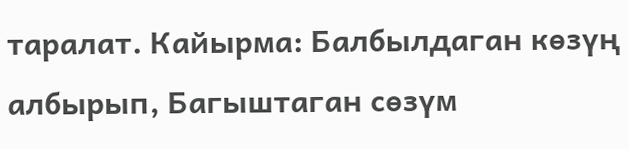таралат. Кайырма: Балбылдаган көзүң албырып, Багыштаган сөзүм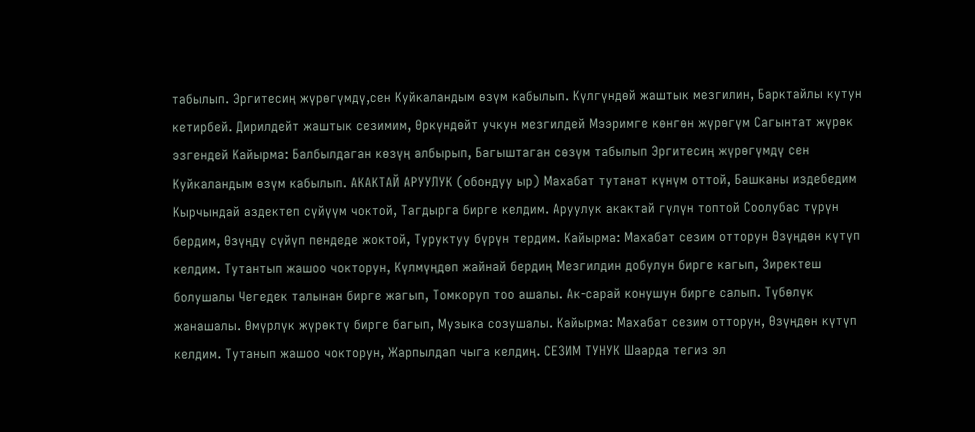табылып. Эргитесиң жүрөгүмдү,сен Куйкаландым өзүм кабылып. Күлгүндөй жаштык мезгилин, Барктайлы кутун кетирбей. Дирилдейт жаштык сезимим, Өркүндөйт учкун мезгилдей Мээримге көнгөн жүрөгүм Сагынтат жүрөк эзгендей Кайырма: Балбылдаган көзүң албырып, Багыштаган сөзүм табылып Эргитесиң жүрөгүмдү сен Куйкаландым өзүм кабылып. АКАКТАЙ АРУУЛУК (обондуу ыр) Махабат тутанат күнүм оттой, Башканы издебедим Кырчындай аздектеп сүйүүм чоктой, Тагдырга бирге келдим. Аруулук акактай гүлүн топтой Соолубас түрүн бердим, Өзүңдү сүйүп пендеде жоктой, Туруктуу бүрүн тердим. Кайырма: Махабат сезим отторун Өзүңдөн күтүп келдим. Тутантып жашоо чокторун, Күлмүңдөп жайнай бердиң Мезгилдин добулун бирге кагып, Зиректеш болушалы Чегедек талынан бирге жагып, Томкоруп тоо ашалы. Ак-сарай конушун бирге салып. Түбөлүк жанашалы. Өмүрлүк жүрөктү бирге багып, Музыка созушалы. Кайырма: Махабат сезим отторун, Өзүңдөн күтүп келдим. Тутанып жашоо чокторун, Жарпылдап чыга келдиң. СЕЗИМ ТУНУК Шаарда тегиз эл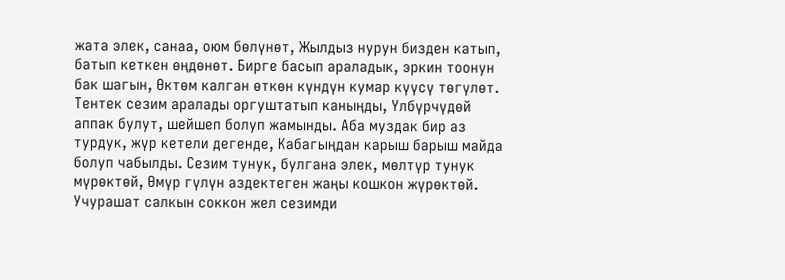жата элек, санаа, оюм бөлүнөт, Жылдыз нурун бизден катып, батып кеткен өңдөнөт. Бирге басып араладык, эркин тоонун бак шагын, Өктөм калган өткөн күндүн кумар күүсү төгүлөт. Тентек сезим аралады оргуштатып каныңды, Үлбүрчүдөй аппак булут, шейшеп болуп жамынды. Аба муздак бир аз турдук, жүр кетели дегенде, Кабагыңдан карыш барыш майда болуп чабылды. Сезим тунук, булгана элек, мөлтүр тунук мүрөктөй, Өмүр гүлүн аздектеген жаңы кошкон жүрөктөй. Учурашат салкын соккон жел сезимди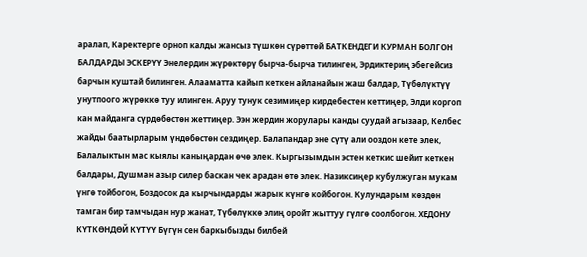аралап, Каректерге орноп калды жансыз түшкөн сүрөттөй БАТКЕНДЕГИ КУРМАН БОЛГОН БАЛДАРДЫ ЭСКЕРҮҮ Энелердин жүрөктөрү бырча-бырча тилинген, Эрдиктериң эбегейсиз барчын куштай билинген. Алааматта кайып кеткен айланайын жаш балдар, Түбөлүктүү унутпоого жүрөккө туу илинген. Аруу тунук сезимиңер кирдебестен кеттиңер, Элди коргоп кан майданга сүрдөбөстөн жеттиңер. Ээн жердин жорулары канды суудай агызаар, Келбес жайды баатырларым үндөбөстөн сездиңер. Балапандар эне сүтү али ооздон кете элек, Балалыктын мас кыялы каныңардан өчө элек. Кыргызымдын эстен кеткис шейит кеткен балдары, Душман азыр силер баскан чек арадан өтө элек. Назиксиңер кубулжуган мукам үнгө тойбогон, Боздосок да кырчындарды жарык күнгө койбогон. Кулундарым көздөн тамган бир тамчыдан нур жанат, Түбөлүккө элиң оройт жыттуу гүлгө соолбогон. ХЕДОНУ КҮТКӨНДӨЙ КҮТҮҮ Бүгүн сен баркыбызды билбей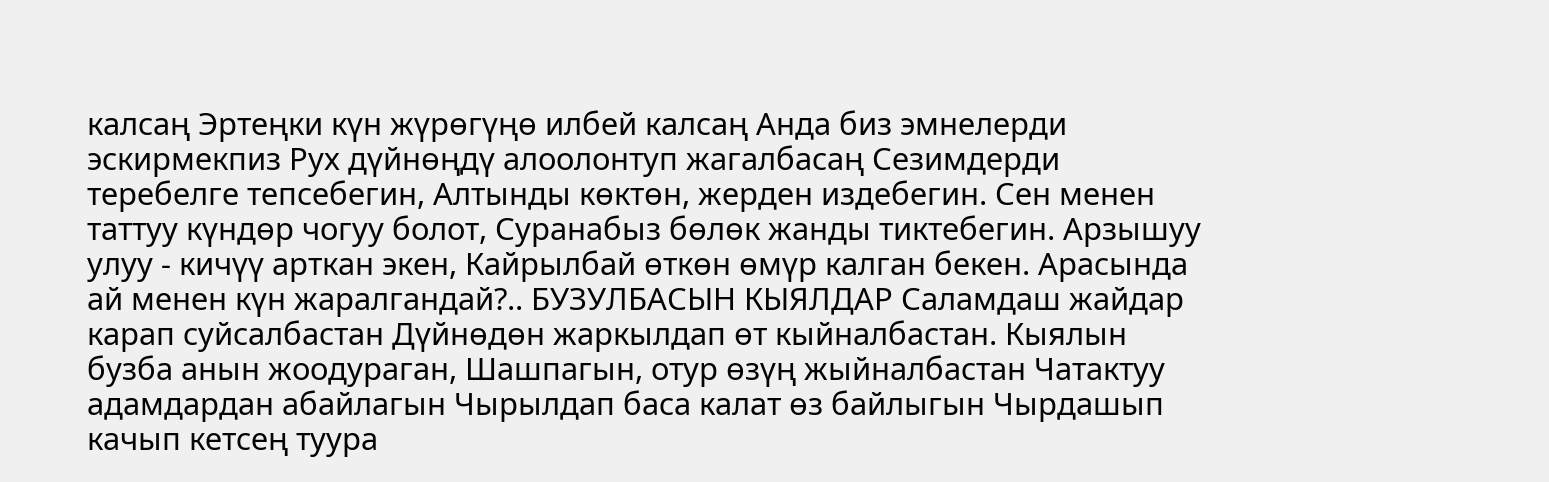калсаң Эртеңки күн жүрөгүңө илбей калсаң Анда биз эмнелерди эскирмекпиз Рух дүйнөңдү алоолонтуп жагалбасаң Сезимдерди теребелге тепсебегин, Алтынды көктөн, жерден издебегин. Сен менен таттуу күндөр чогуу болот, Суранабыз бөлөк жанды тиктебегин. Арзышуу улуу - кичүү арткан экен, Кайрылбай өткөн өмүр калган бекен. Арасында ай менен күн жаралгандай?.. БУЗУЛБАСЫН КЫЯЛДАР Саламдаш жайдар карап суйсалбастан Дүйнөдөн жаркылдап өт кыйналбастан. Кыялын бузба анын жоодураган, Шашпагын, отур өзүң жыйналбастан Чатактуу адамдардан абайлагын Чырылдап баса калат өз байлыгын Чырдашып качып кетсең туура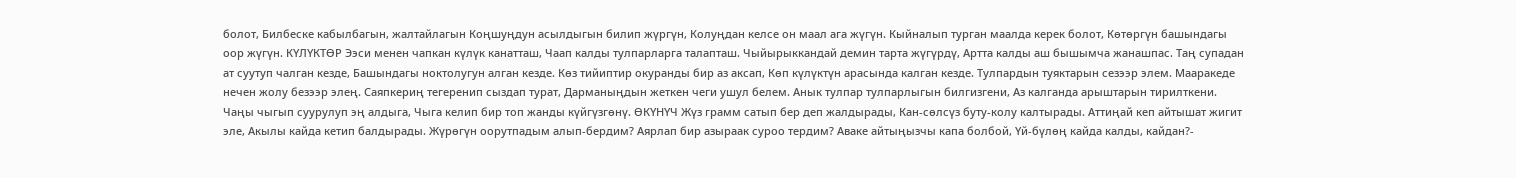болот, Билбеске кабылбагын, жалтайлагын Коңшуңдун асылдыгын билип жүргүн, Колуңдан келсе он маал ага жүгүн. Кыйналып турган маалда керек болот, Көтөргүн башындагы оор жүгүн. КҮЛҮКТӨР Ээси менен чапкан күлүк канатташ, Чаап калды тулпарларга талапташ. Чыйырыккандай демин тарта жүгүрдү, Артта калды аш бышымча жанашпас. Таң супадан ат суутуп чалган кезде, Башындагы ноктолугун алган кезде. Көз тийиптир окуранды бир аз аксап, Көп күлүктүн арасында калган кезде. Тулпардын туяктарын сезээр элем. Мааракеде нечен жолу безээр элең. Саяпкериң тегеренип сыздап турат, Дарманыңдын жеткен чеги ушул белем. Анык тулпар тулпарлыгын билгизгени, Аз калганда арыштарын тирилткени. Чаңы чыгып суурулуп эң алдыга, Чыга келип бир топ жанды күйгүзгөнү. ӨКҮНҮЧ Жүз грамм сатып бер деп жалдырады, Кан-сөлсүз буту-колу калтырады. Аттиңай кеп айтышат жигит эле, Акылы кайда кетип балдырады. Жүрөгүн оорутпадым алып-бердим? Аярлап бир азыраак суроо тердим? Аваке айтыңызчы капа болбой, Үй-бүлөң кайда калды, кайдан?-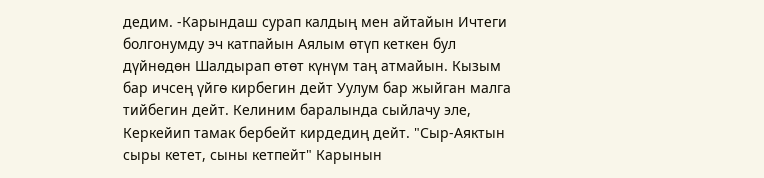дедим. -Карындаш сурап калдың мен айтайын Ичтеги болгонумду эч катпайын Аялым өтүп кеткен бул дүйнөдөн Шалдырап өтөт күнүм таң атмайын. Кызым бар ичсең үйгө кирбегин дейт Уулум бар жыйган малга тийбегин дейт. Келиним баралында сыйлачу эле, Керкейип тамак бербейт кирдедиң дейт. "Сыр-Аяктын сыры кетет, сыны кетпейт" Карынын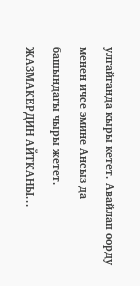улгайганда кыры кетет. Авайлап оорду менен ичсе эмине Ансыз да башындагы чыры жетет. ЖАЗМАКЕРДИН АЙТКАНЫ...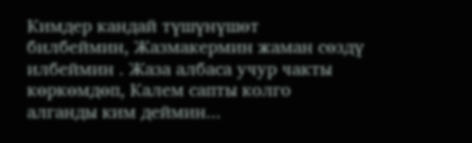Кимдер кандай түшүнүшөт билбеймин, Жазмакермин жаман сөздү илбеймин . Жаза албаса учур чакты көркөмдөп, Калем сапты колго алганды ким деймин...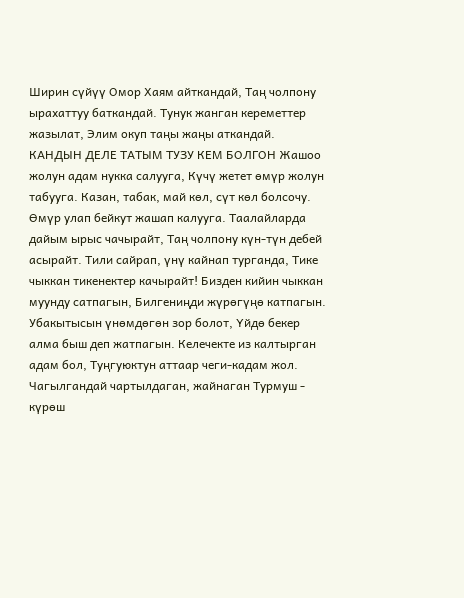Ширин сүйүү Омор Хаям айткандай, Таң чолпону ырахаттуу баткандай. Тунук жанган кереметтер жазылат, Элим окуп таңы жаңы аткандай. КАНДЫН ДЕЛЕ ТАТЫМ ТУЗУ КЕМ БОЛГОН Жашоо жолун адам нукка салууга, Күчү жетет өмүр жолун табууга. Казан, табак, май көл, сүт көл болсочу. Өмүр улап бейкут жашап калууга. Таалайларда дайым ырыс чачырайт, Таң чолпону күн-түн дебей асырайт. Тили сайрап, үнү кайнап турганда, Тике чыккан тикенектер качырайт! Бизден кийин чыккан муунду сатпагын, Билгениңди жүрөгүңө катпагын. Убакытысын үнөмдөгөн зор болот, Үйдө бекер алма быш деп жатпагын. Келечекте из калтырган адам бол, Туңгуюктун аттаар чеги-кадам жол. Чагылгандай чартылдаган, жайнаган Турмуш - күрөш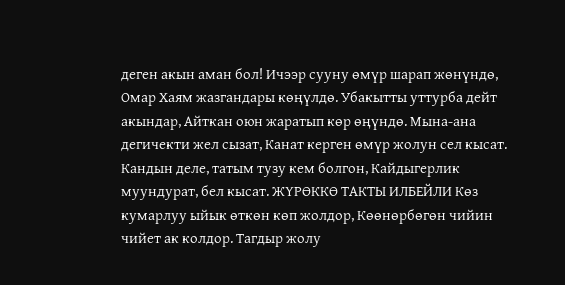деген акын аман бол! Ичээр сууну өмүр шарап жөнүндө, Омар Хаям жазгандары көңүлдө. Убакытты уттурба дейт акындар, Айткан оюн жаратып көр өңүндө. Мына-ана дегичекти жел сызат, Канат керген өмүр жолун сел кысат. Кандын деле, татым тузу кем болгон, Кайдыгерлик муундурат, бел кысат. ЖҮРӨККӨ ТАКТЫ ИЛБЕЙЛИ Көз кумарлуу ыйык өткөн көп жолдор, Көөнөрбөгөн чийин чийет ак колдор. Тагдыр жолу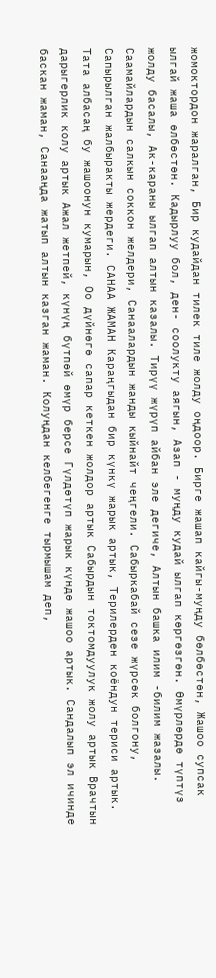жомоктордон жаралган, Бир кудайдан тилек тиле жолду оңдоор. Бирге жашап кайгы-муңду бөлбөстөн, Жашоо супсак ылгай жаша өлбөстөн. Кадырлуу бол, ден- соолукту аягын, Азап - муңду кудай ылгап көргөзгөн. Өмүрлөрдө түптүз жолду басалы, Ак-караны ылгап алтын казалы. Тирүү жүрүп айбан эле дегиче, Алтын башка илим -билим жазалы. Саамайлардын салкын соккон желдери, Санаалардын жанды кыйнайт чеңгели. Сабыркабай сезе жүрсөк болгону, Сапырылган жалбыракты жердеги. САНАА ЖАМАН Караңгыдан бир күнкү жарык артык, Терилерден коёндун териси артык. Тата албасаң бу жашоонун кумарын, Оо дүйнөгө сапар кеткен жолдор артык Сабырдын токтомдуулук жолу артык Врачтын дарыгерлик колу артык Ажал жетпей, күнүң бүтпөй өмүр берсе Гүлдөтүп жарык күндө жашоо артык. Сандалып эл ичинде баскан жаман, Санааңда жатып алтын казган жаман. Колуңдан келбегенге тырмышам деп,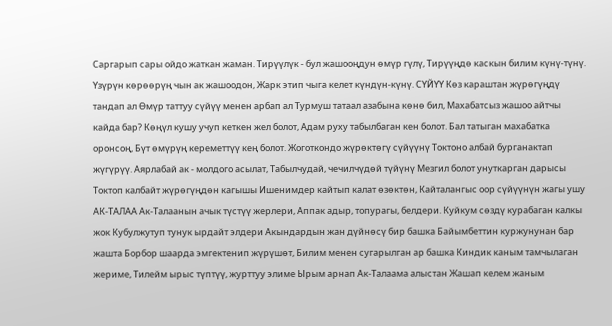Саргарып сары ойдо жаткан жаман. Тирүүлүк - бул жашооңдун өмүр гүлү, Тирүүңдө каскын билим күнү-түнү. Үзүрүн көрөөрүң чын ак жашоодон, Жарк этип чыга келет күндүн-күнү. СҮЙҮҮ Көз караштан жүрөгүңдү тандап ал Өмүр таттуу сүйүү менен арбап ал Турмуш татаал азабына көнө бил, Махабатсыз жашоо айтчы кайда бар? Көңүл кушу учуп кеткен жел болот, Адам руху табылбаган кен болот. Бал татыган махабатка оронсоң, Бүт өмүрүң кереметтүү кең болот. Жоготкондо жүрөктөгү сүйүүнү Токтоно албай бурганактап жүгүрүү. Аярлабай ак - молдого асылат, Табылчудай, чечилчүдөй түйүнү Мезгил болот унуткарган дарысы Токтоп калбайт жүрөгүңдөн кагышы Ишенимдер кайтып калат өзөктөн, Кайталангыс оор сүйүүнүн жагы ушу АК-ТАЛАА Ак-Талаанын ачык түстүү жерлери, Аппак адыр, топурагы, белдери. Куйкум сөздү курабаган калкы жок Кубулжутуп тунук ырдайт элдери Акындардын жан дүйнөсү бир башка Байымбеттин куржунунан бар жашта Борбор шаарда эмгектенип жүрүшөт, Билим менен сугарылган ар башка Киндик каным тамчылаган жериме, Тилейм ырыс түптүү, журттуу элиме Ырым арнап Ак-Талаама алыстан Жашап келем жаным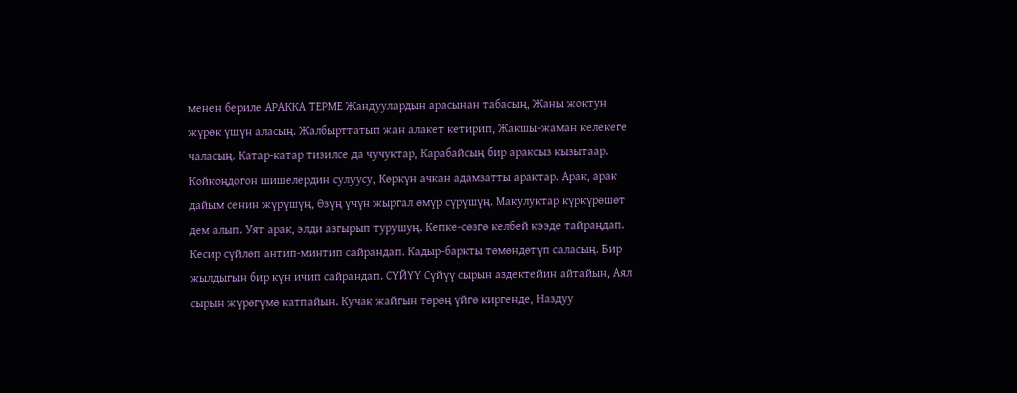менен бериле АРАККА ТЕРМЕ Жандуулардын арасынан табасың, Жаны жоктун жүрөк үшүн аласың. Жалбырттатып жан алакет кетирип, Жакшы-жаман келекеге чаласың. Катар-катар тизилсе да чучуктар, Карабайсың бир араксыз кызытаар. Койкоңдогон шишелердин сулуусу, Көркүн ачкан адамзатты арактар. Арак, арак дайым сенин жүрүшүң, Өзүң үчүн жыргал өмүр сүрүшүң. Макулуктар күркүрөшөт дем алып. Уят арак, элди азгырып турушуң. Кепке-сөзгө келбей кээде тайраңдап. Кесир сүйлөп антип-минтип сайрандап. Кадыр-баркты төмөндөтүп саласың. Бир жылдыгын бир күн ичип сайрандап. СҮЙҮҮ Сүйүү сырын аздектейин айтайын, Аял сырын жүрөгүмө катпайын. Кучак жайгын төрөң үйгө киргенде, Наздуу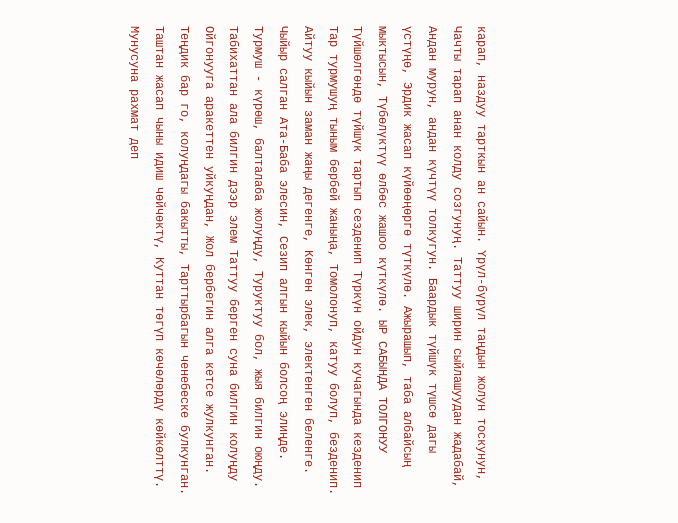карап, наздуу тарткын ан сайын. Үрүл-бүрүл таңдын жолун тоскунун, Чачты тарап анан колду созгунуң. Таттуу ширин сыйлашуудан жадабай, Андан мурун, андан күчтүү толкугун. Баардык түйшүк түшсө дагы үстүңө, Эрдик жасап күйөөңөргө түткүлө. Ажырашып, таба албайсың мыктысын, Түбөлүктүү өлбөс жашоо күткүлө. ЫР САБЫНДА ТОЛГОНУУ Түйшөлгөндө түйшүк тартып сезденип Түркүн ойдун кучагында кезденип Тар турмушуң тыным бербей жаныңа, Томолонуп, катуу болуп, безденип. Айтуу кыйын заман жаңы дегенге, Көнгөн элек, электенген беленге. Чыйыр салган Ата-Баба элесин, Сезип алгын кыйын болсоң элиңде. Турмуш - күрөш, балталаба жолуңду, Туруктуу бол, жыя билгин оюңду. Табихаттан ала билгин дээр элем Таттуу берген суна билгин колуңду Ойгонууга аракеттен уйкуңдан, Жол бербегин алга кетсе жулкунган. Теңдик бар го, колуңдагы бакытты, Тарттырбагын ченебеске булкунган. Таштан жасап чыны идиш чөйчөктү, Куттан төгүп көчөлөрдү көйкөлттү. Мунусуна рахмат деп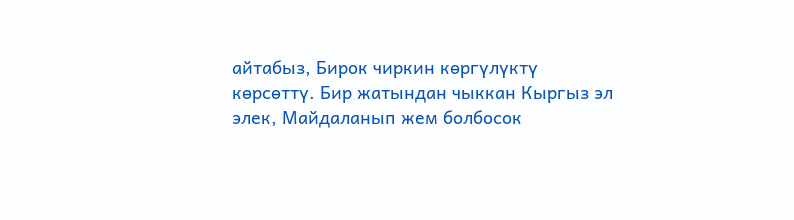айтабыз, Бирок чиркин көргүлүктү көрсөттү. Бир жатындан чыккан Кыргыз эл элек, Майдаланып жем болбосок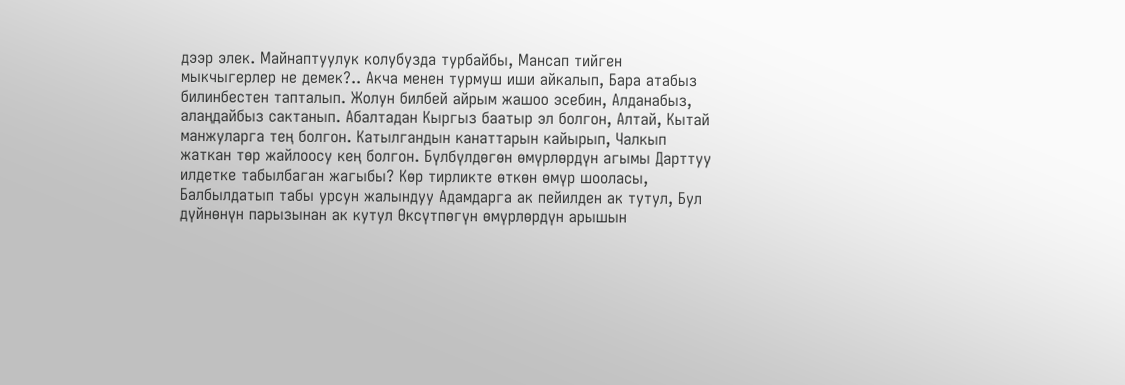дээр элек. Майнаптуулук колубузда турбайбы, Мансап тийген мыкчыгерлер не демек?.. Акча менен турмуш иши айкалып, Бара атабыз билинбестен тапталып. Жолун билбей айрым жашоо эсебин, Алданабыз, алаңдайбыз сактанып. Абалтадан Кыргыз баатыр эл болгон, Алтай, Кытай манжуларга тең болгон. Катылгандын канаттарын кайырып, Чалкып жаткан төр жайлоосу кең болгон. Бүлбүлдөгөн өмүрлөрдүн агымы Дарттуу илдетке табылбаган жагыбы? Көр тирликте өткөн өмүр шооласы, Балбылдатып табы урсун жалындуу Адамдарга ак пейилден ак тутул, Бул дүйнөнүн парызынан ак кутул Өксүтпөгүн өмүрлөрдүн арышын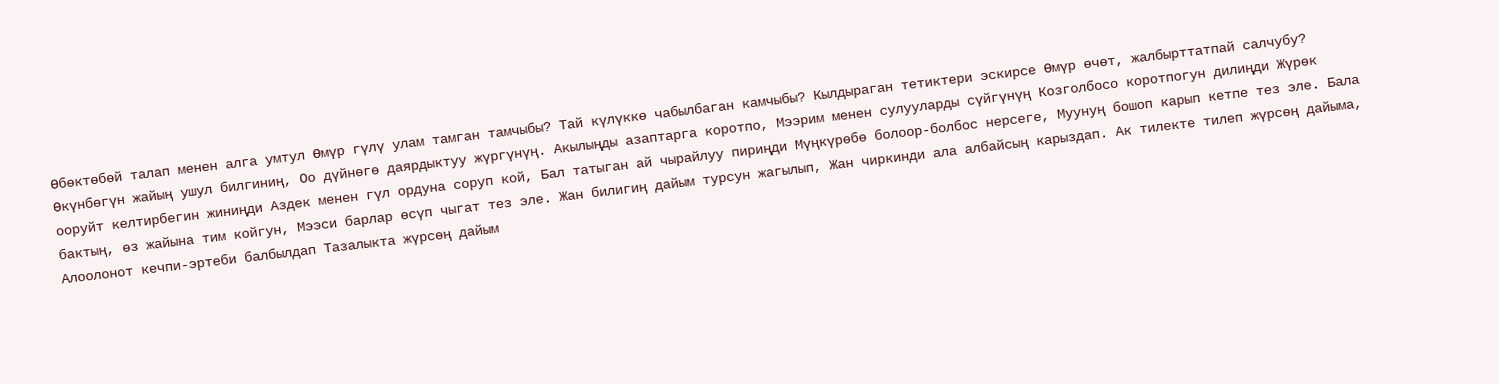Өбөктөбөй талап менен алга умтул Өмүр гүлү улам тамган тамчыбы? Тай күлүккө чабылбаган камчыбы? Кылдыраган тетиктери эскирсе Өмүр өчөт, жалбырттатпай салчубу? Өкүнбөгүн жайың ушул билгиниң, Оо дүйнөгө даярдыктуу жүргүнүң. Акылыңды азаптарга коротпо, Мээрим менен сулууларды сүйгүнүң Козголбосо коротпогун дилиңди Жүрөк ооруйт келтирбегин жиниңди Аздек менен гүл ордуна соруп кой, Бал татыган ай чырайлуу пириңди Мүңкүрөбө болоор-болбос нерсеге, Муунуң бошоп карып кетпе тез эле. Бала бактың, өз жайына тим койгун, Мээси барлар өсүп чыгат тез эле. Жан билигиң дайым турсун жагылып, Жан чиркинди ала албайсың карыздап. Ак тилекте тилеп жүрсөң дайыма, Алоолонот кечпи-эртеби балбылдап Тазалыкта жүрсөң дайым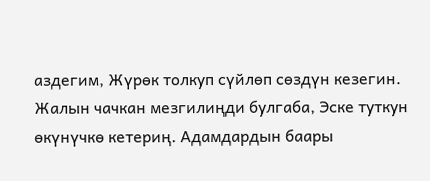аздегим, Жүрөк толкуп сүйлөп сөздүн кезегин. Жалын чачкан мезгилиңди булгаба, Эске туткун өкүнүчкө кетериң. Адамдардын баары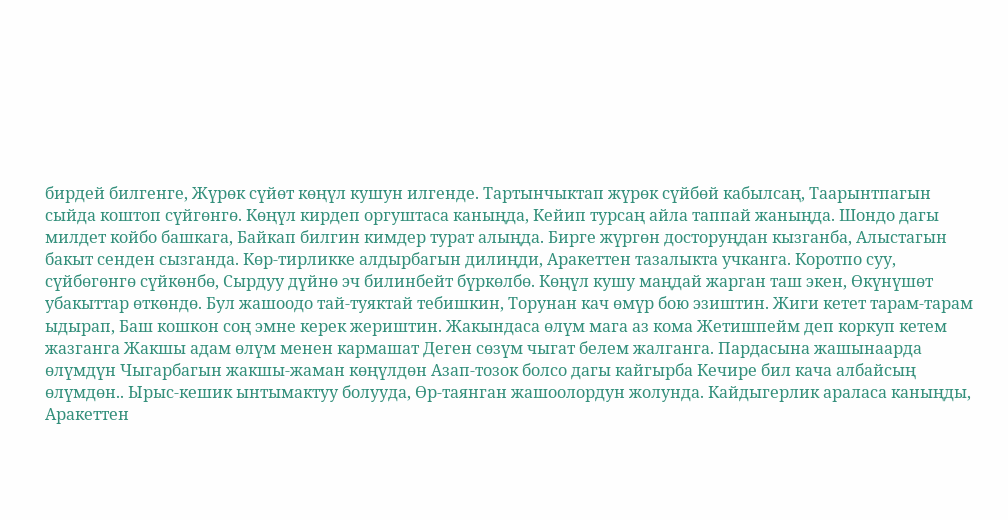бирдей билгенге, Жүрөк сүйөт көңүл кушун илгенде. Тартынчыктап жүрөк сүйбөй кабылсаң, Таарынтпагын сыйда коштоп сүйгөнгө. Көңүл кирдеп оргуштаса каныңда, Кейип турсаң айла таппай жаныңда. Шондо дагы милдет койбо башкага, Байкап билгин кимдер турат алыңда. Бирге жүргөн досторуңдан кызганба, Алыстагын бакыт сенден сызганда. Көр-тирликке алдырбагын дилиңди, Аракеттен тазалыкта учканга. Коротпо суу, сүйбөгөнгө сүйкөнбө, Сырдуу дүйнө эч билинбейт бүркөлбө. Көңүл кушу маңдай жарган таш экен, Өкүнүшөт убакыттар өткөндө. Бул жашоодо тай-туяктай тебишкин, Торунан кач өмүр бою эзиштин. Жиги кетет тарам-тарам ыдырап, Баш кошкон соң эмне керек жериштин. Жакындаса өлүм мага аз кома Жетишпейм деп коркуп кетем жазганга Жакшы адам өлүм менен кармашат Деген сөзүм чыгат белем жалганга. Пардасына жашынаарда өлүмдүн Чыгарбагын жакшы-жаман көңүлдөн Азап-тозок болсо дагы кайгырба Кечире бил кача албайсың өлүмдөн.. Ырыс-кешик ынтымактуу болууда, Өр-таянган жашоолордун жолунда. Кайдыгерлик араласа каныңды, Аракеттен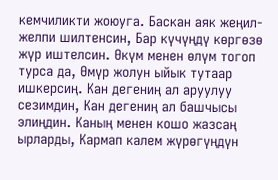кемчиликти жоюуга. Баскан аяк жеңил-желпи шилтенсин, Бар күчүңдү көргөзө жүр иштелсин. Өкүм менен өлүм тогоп турса да, Өмүр жолун ыйык тутаар ишкерсиң. Кан дегениң ал аруулуу сезимдин, Кан дегениң ал башчысы элиңдин. Каның менен кошо жазсаң ырларды, Кармап калем жүрөгүңдүн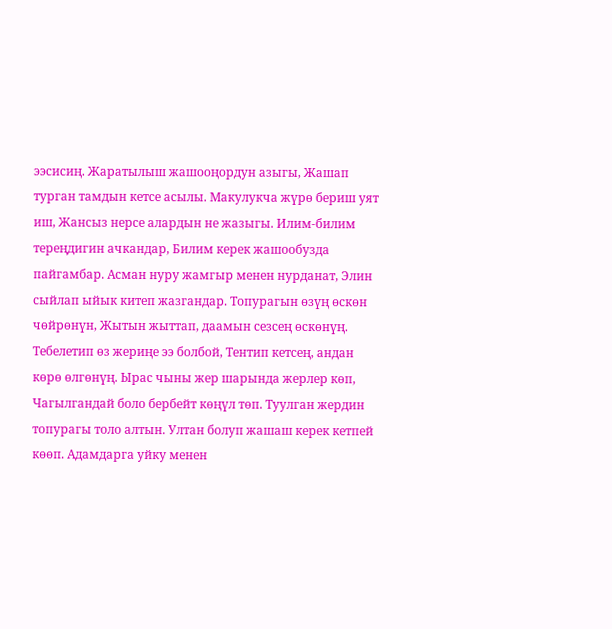ээсисиң. Жаратылыш жашооңордун азыгы, Жашап турган тамдын кетсе асылы. Макулукча жүрө бериш уят иш, Жансыз нерсе алардын не жазыгы. Илим-билим тереңдигин ачкандар, Билим керек жашообузда пайгамбар. Асман нуру жамгыр менен нурданат, Элин сыйлап ыйык китеп жазгандар. Топурагын өзүң өскөн чөйрөнүн, Жытын жыттап, даамын сезсең өскөнүң. Тебелетип өз жериңе ээ болбой, Тентип кетсең, андан көрө өлгөнүң. Ырас чыны жер шарында жерлер көп, Чагылгандай боло бербейт көңүл төп. Туулган жердин топурагы толо алтын. Ултан болуп жашаш керек кетпей көөп. Адамдарга уйку менен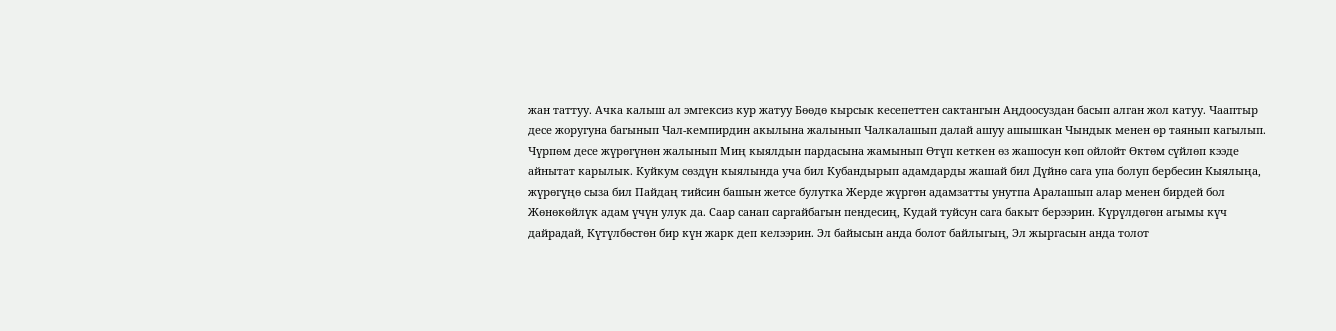жан таттуу. Ачка калыш ал эмгексиз кур жатуу Бөөдө кырсык кесепеттен сактангын Аңдоосуздан басып алган жол катуу. Чааптыр десе жоругуна багынып Чал-кемпирдин акылына жалынып Чалкалашып далай ашуу ашышкан Чындык менен өр таянып кагылып. Чүрпөм десе жүрөгүнөн жалынып Миң кыялдын пардасына жамынып Өтүп кеткен өз жашосун көп ойлойт Өктөм сүйлөп кээде айнытат карылык. Куйкум сөздүн кыялында уча бил Кубандырып адамдарды жашай бил Дүйнө сага упа болуп бербесин Кыялыңа, жүрөгүңө сыза бил Пайдаң тийсин башын жетсе булутка Жерде жүргөн адамзатты унутпа Аралашып алар менен бирдей бол Жөнөкөйлүк адам үчүн улук да. Саар санап саргайбагын пендесиң, Кудай туйсун сага бакыт берээрин. Күрүлдөгөн агымы күч дайрадай, Күтүлбөстөн бир күн жарк деп келээрин. Эл байысын анда болот байлыгың, Эл жыргасын анда толот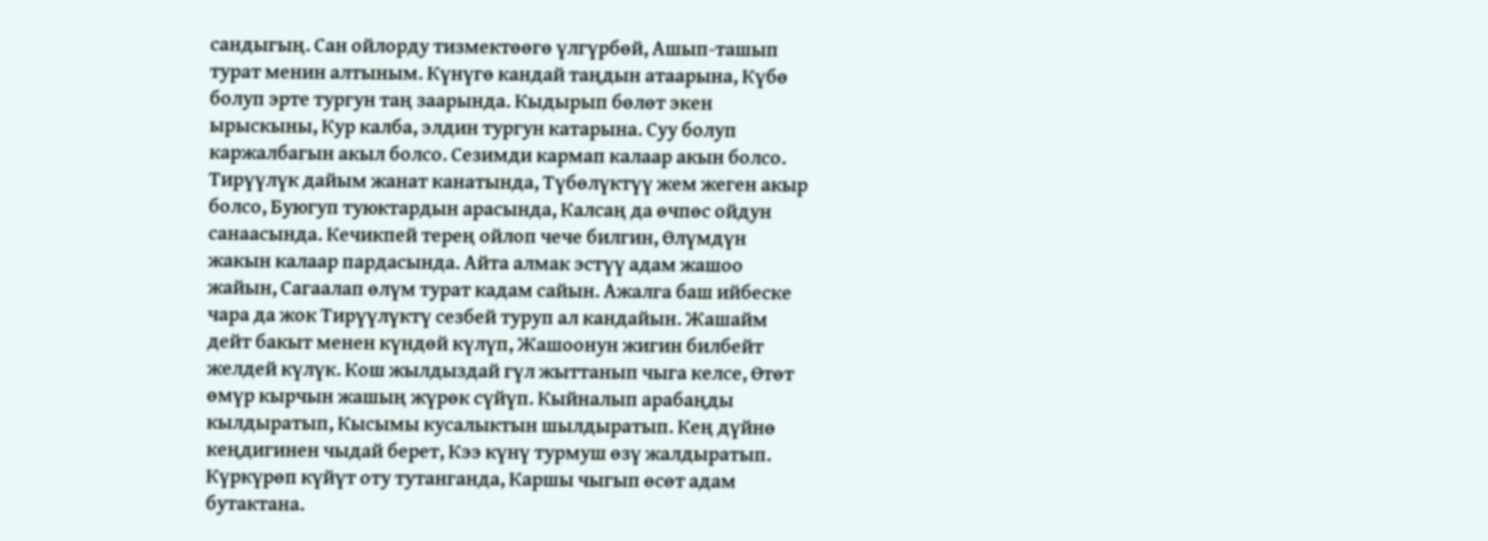сандыгың. Сан ойлорду тизмектөөгө үлгүрбөй, Ашып-ташып турат менин алтыным. Күнүгө кандай таңдын атаарына, Күбө болуп эрте тургун таң заарында. Кыдырып бөлөт экен ырыскыны, Кур калба, элдин тургун катарына. Суу болуп каржалбагын акыл болсо. Сезимди кармап калаар акын болсо. Тирүүлүк дайым жанат канатында, Түбөлүктүү жем жеген акыр болсо, Буюгуп туюктардын арасында, Калсаң да өчпөс ойдун санаасында. Кечикпей терең ойлоп чече билгин, Өлүмдүн жакын калаар пардасында. Айта алмак эстүү адам жашоо жайын, Сагаалап өлүм турат кадам сайын. Ажалга баш ийбеске чара да жок Тирүүлүктү сезбей туруп ал кандайын. Жашайм дейт бакыт менен күндөй күлүп, Жашоонун жигин билбейт желдей күлүк. Кош жылдыздай гүл жыттанып чыга келсе, Өтөт өмүр кырчын жашың жүрөк сүйүп. Кыйналып арабаңды кылдыратып, Кысымы кусалыктын шылдыратып. Кең дүйнө кеңдигинен чыдай берет, Кээ күнү турмуш өзү жалдыратып. Күркүрөп күйүт оту тутанганда, Каршы чыгып өсөт адам бутактана.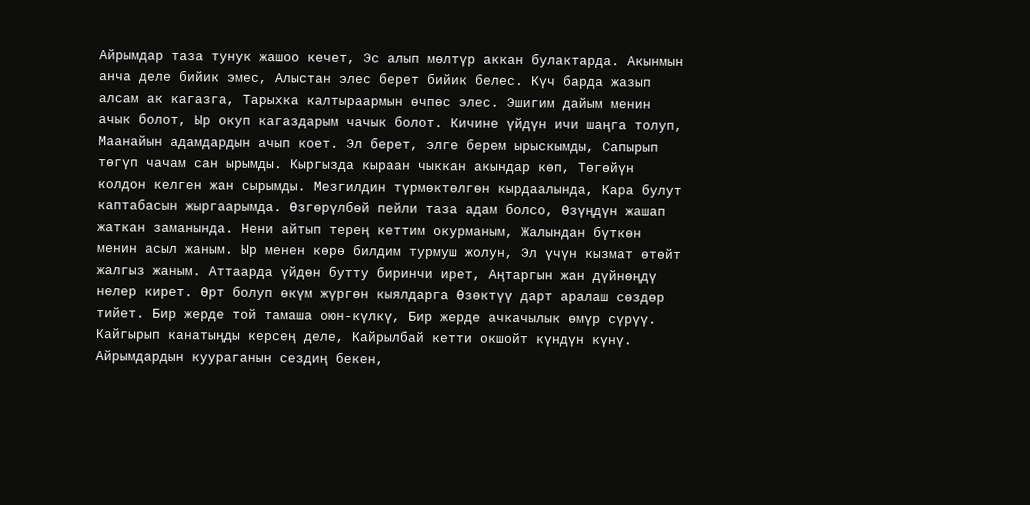Айрымдар таза тунук жашоо кечет, Эс алып мөлтүр аккан булактарда. Акынмын анча деле бийик эмес, Алыстан элес берет бийик белес. Күч барда жазып алсам ак кагазга, Тарыхка калтыраармын өчпөс элес. Эшигим дайым менин ачык болот, Ыр окуп кагаздарым чачык болот. Кичине үйдүн ичи шаңга толуп, Маанайын адамдардын ачып коет. Эл берет, элге берем ырыскымды, Сапырып төгүп чачам сан ырымды. Кыргызда кыраан чыккан акындар көп, Төгөйүн колдон келген жан сырымды. Мезгилдин түрмөктөлгөн кырдаалында, Кара булут каптабасын жыргаарымда. Өзгөрүлбөй пейли таза адам болсо, Өзүңдүн жашап жаткан заманында. Нени айтып терең кеттим окурманым, Жалындан бүткөн менин асыл жаным. Ыр менен көрө билдим турмуш жолун, Эл үчүн кызмат өтөйт жалгыз жаным. Аттаарда үйдөн бутту биринчи ирет, Аңтаргын жан дүйнөңдү нелер кирет. Өрт болуп өкүм жүргөн кыялдарга Өзөктүү дарт аралаш сөздөр тийет. Бир жерде той тамаша оюн-күлкү, Бир жерде ачкачылык өмүр сүрүү. Кайгырып канатыңды керсең деле, Кайрылбай кетти окшойт күндүн күнү. Айрымдардын куураганын сездиң бекен,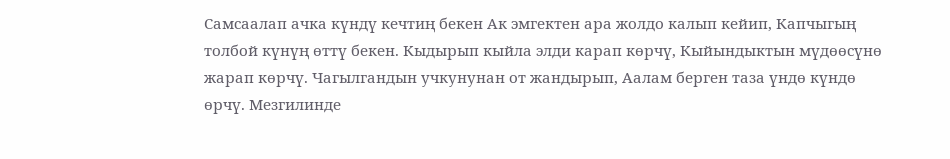Самсаалап ачка күндү кечтиң бекен Ак эмгектен ара жолдо калып кейип, Капчыгың толбой күнүң өттү бекен. Кыдырып кыйла элди карап көрчү, Кыйындыктын мүдөөсүнө жарап көрчү. Чагылгандын учкунунан от жандырып, Аалам берген таза үндө күндө өрчү. Мезгилинде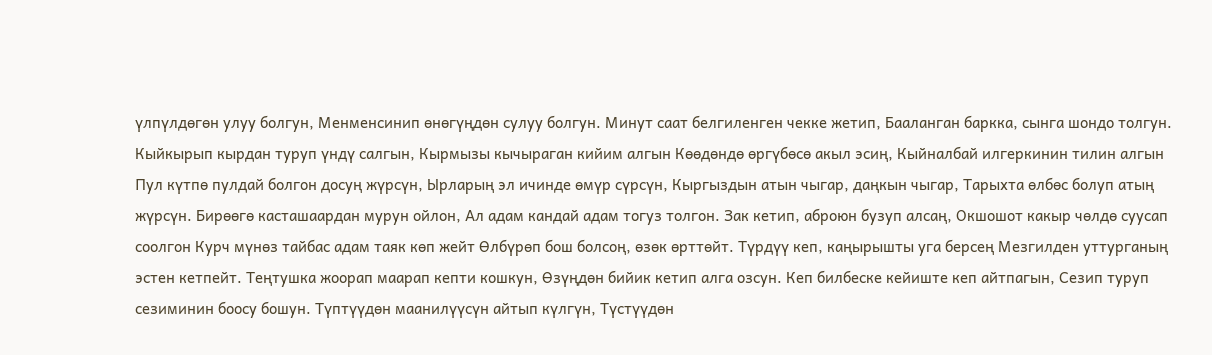үлпүлдөгөн улуу болгун, Менменсинип өнөгүңдөн сулуу болгун. Минут саат белгиленген чекке жетип, Бааланган баркка, сынга шондо толгун. Кыйкырып кырдан туруп үндү салгын, Кырмызы кычыраган кийим алгын Көөдөндө өргүбөсө акыл эсиң, Кыйналбай илгеркинин тилин алгын Пул күтпө пулдай болгон досуң жүрсүн, Ырларың эл ичинде өмүр сүрсүн, Кыргыздын атын чыгар, даңкын чыгар, Тарыхта өлбөс болуп атың жүрсүн. Бирөөгө касташаардан мурун ойлон, Ал адам кандай адам тогуз толгон. Зак кетип, аброюн бузуп алсаң, Окшошот какыр чөлдө суусап соолгон Курч мүнөз тайбас адам таяк көп жейт Өлбүрөп бош болсоң, өзөк өрттөйт. Түрдүү кеп, каңырышты уга берсең Мезгилден уттурганың эстен кетпейт. Теңтушка жоорап маарап кепти кошкун, Өзүңдөн бийик кетип алга озсун. Кеп билбеске кейиште кеп айтпагын, Сезип туруп сезиминин боосу бошун. Түптүүдөн маанилүүсүн айтып күлгүн, Түстүүдөн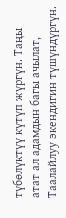түбөлүктүү күтүп жүргүн. Таңы атат ал адамдын багы ачылат, Таалайлуу экендигин түшүндүргүн.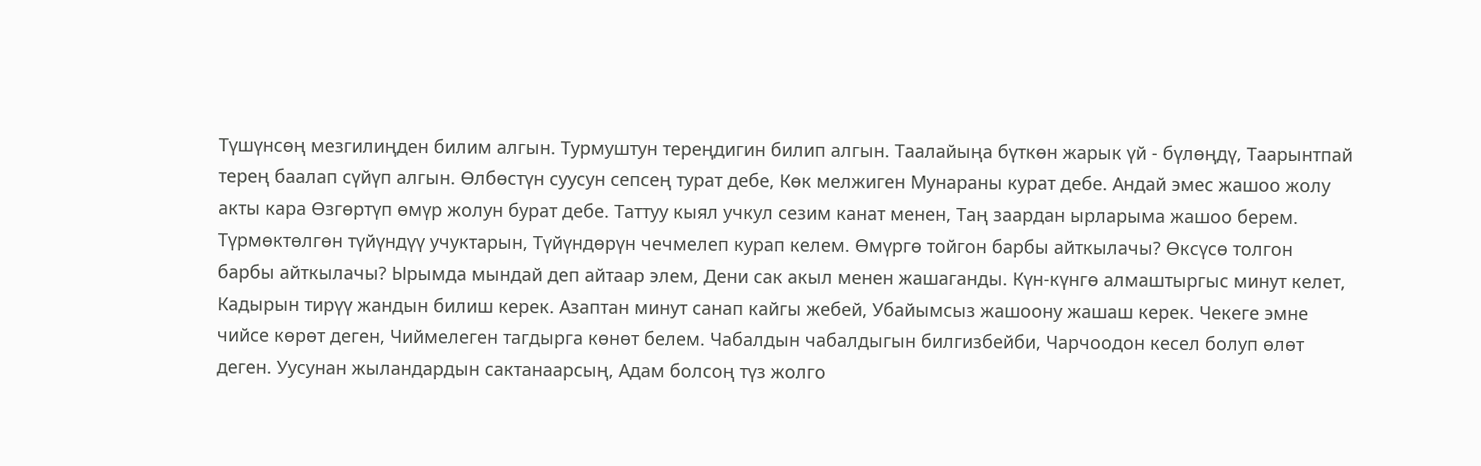Түшүнсөң мезгилиңден билим алгын. Турмуштун тереңдигин билип алгын. Таалайыңа бүткөн жарык үй - бүлөңдү, Таарынтпай терең баалап сүйүп алгын. Өлбөстүн суусун сепсең турат дебе, Көк мелжиген Мунараны курат дебе. Андай эмес жашоо жолу акты кара Өзгөртүп өмүр жолун бурат дебе. Таттуу кыял учкул сезим канат менен, Таң заардан ырларыма жашоо берем. Түрмөктөлгөн түйүндүү учуктарын, Түйүндөрүн чечмелеп курап келем. Өмүргө тойгон барбы айткылачы? Өксүсө толгон барбы айткылачы? Ырымда мындай деп айтаар элем, Дени сак акыл менен жашаганды. Күн-күнгө алмаштыргыс минут келет, Кадырын тирүү жандын билиш керек. Азаптан минут санап кайгы жебей, Убайымсыз жашоону жашаш керек. Чекеге эмне чийсе көрөт деген, Чиймелеген тагдырга көнөт белем. Чабалдын чабалдыгын билгизбейби, Чарчоодон кесел болуп өлөт деген. Уусунан жыландардын сактанаарсың, Адам болсоң түз жолго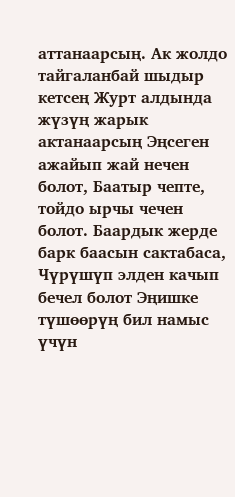аттанаарсың. Ак жолдо тайгаланбай шыдыр кетсең Журт алдында жүзүң жарык актанаарсың Эңсеген ажайып жай нечен болот, Баатыр чепте, тойдо ырчы чечен болот. Баардык жерде барк баасын сактабаса, Чүрүшүп элден качып бечел болот Эңишке түшөөрүң бил намыс үчүн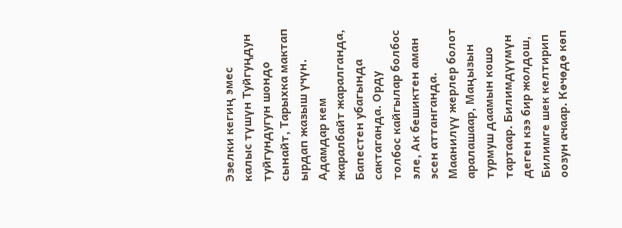Эзелки кегиң эмес калыс түшүн Туйгуңдун туйгундугун шондо сынайт, Тарыхка мактап ырдап жазыш үчүн. Адамдар кем жаралбайт жаралганда, Бапестен убагында сактаганда. Орду толбос кайгылар болбос эле, Ак бешиктен аман эсен аттанганда. Маанилүү жерлер болот аралашаар, Маңызын турмуш даамын кошо тартаар. Билимдүүмүн деген кээ бир жолдош, Билимге шек келтирип оозун ачаар. Көчөдө көп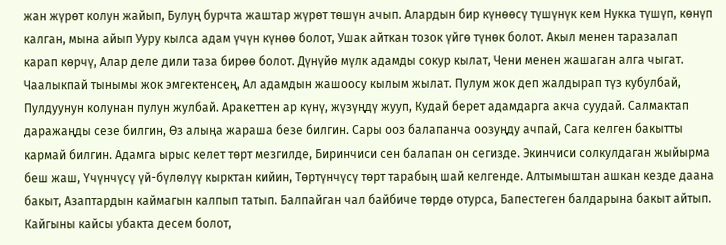жан жүрөт колун жайып, Булуң бурчта жаштар жүрөт төшүн ачып. Алардын бир күнөөсү түшүнүк кем Нукка түшүп, көнүп калган, мына айып Ууру кылса адам үчүн күнөө болот, Ушак айткан тозок үйгө түнөк болот. Акыл менен таразалап карап көрчү, Алар деле дили таза бирөө болот. Дүнүйө мүлк адамды сокур кылат, Чени менен жашаган алга чыгат. Чаалыкпай тынымы жок эмгектенсең, Ал адамдын жашоосу кылым жылат. Пулум жок деп жалдырап түз кубулбай, Пулдуунун колунан пулун жулбай. Аракеттен ар күнү, жүзүңдү жууп, Кудай берет адамдарга акча суудай. Салмактап даражаңды сезе билгин, Өз алыңа жараша безе билгин. Сары ооз балапанча оозуңду ачпай, Сага келген бакытты кармай билгин. Адамга ырыс келет төрт мезгилде, Биринчиси сен балапан он сегизде. Экинчиси солкулдаган жыйырма беш жаш, Үчүнчүсү үй-бүлөлүү кырктан кийин, Төртүнчүсү төрт тарабың шай келгенде. Алтымыштан ашкан кезде даана бакыт, Азаптардын каймагын калпып татып. Балпайган чал байбиче төрдө отурса, Бапестеген балдарына бакыт айтып. Кайгыны кайсы убакта десем болот,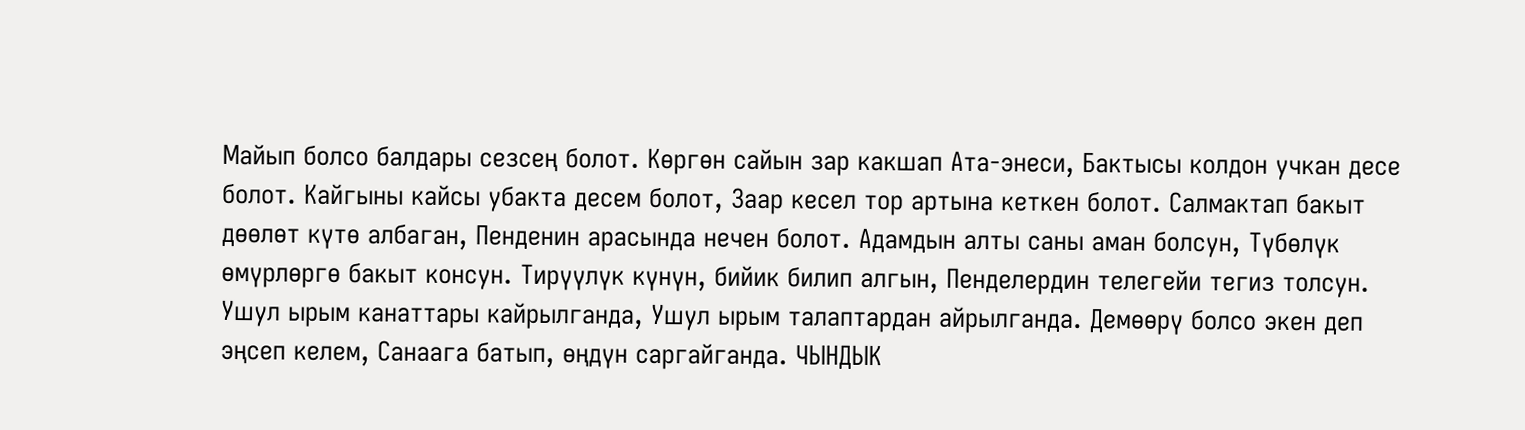Майып болсо балдары сезсең болот. Көргөн сайын зар какшап Ата-энеси, Бактысы колдон учкан десе болот. Кайгыны кайсы убакта десем болот, Заар кесел тор артына кеткен болот. Салмактап бакыт дөөлөт күтө албаган, Пенденин арасында нечен болот. Адамдын алты саны аман болсун, Түбөлүк өмүрлөргө бакыт консун. Тирүүлүк күнүн, бийик билип алгын, Пенделердин телегейи тегиз толсун. Ушул ырым канаттары кайрылганда, Ушул ырым талаптардан айрылганда. Демөөрү болсо экен деп эңсеп келем, Санаага батып, өңдүн саргайганда. ЧЫНДЫК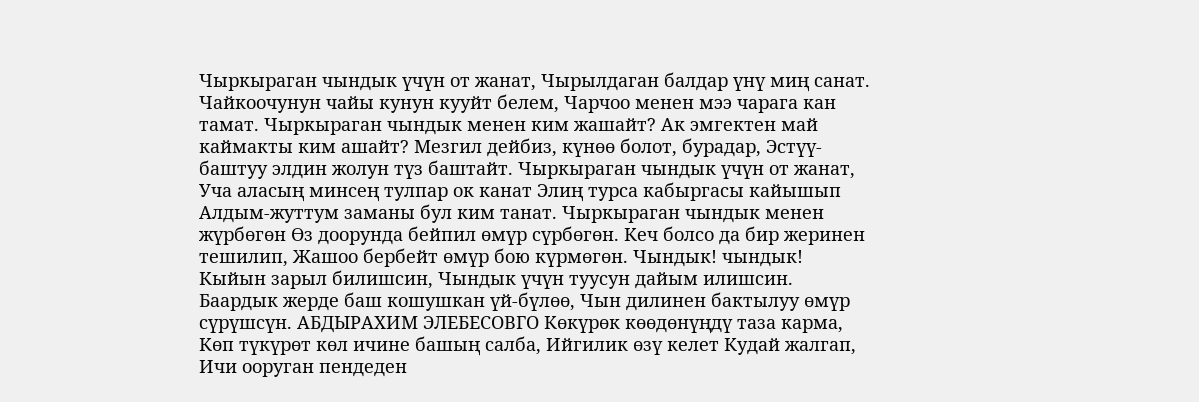Чыркыраган чындык үчүн от жанат, Чырылдаган балдар үнү миң санат. Чайкоочунун чайы кунун кууйт белем, Чарчоо менен мээ чарага кан тамат. Чыркыраган чындык менен ким жашайт? Ак эмгектен май каймакты ким ашайт? Мезгил дейбиз, күнөө болот, бурадар, Эстүү-баштуу элдин жолун түз баштайт. Чыркыраган чындык үчүн от жанат, Уча аласың минсең тулпар ок канат Элиң турса кабыргасы кайышып Алдым-жуттум заманы бул ким танат. Чыркыраган чындык менен жүрбөгөн Өз доорунда бейпил өмүр сүрбөгөн. Кеч болсо да бир жеринен тешилип, Жашоо бербейт өмүр бою күрмөгөн. Чындык! чындык! Кыйын зарыл билишсин, Чындык үчүн туусун дайым илишсин. Баардык жерде баш кошушкан үй-бүлөө, Чын дилинен бактылуу өмүр сүрүшсүн. АБДЫРАХИМ ЭЛЕБЕСОВГО Көкүрөк көөдөнүңдү таза карма, Көп түкүрөт көл ичине башың салба, Ийгилик өзү келет Кудай жалгап, Ичи ооруган пендеден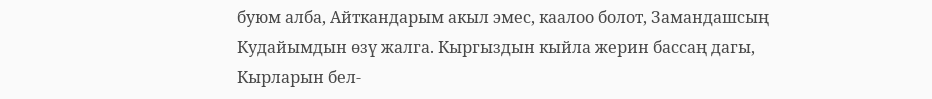буюм алба, Айткандарым акыл эмес, каалоо болот, Замандашсың Кудайымдын өзү жалга. Кыргыздын кыйла жерин бассаң дагы, Кырларын бел-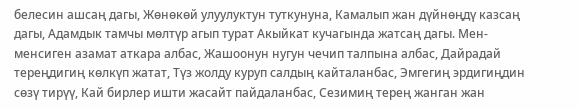белесин ашсаң дагы, Жөнөкөй улуулуктун туткунуна, Камалып жан дүйнөңдү казсаң дагы, Адамдык тамчы мөлтүр агып турат Акыйкат кучагында жатсаң дагы. Мен-менсиген азамат аткара албас, Жашоонун нугун чечип талпына албас, Дайрадай тереңдигиң көлкүп жатат, Түз жолду куруп салдың кайталанбас, Эмгегиң эрдигиңдин сөзү тирүү, Кай бирлер ишти жасайт пайдаланбас, Сезимиң терең жанган жан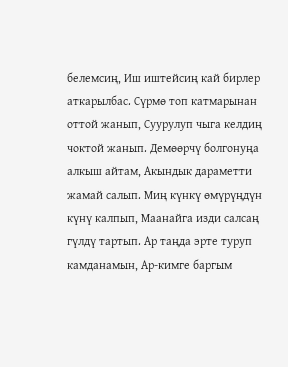белемсиң, Иш иштейсиң кай бирлер аткарылбас. Сүрмө топ катмарынан оттой жанып, Суурулуп чыга келдиң чоктой жанып. Демөөрчү болгонуңа алкыш айтам, Акындык дараметти жамай салып. Миң күнкү өмүрүңдүн күнү калпып, Маанайга изди салсаң гүлдү тартып. Ар таңда эрте туруп камданамын, Ар-кимге баргым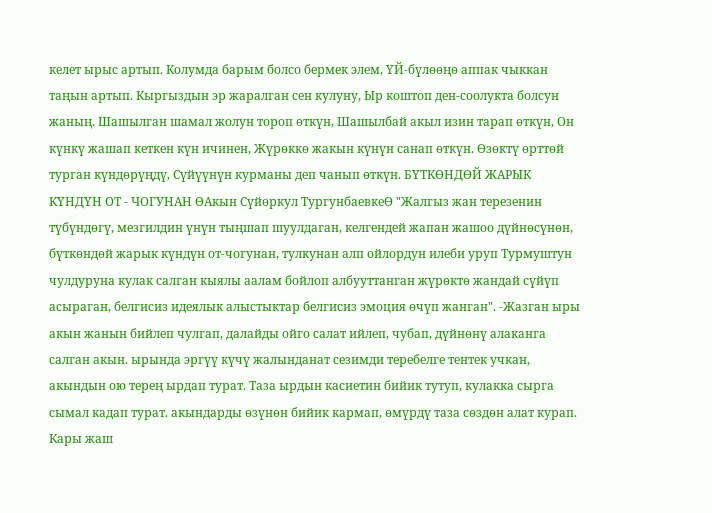келет ырыс артып. Колумда барым болсо бермек элем, ҮЙ-бүлөөңө аппак чыккан таңын артып. Кыргыздын эр жаралган сен кулуну, Ыр коштоп ден-соолукта болсун жаның. Шашылган шамал жолун тороп өткүн, Шашылбай акыл изин тарап өткүн, Он күнкү жашап кеткен күн ичинен, Жүрөккө жакын күнүн санап өткүн. Өзөктү өрттөй турган күндөрүңдү, Сүйүүнүн курманы деп чанып өткүн. БҮТКӨНДӨЙ ЖАРЫК КҮНДҮН ОТ - ЧОГУНАН ӨАкын Сүйөркул ТургунбаевкеӨ "Жалгыз жан терезенин түбүндөгү, мезгилдин үнүн тыңшап шуулдаган, келгендей жапан жашоо дүйнөсүнөн, бүткөндөй жарык күндүн от-чогунан, тулкунан алп ойлордун илеби уруп Турмуштун чулдуруна кулак салган кыялы аалам бойлоп албууттанган жүрөктө жандай сүйүп асыраган, белгисиз идеялык алыстыктар белгисиз эмоция өчүп жанган". -Жазган ыры акын жанын бийлеп чулгап, далайды ойго салат ийлеп, чубап, дүйнөнү алаканга салган акын. ырында эргүү күчү жалынданат сезимди теребелге тентек учкан, акындын ою терең ырдап турат. Таза ырдын касиетин бийик тутуп, кулакка сырга сымал кадап турат. акындарды өзүнөн бийик кармап, өмүрдү таза сөздөн алат курап. Кары жаш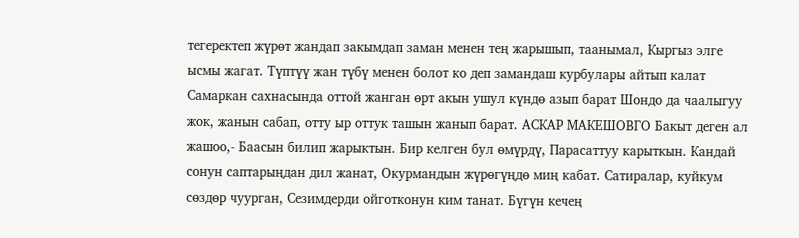тегеректеп жүрөт жандап закымдап заман менен тең жарышып, таанымал, Кыргыз элге ысмы жагат. Түптүү жан түбү менен болот ко деп замандаш курбулары айтып калат Самаркан сахнасында оттой жанган өрт акын ушул күндө азып барат Шондо да чаалыгуу жок, жанын сабап, отту ыр оттук ташын жанып барат. АСКАР МАКЕШОВГО Бакыт деген ал жашоо,- Баасын билип жарыктын. Бир келген бул өмүрдү, Парасаттуу карыткын. Кандай сонун саптарыңдан дил жанат, Окурмандын жүрөгүңдө миң кабат. Сатиралар, куйкум сөздөр чуурган, Сезимдерди ойготконун ким танат. Бүгүн кечең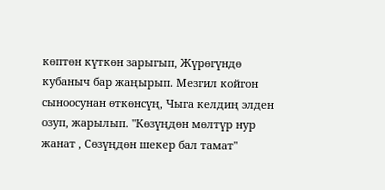көптөн күткөн зарыгып, Жүрөгүндө кубаныч бар жаңырып. Мезгил койгон сыноосунан өткөнсүң, Чыга келдиң элден озуп, жарылып. "Көзүңдөн мөлтүр нур жанат , Сөзүңдөн шекер бал тамат"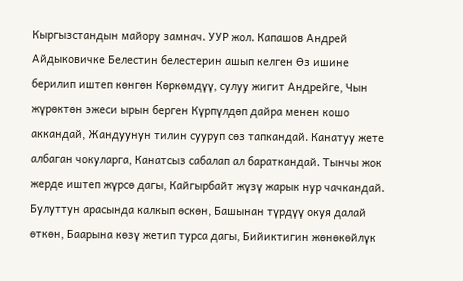Кыргызстандын майору замнач. УУР жол. Капашов Андрей Айдыковичке Белестин белестерин ашып келген Өз ишине берилип иштеп көнгөн Көркөмдүү, сулуу жигит Андрейге, Чын жүрөктөн эжеси ырын берген Күрпүлдөп дайра менен кошо аккандай, Жандуунун тилин сууруп сөз тапкандай. Канатуу жете албаган чокуларга, Канатсыз сабалап ал бараткандай. Тынчы жок жерде иштеп жүрсө дагы, Кайгырбайт жүзү жарык нур чачкандай. Булуттун арасында калкып өскөн, Башынан түрдүү окуя далай өткөн, Баарына көзү жетип турса дагы, Бийиктигин жөнөкөйлүк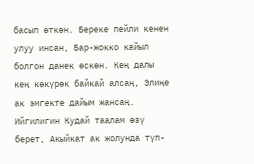басып өткөн. Береке пейли кенен улуу инсан, Бар-жокко кайыл болгон данек өскөн. Кең далы кең көкүрөк байкай алсаң, Элиңе ак эмгекте дайым жансаң. Ийгилигин Кудай таалам өзү берет, Акыйкат ак жолунда түп-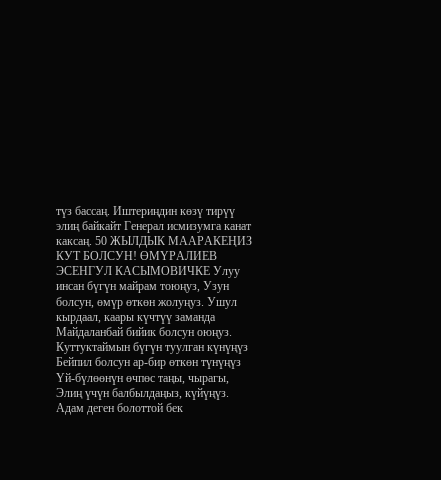түз бассаң. Иштериңдин көзү тирүү элиң байкайт Генерал исмизумга канат каксаң. 50 ЖЫЛДЫК МААРАКЕҢИЗ КУТ БОЛСУН! ӨМҮРАЛИЕВ ЭСЕНГУЛ КАСЫМОВИЧКЕ Улуу инсан бүгүн майрам тоюңуз, Узун болсун, өмүр өткөн жолуңуз. Ушул кырдаал, каары күчтүү заманда Майдаланбай бийик болсун оюңуз. Куттуктаймын бүгүн туулган күнүңүз Бейпил болсун ар-бир өткөн түнүңүз Үй-бүлөөнүн өчпөс таңы, чырагы, Элиң үчүн балбылдаңыз, күйүңүз. Адам деген болоттой бек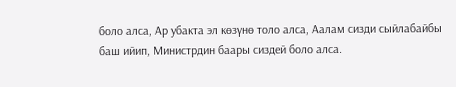боло алса, Ар убакта эл көзүнө толо алса, Аалам сизди сыйлабайбы баш ийип, Министрдин баары сиздей боло алса.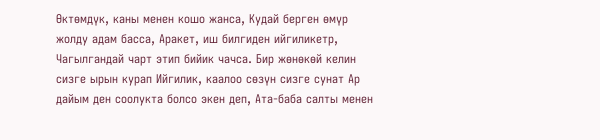Өктөмдүк, каны менен кошо жанса, Кудай берген өмүр жолду адам басса, Аракет, иш билгиден ийгиликетр, Чагылгандай чарт этип бийик чачса. Бир жөнөкөй келин сизге ырын курап Ийгилик, каалоо сөзүн сизге сунат Ар дайым ден соолукта болсо экен деп, Ата-баба салты менен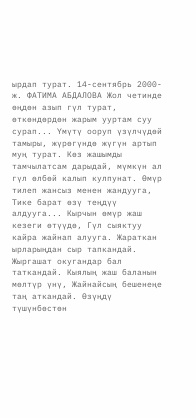ырдап турат. 14-сентябрь 2000-ж. ФАТИМА АБДАЛОВА Жол четинде өңдөн азып гүл турат, өткөндөрдөн жарым ууртам суу сурап... Үмүтү ооруп үзүлчүдөй тамыры, жүрөгүндө жүгүн артып муң турат. Көз жашымды тамчылатсам дарыдай, мүмкүн ал гүл өлбөй калып кулпунат. Өмүр тилеп жансыз менен жандууга, Тике барат өзү теңдүү алдууга... Кырчын өмүр жаш кезеги өтүүдө, Гүл сыяктуу кайра жайнап алууга. Жараткан ырларыңдан сыр тапкандай. Жыргашат окугандар бал таткандай. Кыялың жаш баланын мөлтүр үнү, Жайнайсың бешенеңе таң аткандай. Өзүңдү түшүнбөстөн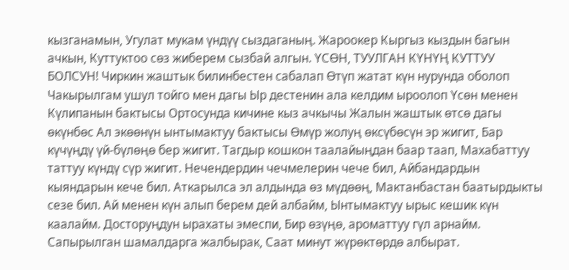кызганамын, Угулат мукам үндүү сыздаганың. Жароокер Кыргыз кыздын багын ачкын, Куттуктоо сөз жиберем сызбай алгын. ҮСӨН, ТУУЛГАН КҮНҮҢ КУТТУУ БОЛСУН! Чиркин жаштык билинбестен сабалап Өтүп жатат күн нурунда оболоп Чакырылгам ушул тойго мен дагы Ыр дестенин ала келдим ыроолоп Үсөн менен Күлипанын бактысы Ортосунда кичине кыз ачкычы Жалын жаштык өтсө дагы өкүнбөс Ал экөөнүн ынтымактуу бактысы Өмүр жолуң өксүбөсүн эр жигит, Бар күчүңдү үй-бүлөңө бер жигит. Тагдыр кошкон таалайыңдан баар таап, Махабаттуу таттуу күндү сүр жигит. Нечендердин чечмелерин чече бил, Айбандардын кыяндарын кече бил. Аткарылса эл алдында өз мүдөөң, Мактанбастан баатырдыкты сезе бил. Ай менен күн алып берем дей албайм, Ынтымактуу ырыс кешик күн каалайм. Досторуңдун ырахаты эмеспи, Бир өзүңө, ароматтуу гүл арнайм. Сапырылган шамалдарга жалбырак, Саат минут жүрөктөрдө албырат.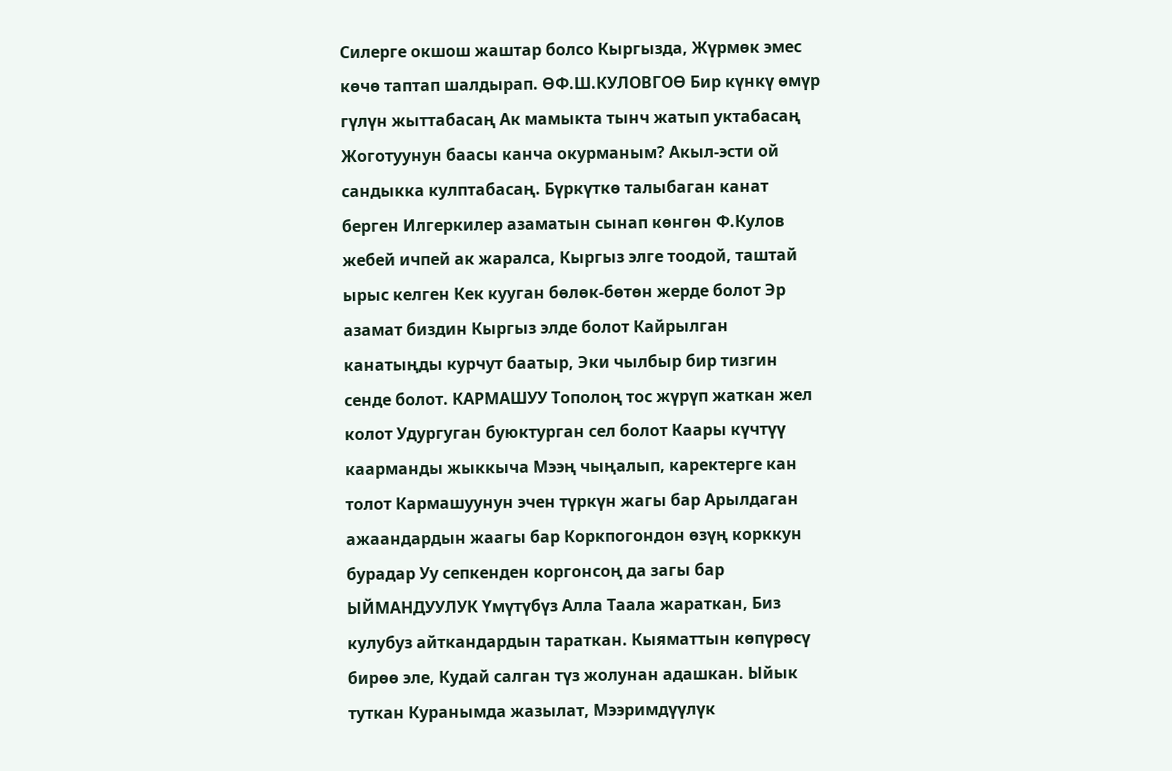Силерге окшош жаштар болсо Кыргызда, Жүрмөк эмес көчө таптап шалдырап. ӨФ.Ш.КУЛОВГОӨ Бир күнкү өмүр гүлүн жыттабасаң Ак мамыкта тынч жатып уктабасаң Жоготуунун баасы канча окурманым? Акыл-эсти ой сандыкка кулптабасаң. Бүркүткө талыбаган канат берген Илгеркилер азаматын сынап көнгөн Ф.Кулов жебей ичпей ак жаралса, Кыргыз элге тоодой, таштай ырыс келген Кек кууган бөлөк-бөтөн жерде болот Эр азамат биздин Кыргыз элде болот Кайрылган канатыңды курчут баатыр, Эки чылбыр бир тизгин сенде болот. КАРМАШУУ Тополоң тос жүрүп жаткан жел колот Удургуган буюктурган сел болот Каары күчтүү каарманды жыккыча Мээң чыңалып, каректерге кан толот Кармашуунун эчен түркүн жагы бар Арылдаган ажаандардын жаагы бар Коркпогондон өзүң корккун бурадар Уу сепкенден коргонсоң да загы бар ЫЙМАНДУУЛУК Үмүтүбүз Алла Таала жараткан, Биз кулубуз айткандардын тараткан. Кыяматтын көпүрөсү бирөө эле, Кудай салган түз жолунан адашкан. Ыйык туткан Куранымда жазылат, Мээримдүүлүк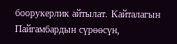боорукерлик айтылат. Кайталагын Пайгамбардын сүрөөсүн,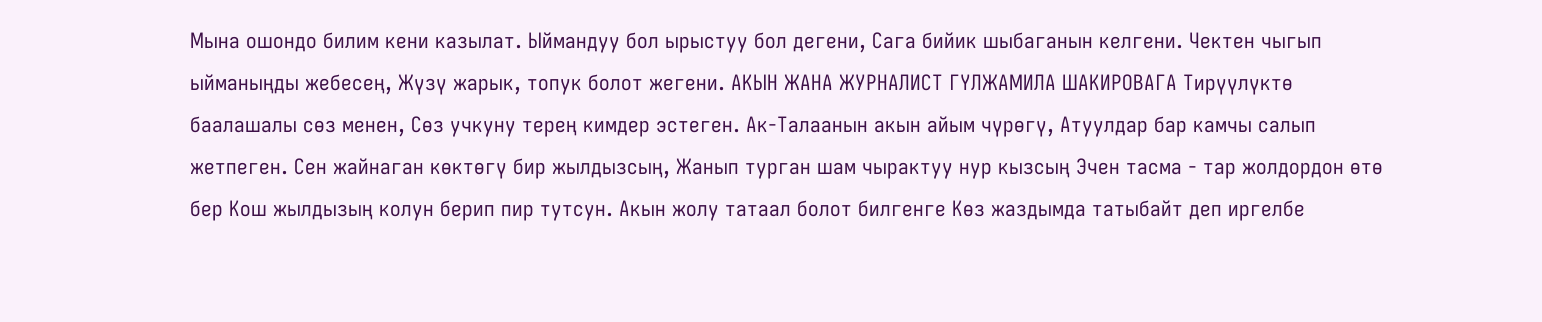Мына ошондо билим кени казылат. Ыймандуу бол ырыстуу бол дегени, Сага бийик шыбаганын келгени. Чектен чыгып ыйманыңды жебесең, Жүзү жарык, топук болот жегени. АКЫН ЖАНА ЖУРНАЛИСТ ГҮЛЖАМИЛА ШАКИРОВАГА Тирүүлүктө баалашалы сөз менен, Сөз учкуну терең кимдер эстеген. Ак-Талаанын акын айым чүрөгү, Атуулдар бар камчы салып жетпеген. Сен жайнаган көктөгү бир жылдызсың, Жанып турган шам чырактуу нур кызсың Эчен тасма - тар жолдордон өтө бер Кош жылдызың колун берип пир тутсун. Акын жолу татаал болот билгенге Көз жаздымда татыбайт деп иргелбе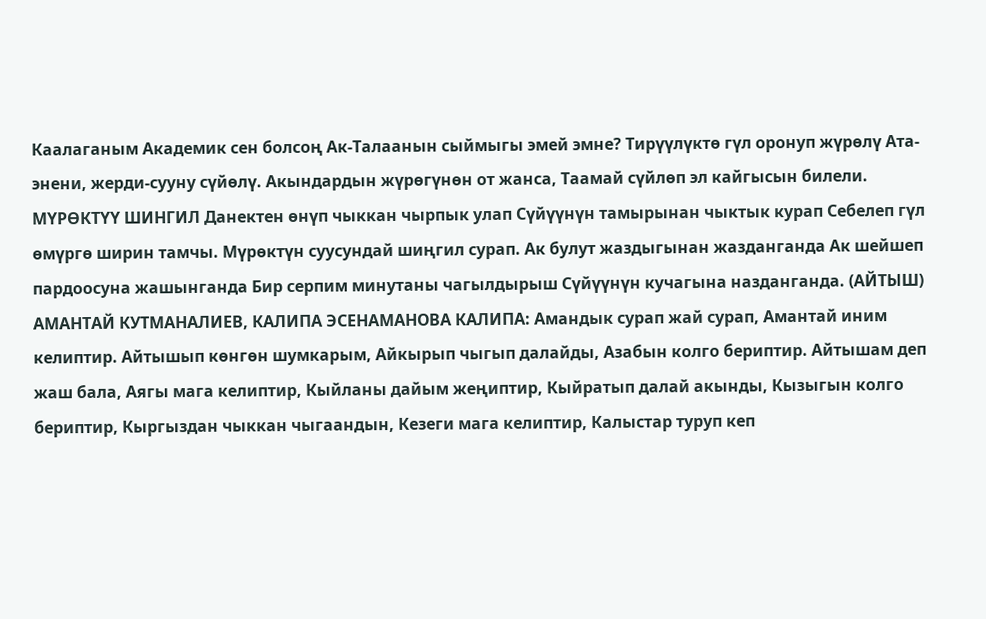Каалаганым Академик сен болсоң Ак-Талаанын сыймыгы эмей эмне? Тирүүлүктө гүл оронуп жүрөлү Ата-энени, жерди-сууну сүйөлү. Акындардын жүрөгүнөн от жанса, Таамай сүйлөп эл кайгысын билели. МҮРӨКТҮҮ ШИНГИЛ Данектен өнүп чыккан чырпык улап Сүйүүнүн тамырынан чыктык курап Себелеп гүл өмүргө ширин тамчы. Мүрөктүн суусундай шиңгил сурап. Ак булут жаздыгынан жазданганда Ак шейшеп пардоосуна жашынганда Бир серпим минутаны чагылдырыш Сүйүүнүн кучагына назданганда. (АЙТЫШ) АМАНТАЙ КУТМАНАЛИЕВ, КАЛИПА ЭСЕНАМАНОВА КАЛИПА: Амандык сурап жай сурап, Амантай иним келиптир. Айтышып көнгөн шумкарым, Айкырып чыгып далайды, Азабын колго бериптир. Айтышам деп жаш бала, Аягы мага келиптир, Кыйланы дайым жеңиптир, Кыйратып далай акынды, Кызыгын колго бериптир, Кыргыздан чыккан чыгаандын, Кезеги мага келиптир, Калыстар туруп кеп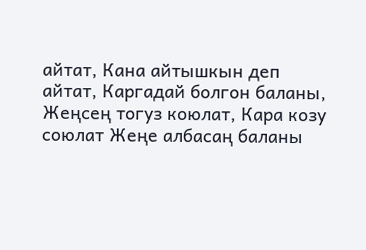айтат, Кана айтышкын деп айтат, Каргадай болгон баланы, Жеңсең тогуз коюлат, Кара козу союлат Жеңе албасаң баланы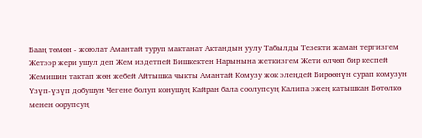Бааң төмөн - жоюлат Амантай туруп мактанат Актандын уулу Табылды Тезекти жаман тергизгем Жетээр жери ушул деп Жем издетпей Бишкектен Нарынына жеткизгем Жети өлчөп бир кеспей Жемишин тактап жөн жебей Айтышка чыкты Амантай Комузу жок элеңдей Бирөөнүн сурап комузун Үзүп-үзүп добушун Чегене болуп конушуң Кайран бала соолупсуң Калипа эжең катышкан Бөтөлкө менен оорупсуң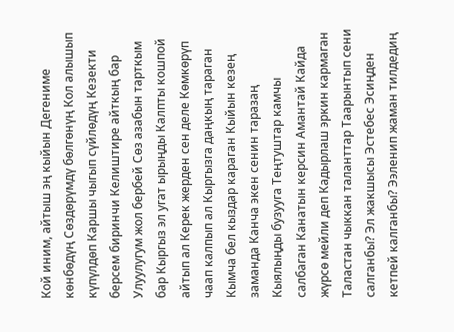Кой иним, айтыш эң кыйын Дегениме көнбөдүң Сөздөрүмдү бөлгөнүң Кол алышып күпүлдөп Каршы чыгып сүйлөдүң Кезекти берсем биринчи Келиштире айткың бар Улуулугум жол бербей Сөз азабын тарткым бар Кыргыз эл угат ырыңды Калпты кошпой айтып ал Керек жерден сен деле Көмкөрүп чаап калпып ал Кыргызга даңкың тараган Кымча бел кыздар караган Кыйын кезең заманда Канча экен сенин таразаң Кыялыңды бузууга Теңтуштар камчы салбаган Канатын керсин Амантай Кайда жүрсө мейли деп Кадырлаш эркин кармаган Таластан чыккан таланттар Таарынтып сени салганбы? Эл жакшысы Эстебес Эсиңден кетпей калганбы? Ээленип жаман тилдедиң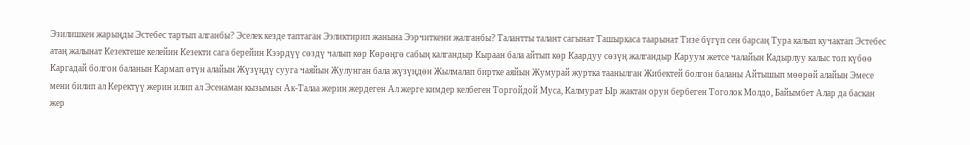Эзилишкен жарыңды Эстебес тартып алганбы? Эселек кезде таптаган Ээликтирип жанына Ээрчиткени жалганбы? Талантты талант сагынат Ташыркаса таарынат Тизе бүгүп сен барсаң Тура калып кучактап Эстебес атаң жалынат Кезектеше келейин Кезекти сага берейин Кээрдүү сөздү чалып көр Көрөңгө сабың калгандыр Кыраан бала айтып көр Каардуу сөзүң жалгандыр Каруум жетсе чалайын Кадырлуу калыс топ күбөө Каргадай болгон баланын Кармап өтүн алайын Жүзүңдү сууга чаяйын Жулунган бала жүзүңдөн Жылмалап биртке аяйын Жумурай журтка таанылган Жибектей болгон баланы Айтышып мөөрөй алайын Эмесе мени билип ал Керектүү жерин илип ал Эсенаман кызымын Ак-Талаа жерин жердеген Ал жерге кимдер келбеген Торгойдой Муса, Калмурат Ыр жактан орун бербеген Тоголок Молдо, Байымбет Алар да баскан жер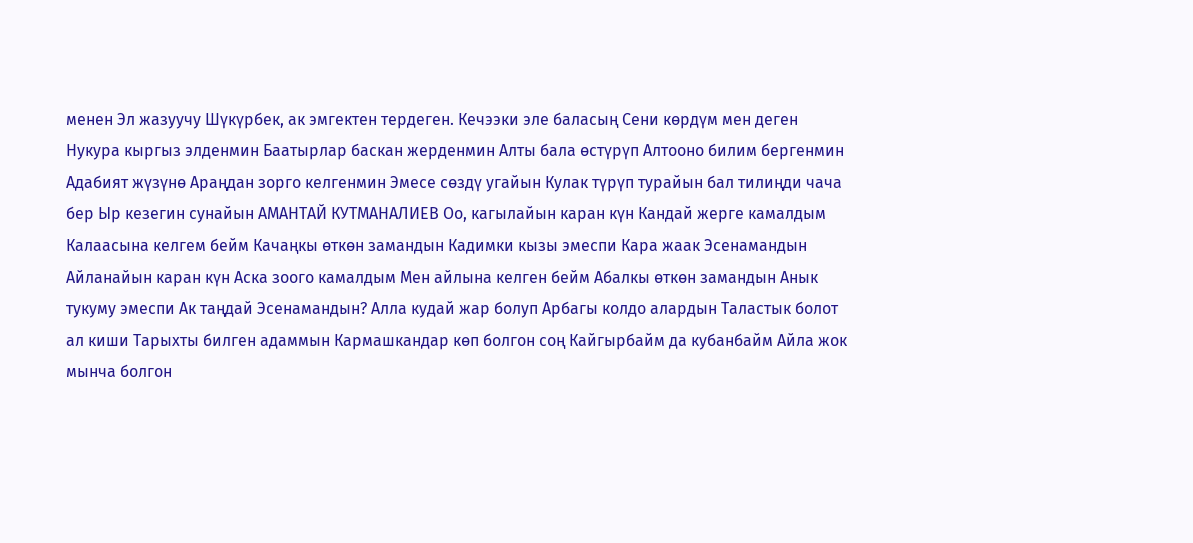менен Эл жазуучу Шүкүрбек, ак эмгектен тердеген. Кечээки эле баласың Сени көрдүм мен деген Нукура кыргыз элденмин Баатырлар баскан жерденмин Алты бала өстүрүп Алтооно билим бергенмин Адабият жүзүнө Араңдан зорго келгенмин Эмесе сөздү угайын Кулак түрүп турайын бал тилиңди чача бер Ыр кезегин сунайын АМАНТАЙ КУТМАНАЛИЕВ Оо, кагылайын каран күн Кандай жерге камалдым Калаасына келгем бейм Качаңкы өткөн замандын Кадимки кызы эмеспи Кара жаак Эсенамандын Айланайын каран күн Аска зоого камалдым Мен айлына келген бейм Абалкы өткөн замандын Анык тукуму эмеспи Ак таңдай Эсенамандын? Алла кудай жар болуп Арбагы колдо алардын Таластык болот ал киши Тарыхты билген адаммын Кармашкандар көп болгон соң Кайгырбайм да кубанбайм Айла жок мынча болгон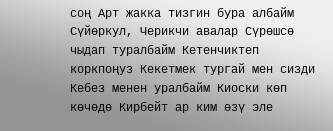соң Арт жакка тизгин бура албайм Сүйөркул, Черикчи авалар Сүрөшсө чыдап туралбайм Кетенчиктеп коркпоңуз Кекетмек тургай мен сизди Кебез менен уралбайм Киоски көп көчөдө Кирбейт ар ким өзү эле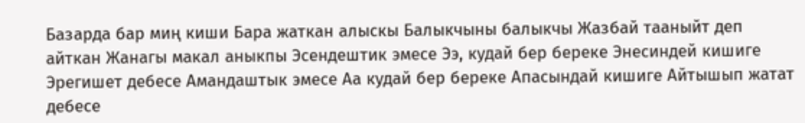Базарда бар миң киши Бара жаткан алыскы Балыкчыны балыкчы Жазбай тааныйт деп айткан Жанагы макал аныкпы Эсендештик эмесе Ээ, кудай бер береке Энесиндей кишиге Эрегишет дебесе Амандаштык эмесе Аа кудай бер береке Апасындай кишиге Айтышып жатат дебесе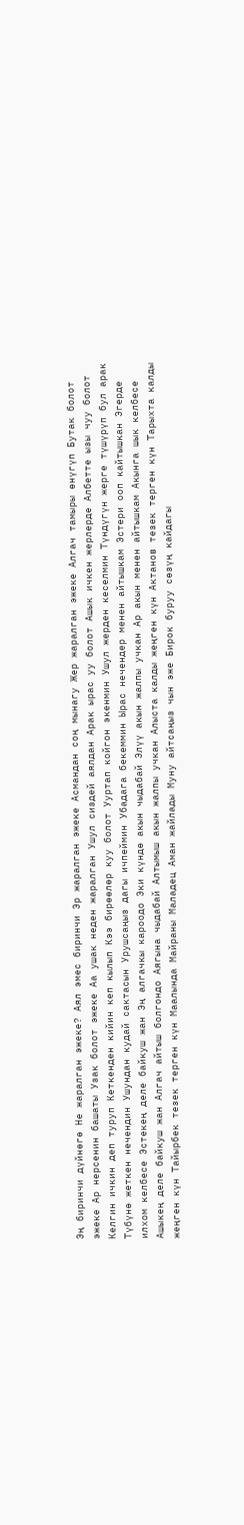Эң биринчи дүйнөгө Не жаралган эжеке? Аял эмес биринчи Эр жаралган эжеке Асмандан соң мынагу Жер жаралган эжеке Алгач тамыры өнүгүп Бутак болот эжеке Ар нерсенин башаты Узак болот эжеке Аа ушак неден жаралган Ушул сиздей аялдан Арак ырас уу болот Ашык ичкен жерлерде Албетте ызы чуу болот Келгин ичкин деп туруп Кеткенден кийин кеп кылып Кээ бирөөлөр куу болот Ууртап койгон экенмин Ушул жерден кеселмин Түндүгүн жерге түшүрүп бул арак Түбүнө жеткен нечендин Ушундан кудай сактасын Урушсаңыз дагы ичпеймин Убадага бекеммин Ырас нечендер менен айтышкам Эстери ооп кайтышкан Эгерде илхом келбесе Эстекең деле байкуш жан Эң алгачкы кароодо Эки күндө акын чыдабай Элүү акын жалпы учкан Ар акын менен айтышкам Акынга шык келбесе Ашыкең деле байкуш жан Алгач айтыш болгондо Аягына чыдабай Алтымыш акын жалпы учкан Алыста калды жеңген күн Актанов тезек терген күн Тарыхта калды жеңген күн Тайырбек тезек терген күн Маалында Майраны Маладец Аман жайлады Муну айтсаңыз чын эже Бирок буруу сөзүң кайдагы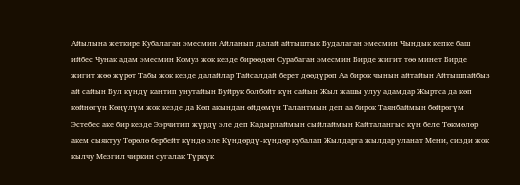Айылына жеткире Кубалаган эмесмин Айланып далай айтыштык Будалаган эмесмин Чындык кепке баш ийбес Чунак адам эмесмин Комуз жок кезде бирөөдөн Сурабаган эмесмин Бирде жигит төө минет Бирде жигит жөө жүрөт Табы жок кезде далайлар Тайсалдай берет дөөдүрөп Аа бирок чынын айтайын Айтышпайбыз ай сайын Бул күндү кантип унутайын Буйрук болбойт күн сайын Жыл жашы улуу адамдар Жыртса да көп көйнөгүн Көңүлүм жок кезде да Көп акындан өйдөмүн Талантмын деп аа бирок Таянбаймын бөйрөгүм Эстебес аке бир кезде Ээрчитип жүрдү эле деп Кадырлаймын сыйлаймын Кайталангыс күн беле Төкмөлөр акем сыяктуу Төрөлө бербейт күндө эле Күндөрдү-күндөр кубалап Жылдарга жылдар уланат Мени, сизди жок кылчу Мезгил чиркин сугалак Түркүк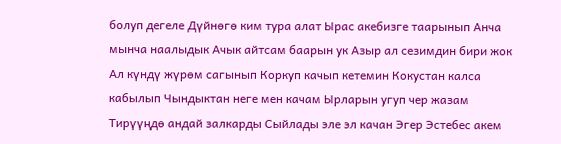болуп дегеле Дүйнөгө ким тура алат Ырас акебизге таарынып Анча мынча наалыдык Ачык айтсам баарын ук Азыр ал сезимдин бири жок Ал күндү жүрөм сагынып Коркуп качып кетемин Кокустан калса кабылып Чындыктан неге мен качам Ырларын угуп чер жазам Тирүүңдө андай залкарды Сыйлады эле эл качан Эгер Эстебес акем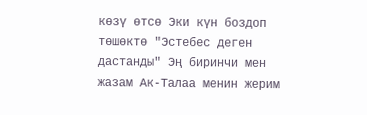көзү өтсө Эки күн боздоп төшөктө "Эстебес деген дастанды" Эң биринчи мен жазам Ак-Талаа менин жерим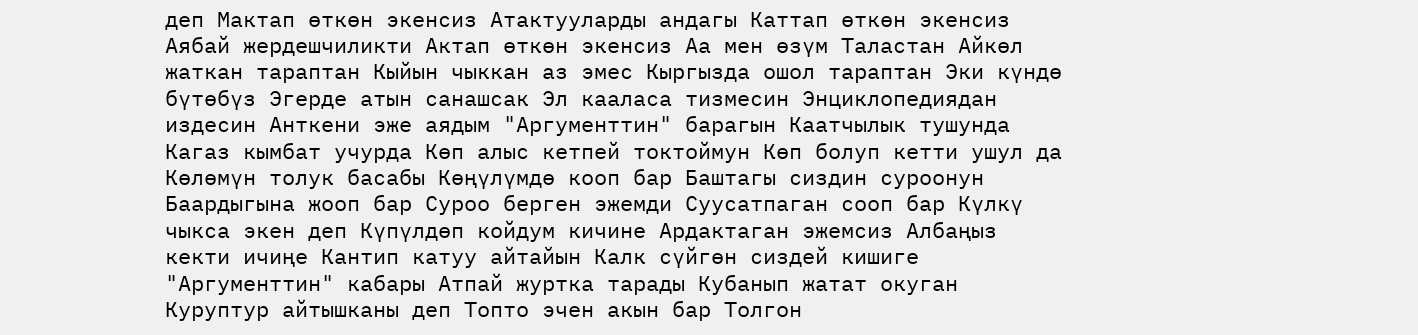деп Мактап өткөн экенсиз Атактууларды андагы Каттап өткөн экенсиз Аябай жердешчиликти Актап өткөн экенсиз Аа мен өзүм Таластан Айкөл жаткан тараптан Кыйын чыккан аз эмес Кыргызда ошол тараптан Эки күндө бүтөбүз Эгерде атын санашсак Эл кааласа тизмесин Энциклопедиядан издесин Анткени эже аядым "Аргументтин" барагын Каатчылык тушунда Кагаз кымбат учурда Көп алыс кетпей токтоймун Көп болуп кетти ушул да Көлөмүн толук басабы Көңүлүмдө кооп бар Баштагы сиздин суроонун Баардыгына жооп бар Суроо берген эжемди Суусатпаган сооп бар Күлкү чыкса экен деп Күпүлдөп койдум кичине Ардактаган эжемсиз Албаңыз кекти ичиңе Кантип катуу айтайын Калк сүйгөн сиздей кишиге "Аргументтин" кабары Атпай журтка тарады Кубанып жатат окуган Куруптур айтышканы деп Топто эчен акын бар Толгон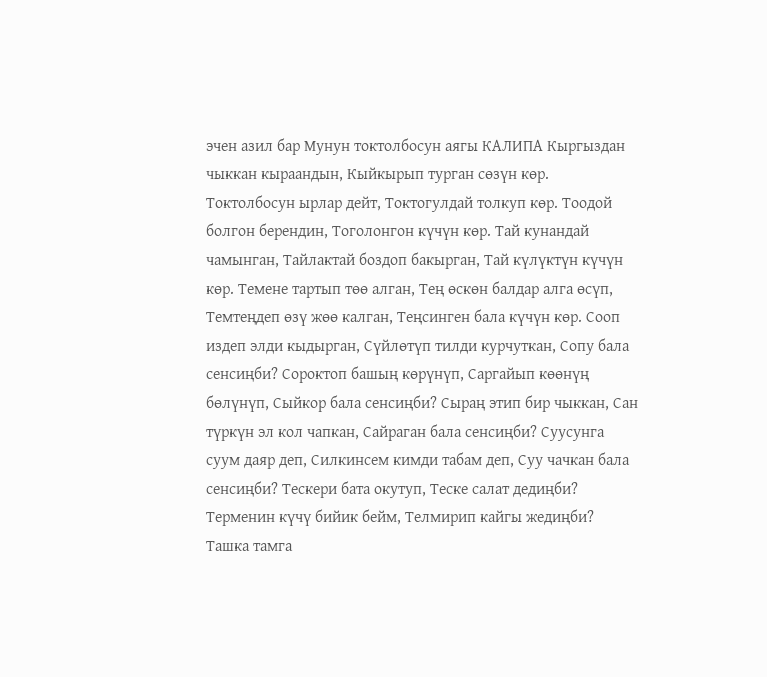эчен азил бар Мунун токтолбосун аягы КАЛИПА Кыргыздан чыккан кыраандын, Кыйкырып турган сөзүн көр. Токтолбосун ырлар дейт, Токтогулдай толкуп көр. Тоодой болгон берендин, Тоголонгон күчүн көр. Тай кунандай чамынган, Тайлактай боздоп бакырган, Тай күлүктүн күчүн көр. Темене тартып төө алган, Тең өскөн балдар алга өсүп, Темтеңдеп өзү жөө калган, Теңсинген бала күчүн көр. Сооп издеп элди кыдырган, Сүйлөтүп тилди курчуткан, Сопу бала сенсиңби? Сороктоп башың көрүнүп, Саргайып көөнүң бөлүнүп, Сыйкор бала сенсиңби? Сыраң этип бир чыккан, Сан түркүн эл кол чапкан, Сайраган бала сенсиңби? Суусунга суум даяр деп, Силкинсем кимди табам деп, Суу чачкан бала сенсиңби? Тескери бата окутуп, Теске салат дедиңби? Терменин күчү бийик бейм, Телмирип кайгы жедиңби? Ташка тамга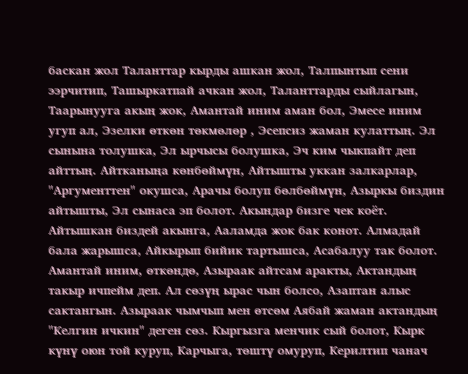баскан жол Таланттар кырды ашкан жол, Талпынтып сени ээрчитип, Ташыркатпай ачкан жол, Таланттарды сыйлагын, Таарынууга акың жок, Амантай иним аман бол, Эмесе иним угуп ал, Эзелки өткөн төкмөлөр , Эсепсиз жаман кулаттың. Эл сынына толушка, Эл ырчысы болушка, Эч ким чыкпайт деп айттың. Айтканыңа көнбөймүн, Айтышты уккан залкарлар, "Аргументтен" окушса, Арачы болуп бөлбөймүн, Азыркы биздин айтышты, Эл сынаса эп болот. Акындар бизге чек коёт. Айтышкан биздей акынга, Ааламда жок бак конот. Алмадай бала жарышса, Айкырып бийик тартышса, Асабалуу так болот. Амантай иним, өткөндө, Азыраак айтсам аракты, Актандың такыр ичпейм деп. Ал сөзүң ырас чын болсо, Азаптан алыс сактангын. Азыраак чымчып мен өтсөм Аябай жаман актандың "Келгин ичкин" деген сөз. Кыргызга менчик сый болот, Кырк күнү оюн той куруп, Карчыга, төштү омуруп, Керилтип чанач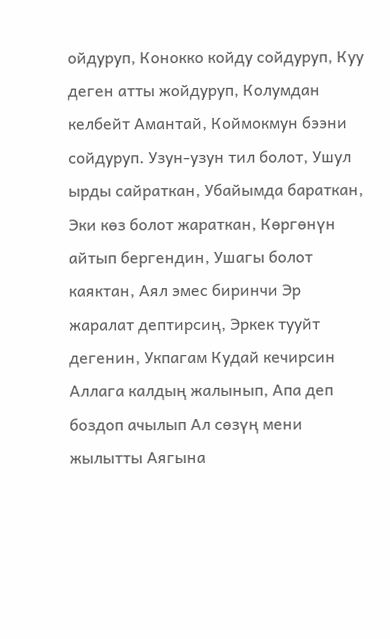ойдуруп, Конокко койду сойдуруп, Куу деген атты жойдуруп, Колумдан келбейт Амантай, Коймокмун бээни сойдуруп. Узун-узун тил болот, Ушул ырды сайраткан, Убайымда бараткан, Эки көз болот жараткан, Көргөнүн айтып бергендин, Ушагы болот каяктан, Аял эмес биринчи Эр жаралат дептирсиң, Эркек тууйт дегенин, Укпагам Кудай кечирсин Аллага калдың жалынып, Апа деп боздоп ачылып Ал сөзүң мени жылытты Аягына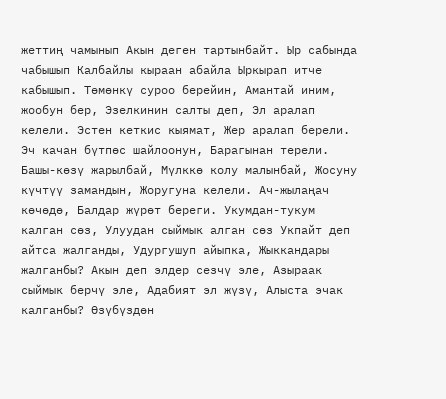жеттиң чамынып Акын деген тартынбайт. Ыр сабында чабышып Калбайлы кыраан абайла Ыркырап итче кабышып. Төмөнкү суроо берейин, Амантай иним, жообун бер, Эзелкинин салты деп, Эл аралап келели. Эстен кеткис кыямат, Жер аралап берели. Эч качан бүтпөс шайлоонун, Барагынан терели. Башы-көзү жарылбай, Мүлккө колу малынбай, Жосуну күчтүү замандын, Жоругуна келели. Ач-жылаңач көчөдө, Балдар жүрөт береги. Укумдан-тукум калган сөз, Улуудан сыймык алган сөз Укпайт деп айтса жалганды, Удургушуп айыпка, Жыккандары жалганбы? Акын деп элдер сезчү эле, Азыраак сыймык берчү эле, Адабият эл жүзү, Алыста эчак калганбы? Өзүбүздөн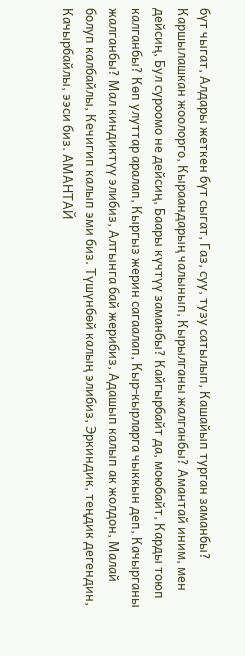бүт чыгат, Алдары жеткен бүт сыгат, Газ, суу, тузу сатылып, Кашайып турган заманбы? Каршылашкан жоолорго, Кыраандарың чалынып, Кырылганы жалганбы? Амантай иним, мен дейсиң, Бул суроомо не дейсиң, Баары күчтүү заманбы? Кайгырбайт да, моюбайт, Карды тоюп калганбы? Көп улуттар аралап, Кыргыз жерин сагаалап, Кыр-кырларга чыккын деп, Качырганы жалганбы? Мал киндиктүү элибиз, Алтынга бай жерибиз, Адашып калып ак жолдон, Малай болуп калбайлы, Кечигип калып эми биз. Түшүнбөй калың элибиз, Эркиндик, теңдик дегендин, Качырбайлы, ээси биз. АМАНТАЙ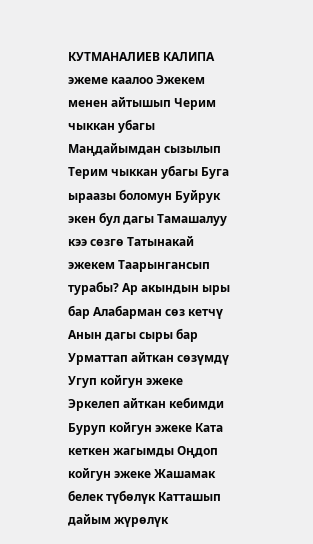КУТМАНАЛИЕВ КАЛИПА эжеме каалоо Эжекем менен айтышып Черим чыккан убагы Маңдайымдан сызылып Терим чыккан убагы Буга ыраазы боломун Буйрук экен бул дагы Тамашалуу кээ сөзгө Татынакай эжекем Таарынгансып турабы? Ар акындын ыры бар Алабарман сөз кетчү Анын дагы сыры бар Урматтап айткан сөзүмдү Угуп койгун эжеке Эркелеп айткан кебимди Буруп койгун эжеке Ката кеткен жагымды Оңдоп койгун эжеке Жашамак белек түбөлүк Катташып дайым жүрөлүк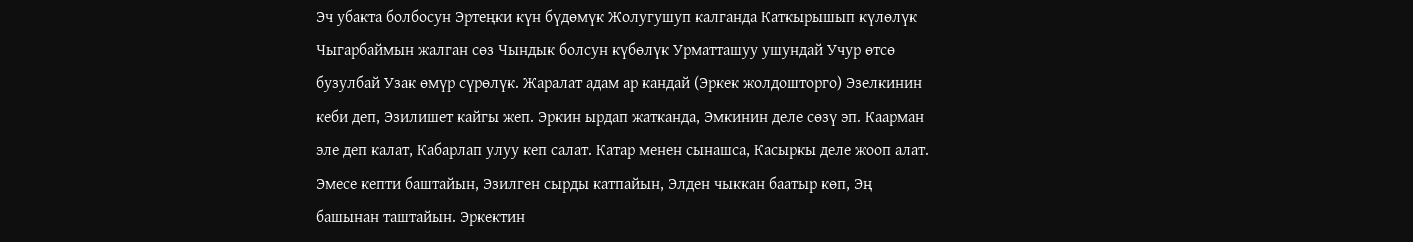Эч убакта болбосун Эртеңки күн бүдөмүк Жолугушуп калганда Каткырышып күлөлүк Чыгарбаймын жалган сөз Чындык болсун күбөлүк Урматташуу ушундай Учур өтсө бузулбай Узак өмүр сүрөлүк. Жаралат адам ар кандай (Эркек жолдошторго) Эзелкинин кеби деп, Эзилишет кайгы жеп. Эркин ырдап жатканда, Эмкинин деле сөзү эп. Каарман эле деп калат, Кабарлап улуу кеп салат. Катар менен сынашса, Касыркы деле жооп алат. Эмесе кепти баштайын, Эзилген сырды катпайын, Элден чыккан баатыр көп, Эң башынан таштайын. Эркектин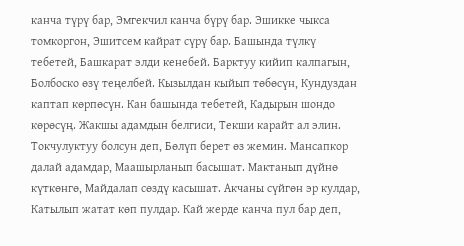канча түрү бар, Эмгекчил канча бүрү бар. Эшикке чыкса томкоргон, Эшитсем кайрат сүрү бар. Башында түлкү тебетей, Башкарат элди кенебей. Барктуу кийип калпагын, Болбоско өзү теңелбей. Кызылдан кыйып төбөсүн, Кундуздан каптап көрпөсүн. Кан башында тебетей, Кадырын шондо көрөсүң. Жакшы адамдын белгиси, Текши карайт ал элин. Токчулуктуу болсун деп, Бөлүп берет өз жемин. Мансапкор далай адамдар, Маашырланып басышат. Мактанып дүйнө күткөнгө, Майдалап сөздү касышат. Акчаны сүйгөн эр кулдар, Катылып жатат көп пулдар. Кай жерде канча пул бар деп,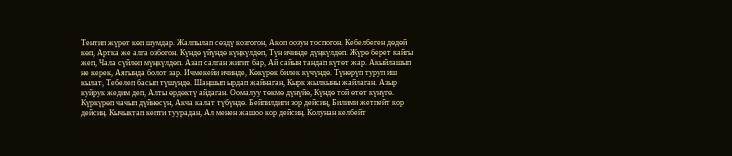Тентип жүрөт көп шумдар. Жалпылап сөздү козгогон, Акоп оозун тоспогон. Кебелбеген дөдөй көп, Артка же алга озбогон. Күндө үйүндө күңкүлдөп, Түн ичинде дүңкүлдөп. Жүрө берет кайгы жеп, Чала сүйлөп мүңкүлдөп. Азап салган жигит бар, Ай сайын тандап күтөт жар. Акыйлашып не керек, Аягында болот зар. Ичмекейи ичинде, Көкүрөк билек күчүндө. Түнөрүп туруп иш кылат, Тебелеп басып түшүндө. Шаңшып ырдап жайнаган, Кырк жылкыны жайлаган. Азыр куйрук жедим деп, Алты өрдөктү айдаган. Оомалуу төкмө дүнүйө, Күндө той өтөт күнүгө. Күркүрөп чачып дүйнөсүн, Акча калат түбүндө. Бейпилдиги зор дейсиң, Билими жетпейт кор дейсиң. Кычыктап кепти туурадан, Ал менен жашоо кор дейсиң. Колунан келбейт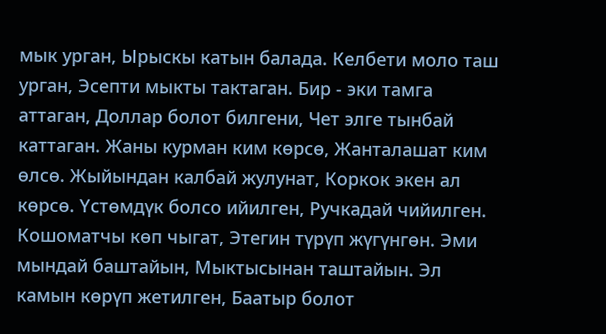мык урган, Ырыскы катын балада. Келбети моло таш урган, Эсепти мыкты тактаган. Бир - эки тамга аттаган, Доллар болот билгени, Чет элге тынбай каттаган. Жаны курман ким көрсө, Жанталашат ким өлсө. Жыйындан калбай жулунат, Коркок экен ал көрсө. Үстөмдүк болсо ийилген, Ручкадай чийилген. Кошоматчы көп чыгат, Этегин түрүп жүгүнгөн. Эми мындай баштайын, Мыктысынан таштайын. Эл камын көрүп жетилген, Баатыр болот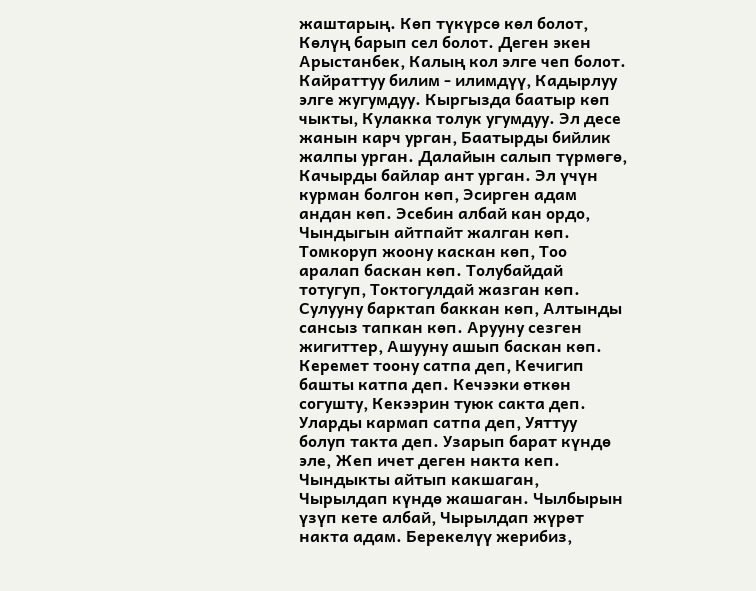жаштарың. Көп түкүрсө көл болот, Көлүң барып сел болот. Деген экен Арыстанбек, Калың кол элге чеп болот. Кайраттуу билим - илимдүү, Кадырлуу элге жугумдуу. Кыргызда баатыр көп чыкты, Кулакка толук угумдуу. Эл десе жанын карч урган, Баатырды бийлик жалпы урган. Далайын салып түрмөгө, Качырды байлар ант урган. Эл үчүн курман болгон көп, Эсирген адам андан көп. Эсебин албай кан ордо, Чындыгын айтпайт жалган көп. Томкоруп жоону каскан көп, Тоо аралап баскан көп. Толубайдай тотугуп, Токтогулдай жазган көп. Сулууну барктап баккан көп, Алтынды сансыз тапкан көп. Арууну сезген жигиттер, Ашууну ашып баскан көп. Керемет тоону сатпа деп, Кечигип башты катпа деп. Кечээки өткөн согушту, Кекээрин туюк сакта деп. Уларды кармап сатпа деп, Уяттуу болуп такта деп. Узарып барат күндө эле, Жеп ичет деген накта кеп. Чындыкты айтып какшаган, Чырылдап күндө жашаган. Чылбырын үзүп кете албай, Чырылдап жүрөт накта адам. Берекелүү жерибиз,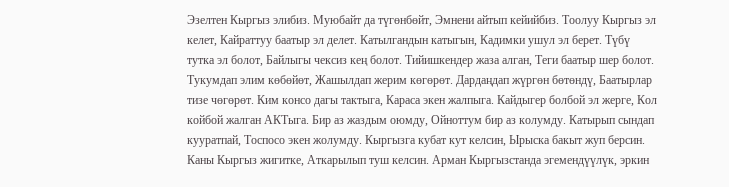Эзелтен Кыргыз элибиз. Муюбайт да түгөнбөйт, Эмнени айтып кейийбиз. Тоолуу Кыргыз эл келет, Кайраттуу баатыр эл делет. Катылгандын катыгын, Кадимки ушул эл берет. Түбү тутка эл болот, Байлыгы чексиз кең болот. Тийишкендер жаза алган, Теги баатыр шер болот. Тукумдап элим көбөйөт, Жашылдап жерим көгөрөт. Дардаңдап жүргөн бөтөндү, Баатырлар тизе чөгөрөт. Ким консо дагы тактыга, Караса экен жалпыга. Кайдыгер болбой эл жерге, Кол койбой жалган АКТыга. Бир аз жаздым оюмду, Ойноттум бир аз колумду. Катырып сындап кууратпай, Тоспосо экен жолумду. Кыргызга кубат кут келсин, Ырыска бакыт жуп берсин. Каны Кыргыз жигитке, Аткарылып туш келсин. Арман Кыргызстанда эгемендүүлүк, эркин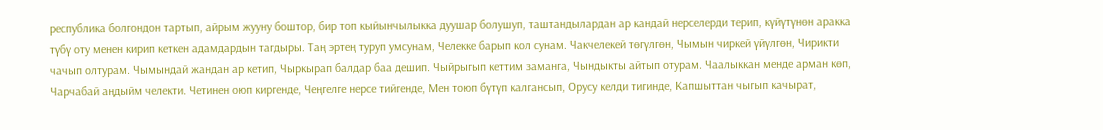республика болгондон тартып, айрым жууну боштор, бир топ кыйынчылыкка дуушар болушуп, таштандылардан ар кандай нерселерди терип, күйүтүнөн аракка түбү оту менен кирип кеткен адамдардын тагдыры. Таң эртең туруп умсунам, Челекке барып кол сунам. Чакчелекей төгүлгөн, Чымын чиркей үйүлгөн, Чирикти чачып олтурам. Чымындай жандан ар кетип, Чыркырап балдар баа дешип. Чыйрыгып кеттим заманга, Чындыкты айтып отурам. Чаалыккан менде арман көп, Чарчабай аңдыйм челекти. Четинен оюп киргенде, Чеңгелге нерсе тийгенде, Мен тоюп бүтүп калгансып, Орусу келди тигинде, Капшыттан чыгып качырат,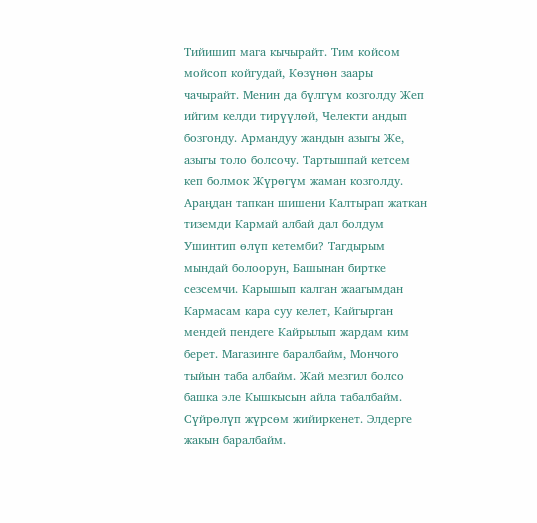Тийишип мага кычырайт. Тим койсом мойсоп койгудай, Көзүнөн заары чачырайт. Менин да бүлгүм козголду Жеп ийгим келди тирүүлөй, Челекти андып бозгонду. Армандуу жандын азыгы Же, азыгы толо болсочу. Тартышпай кетсем кеп болмок Жүрөгүм жаман козголду. Араңдан тапкан шишени Калтырап жаткан тиземди Кармай албай дал болдум Ушинтип өлүп кетемби? Тагдырым мындай болоорун, Башынан биртке сезсемчи. Карышып калган жаагымдан Кармасам кара суу келет, Кайгырган мендей пендеге Кайрылып жардам ким берет. Магазинге баралбайм, Мончого тыйын таба албайм. Жай мезгил болсо башка эле Кышкысын айла табалбайм. Сүйрөлүп жүрсөм жийиркенет. Элдерге жакын баралбайм.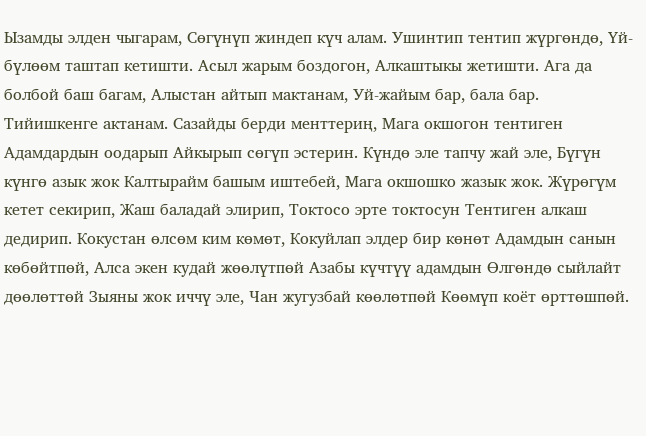Ызамды элден чыгарам, Сөгүнүп жиндеп күч алам. Ушинтип тентип жүргөндө, Үй-бүлөөм таштап кетишти. Асыл жарым боздогон, Алкаштыкы жетишти. Ага да болбой баш багам, Алыстан айтып мактанам, Уй-жайым бар, бала бар. Тийишкенге актанам. Сазайды берди менттериң, Мага окшогон тентиген Адамдардын оодарып Айкырып сөгүп эстерин. Күндө эле тапчу жай эле, Бүгүн күнгө азык жок Калтырайм башым иштебей, Мага окшошко жазык жок. Жүрөгүм кетет секирип, Жаш баладай элирип, Токтосо эрте токтосун Тентиген алкаш дедирип. Кокустан өлсөм ким көмөт, Кокуйлап элдер бир көнөт Адамдын санын көбөйтпөй, Алса экен кудай жөөлүтпөй Азабы күчтүү адамдын Өлгөндө сыйлайт дөөлөттөй Зыяны жок иччү эле, Чан жугузбай көөлөтпөй Көөмүп коёт өрттөшпөй.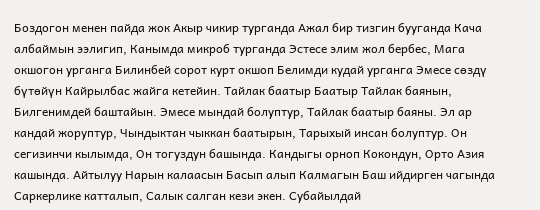Боздогон менен пайда жок Акыр чикир турганда Ажал бир тизгин бууганда Кача албаймын ээлигип, Канымда микроб турганда Эстесе элим жол бербес, Мага окшогон урганга Билинбей сорот курт окшоп Белимди кудай урганга Эмесе сөздү бүтөйүн Кайрылбас жайга кетейин. Тайлак баатыр Баатыр Тайлак баянын, Билгенимдей баштайын. Эмесе мындай болуптур, Тайлак баатыр баяны. Эл ар кандай жоруптур, Чындыктан чыккан баатырын, Тарыхый инсан болуптур. Он сегизинчи кылымда, Он тогуздун башында. Кандыгы орноп Кокондун, Орто Азия кашында. Айтылуу Нарын калаасын Басып алып Калмагын Баш ийдирген чагында Саркерлике катталып, Салык салган кези экен. Субайылдай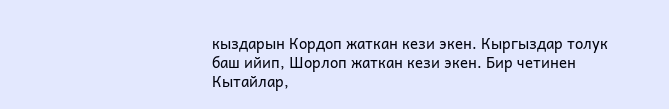кыздарын Кордоп жаткан кези экен. Кыргыздар толук баш ийип, Шорлоп жаткан кези экен. Бир четинен Кытайлар,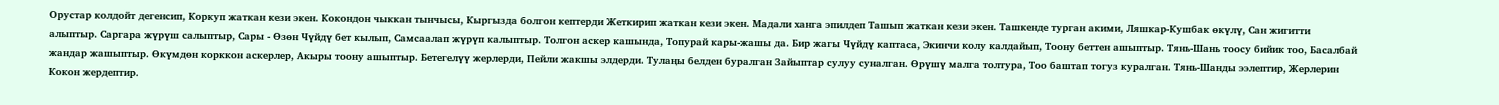Орустар колдойт дегенсип, Коркуп жаткан кези экен. Кокондон чыккан тынчысы, Кыргызда болгон кептерди Жеткирип жаткан кези экен. Мадали ханга эпилдеп Ташып жаткан кези экен. Ташкенде турган акими, Ляшкар-Кушбак өкүлү, Сан жигитти алыптыр. Саргара жүрүш салыптыр, Сары - Өзөн Чүйдү бет кылып, Самсаалап жүрүп калыптыр. Толгон аскер кашында, Топурай кары-жашы да. Бир жагы Чүйдү каптаса, Экинчи колу калдайып, Тоону беттен ашыптыр. Тянь-Шань тоосу бийик тоо, Басалбай жандар жашыптыр. Өкүмдөн корккон аскерлер, Акыры тоону ашыптыр. Бетегелүү жерлерди, Пейли жакшы элдерди. Тулаңы белден буралган Зайыптар сулуу суналган. Өрүшү малга толтура, Тоо баштап тогуз куралган. Тянь-Шанды ээлептир, Жерлерин Кокон жердептир.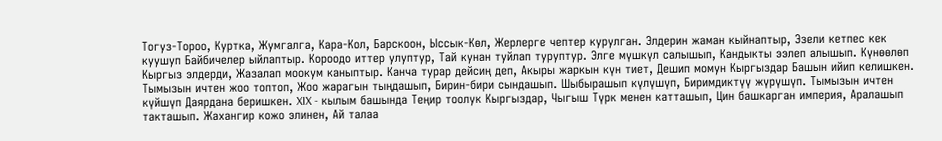Тогуз-Тороо, Куртка, Жумгалга, Кара-Кол, Барскоон, Ыссык-Көл, Жерлерге чептер курулган. Элдерин жаман кыйнаптыр, Эзели кетпес кек куушуп Байбичелер ыйлаптыр. Короодо иттер улуптур, Тай кунан туйлап туруптур. Элге мүшкүл салышып, Кандыкты ээлеп алышып. Күнөөлөп Кыргыз элдерди, Жазалап моокум каныптыр. Канча турар дейсиң деп, Акыры жаркын күн тиет, Дешип момун Кыргыздар Башын ийип келишкен. Тымызын ичтен жоо топтоп, Жоо жарагын тыңдашып, Бирин-бири сындашып. Шыбырашып күлүшүп, Биримдиктүү жүрүшүп. Тымызын ичтен күйшүп Даярдана беришкен. XIX - кылым башында Теңир тоолук Кыргыздар, Чыгыш Түрк менен катташып, Цин башкарган империя, Аралашып такташып. Жахангир кожо элинен, Ай талаа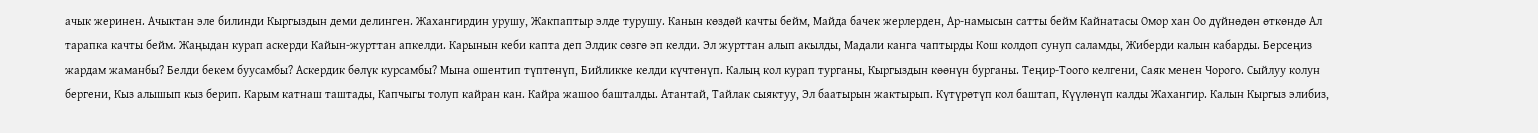ачык жеринен. Ачыктан эле билинди Кыргыздын деми делинген. Жахангирдин урушу, Жакпаптыр элде турушу. Канын көздөй качты бейм, Майда бачек жерлерден, Ар-намысын сатты бейм Кайнатасы Омор хан Оо дүйнөдөн өткөндө Ал тарапка качты бейм. Жаңыдан курап аскерди Кайын-журттан апкелди. Карынын кеби капта деп Элдик сөзгө эп келди. Эл журттан алып акылды, Мадали канга чаптырды Кош колдоп сунуп саламды, Жиберди калын кабарды. Берсеңиз жардам жаманбы? Белди бекем буусамбы? Аскердик бөлүк курсамбы? Мына ошентип түптөнүп, Бийликке келди күчтөнүп. Калың кол курап турганы, Кыргыздын көөнүн бурганы. Теңир-Тоого келгени, Саяк менен Чорого. Сыйлуу колун бергени, Кыз алышып кыз берип. Карым катнаш таштады, Капчыгы толуп кайран кан. Кайра жашоо башталды. Атантай, Тайлак сыяктуу, Эл баатырын жактырып. Күтүрөтүп кол баштап, Күүлөнүп калды Жахангир. Калын Кыргыз элибиз,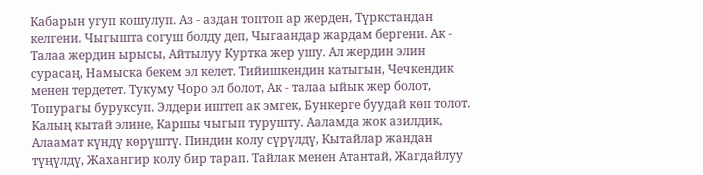Кабарын угуп кошулуп. Аз - аздан топтоп ар жерден, Түркстандан келгени. Чыгышта согуш болду деп, Чыгаандар жардам бергени. Ак - Талаа жердин ырысы, Айтылуу Куртка жер ушу. Ал жердин элин сурасаң, Намыска бекем эл келет. Тийишкендин катыгын, Чечкендик менен тердетет. Тукуму Чоро эл болот, Ак - талаа ыйык жер болот, Топурагы буруксуп. Элдери иштеп ак эмгек, Бункерге буудай көп толот. Калың кытай элине, Каршы чыгып турушту. Ааламда жок азилдик, Алаамат күндү көрүштү. Пиндин колу сүрүлдү, Кытайлар жандан түңүлдү, Жахангир колу бир тарап. Тайлак менен Атантай, Жагдайлуу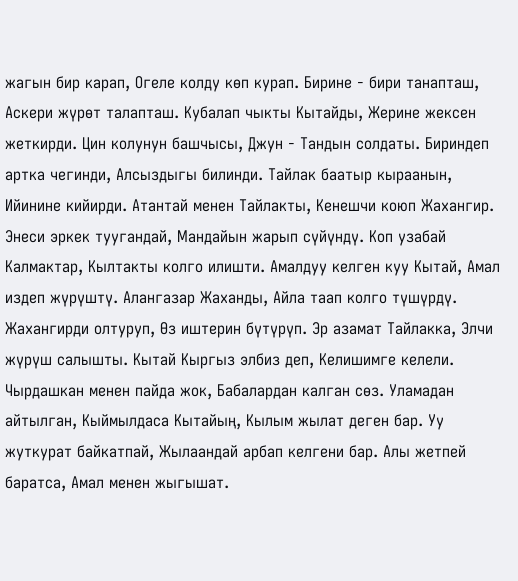жагын бир карап, Огеле колду көп курап. Бирине - бири танапташ, Аскери жүрөт талапташ. Кубалап чыкты Кытайды, Жерине жексен жеткирди. Цин колунун башчысы, Джун - Тандын солдаты. Бириндеп артка чегинди, Алсыздыгы билинди. Тайлак баатыр кыраанын, Ийинине кийирди. Атантай менен Тайлакты, Кенешчи коюп Жахангир. Энеси эркек туугандай, Мандайын жарып сүйүндү. Коп узабай Калмактар, Кылтакты колго илишти. Амалдуу келген куу Кытай, Амал издеп жүрүштү. Алангазар Жаханды, Айла таап колго түшүрдү. Жахангирди олтуруп, Өз иштерин бүтүрүп. Эр азамат Тайлакка, Элчи жүрүш салышты. Кытай Кыргыз элбиз деп, Келишимге келели. Чырдашкан менен пайда жок, Бабалардан калган сөз. Уламадан айтылган, Кыймылдаса Кытайың, Кылым жылат деген бар. Уу жуткурат байкатпай, Жылаандай арбап келгени бар. Алы жетпей баратса, Амал менен жыгышат.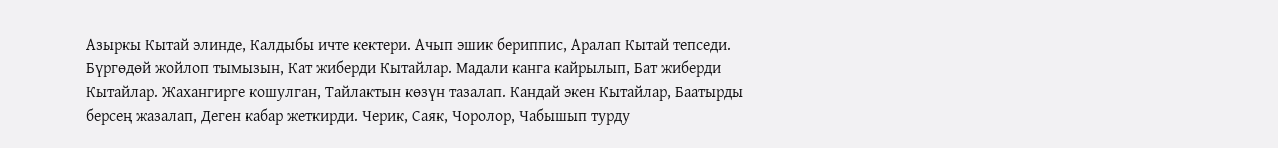Азыркы Кытай элинде, Калдыбы ичте кектери. Ачып эшик бериппис, Аралап Кытай тепседи. Бүргөдөй жойлоп тымызын, Кат жиберди Кытайлар. Мадали канга кайрылып, Бат жиберди Кытайлар. Жахангирге кошулган, Тайлактын көзүн тазалап. Кандай экен Кытайлар, Баатырды берсең жазалап, Деген кабар жеткирди. Черик, Саяк, Чоролор, Чабышып турду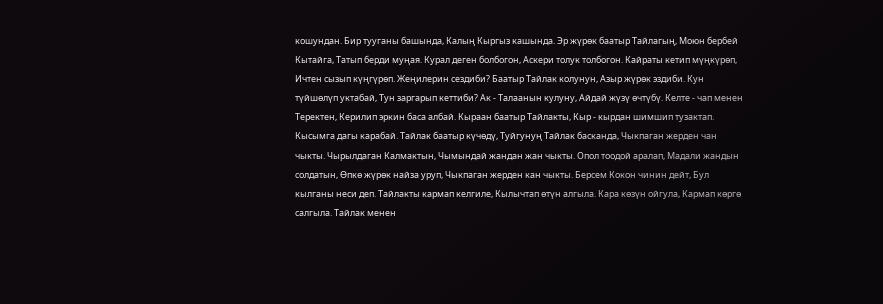кошундан. Бир тууганы башында, Калың Кыргыз кашында. Эр жүрөк баатыр Тайлагың, Моюн бербей Кытайга, Татып берди муңая. Курал деген болбогон, Аскери толук толбогон. Кайраты кетип мүңкүрөп, Ичтен сызып күңгүрөп. Жеңилерин сездиби? Баатыр Тайлак колунун, Азыр жүрөк эздиби. Кун түйшөлүп уктабай, Тун заргарып кеттиби? Ак - Талаанын кулуну, Айдай жүзү өчтүбү. Келте - чап менен Теректен, Керилип эркин баса албай. Кыраан баатыр Тайлакты, Кыр - кырдан шимшип тузактап. Кысымга дагы карабай. Тайлак баатыр күчөдү, Туйгунуң Тайлак басканда, Чыкпаган жерден чан чыкты. Чырылдаган Калмактын, Чымындай жандан жан чыкты. Опол тоодой аралап, Мадали жандын солдатын, Өпкө жүрөк найза уруп, Чыкпаган жерден кан чыкты. Берсем Кокон чинин дейт, Бул кылганы неси деп. Тайлакты кармап келгиле, Кылычтап өтүн алгыла. Кара көзүн ойгула, Кармап көргө салгыла. Тайлак менен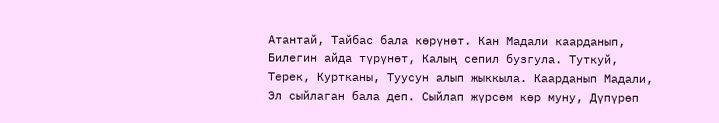Атантай, Тайбас бала көрүнөт. Кан Мадали каарданып, Билегин айда түрүнөт, Калың сепил бузгула. Туткуй, Терек, Куртканы, Туусун алып жыккыла. Каарданып Мадали, Эл сыйлаган бала деп. Сыйлап жүрсөм көр муну, Дүпүрөп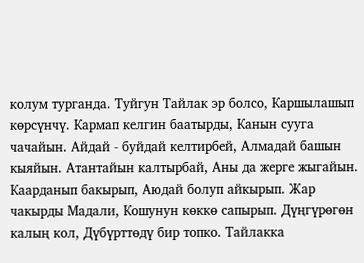колум турганда. Туйгун Тайлак эр болсо, Каршылашып көрсүнчү. Кармап келгин баатырды, Канын сууга чачайын. Айдай - буйдай келтирбей, Алмадай башын кыяйын. Атантайын калтырбай, Аны да жерге жыгайын. Каарданып бакырып, Аюдай болуп айкырып. Жар чакырды Мадали, Кошунун көккө сапырып. Дүңгүрөгөн калың кол, Дүбүрттөдү бир топко. Тайлакка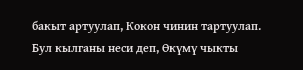бакыт артуулап, Кокон чинин тартуулап. Бул кылганы неси деп, Өкүмү чыкты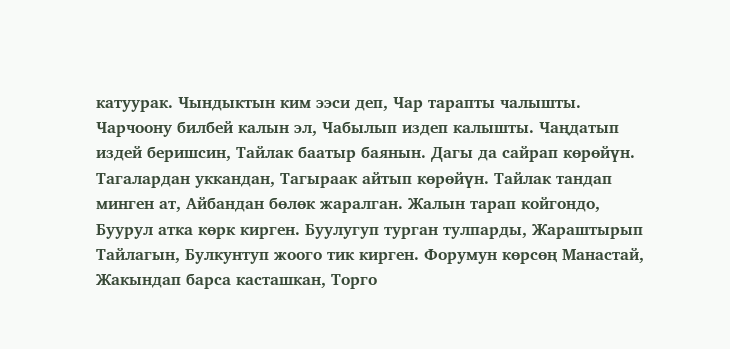катуурак. Чындыктын ким ээси деп, Чар тарапты чалышты. Чарчоону билбей калын эл, Чабылып издеп калышты. Чаңдатып издей беришсин, Тайлак баатыр баянын. Дагы да сайрап көрөйүн. Тагалардан уккандан, Тагыраак айтып көрөйүн. Тайлак тандап минген ат, Айбандан бөлөк жаралган. Жалын тарап койгондо, Буурул атка көрк кирген. Буулугуп турган тулпарды, Жараштырып Тайлагын, Булкунтуп жоого тик кирген. Форумун көрсөң Манастай, Жакындап барса касташкан, Торго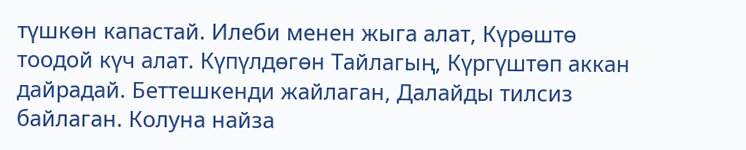түшкөн капастай. Илеби менен жыга алат, Күрөштө тоодой күч алат. Күпүлдөгөн Тайлагың, Күргүштөп аккан дайрадай. Беттешкенди жайлаган, Далайды тилсиз байлаган. Колуна найза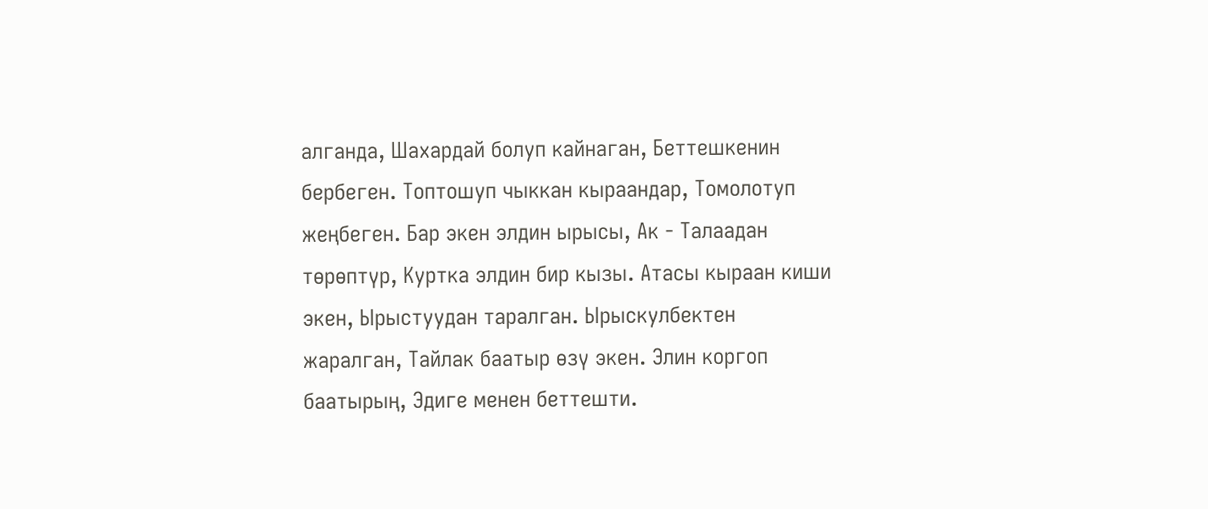алганда, Шахардай болуп кайнаган, Беттешкенин бербеген. Топтошуп чыккан кыраандар, Томолотуп жеңбеген. Бар экен элдин ырысы, Ак - Талаадан төрөптүр, Куртка элдин бир кызы. Атасы кыраан киши экен, Ырыстуудан таралган. Ырыскулбектен жаралган, Тайлак баатыр өзү экен. Элин коргоп баатырың, Эдиге менен беттешти.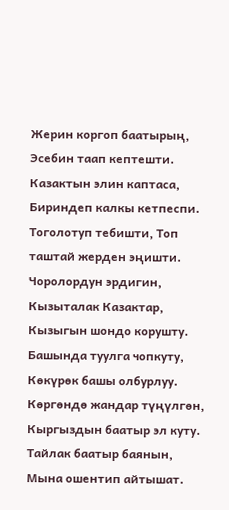Жерин коргоп баатырың, Эсебин таап кептешти. Казактын элин каптаса, Бириндеп калкы кетпеспи. Тоголотуп тебишти, Топ таштай жерден эңишти. Чоролордун эрдигин, Кызыталак Казактар, Кызыгын шондо корушту. Башында туулга чопкуту, Көкүрөк башы олбурлуу. Көргөндө жандар түңүлгөн, Кыргыздын баатыр эл куту. Тайлак баатыр баянын, Мына ошентип айтышат.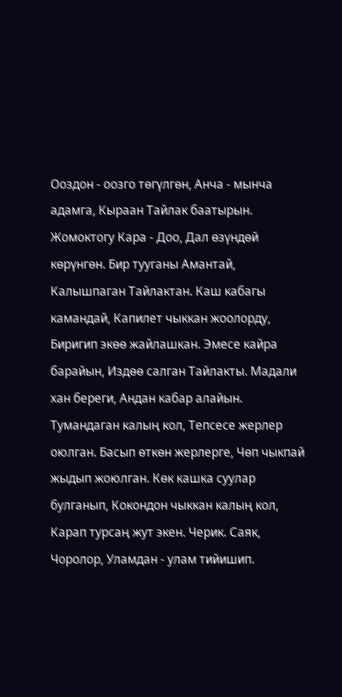Ооздон - оозго төгүлгөн, Анча - мынча адамга, Кыраан Тайлак баатырын. Жомоктогу Кара - Доо, Дал өзүндөй көрүнгөн. Бир тууганы Амантай, Калышпаган Тайлактан. Каш кабагы камандай, Капилет чыккан жоолорду, Биригип экөө жайлашкан. Эмесе кайра барайын, Издөө салган Тайлакты. Мадали хан береги, Андан кабар алайын. Тумандаган калың кол, Тепсесе жерлер оюлган. Басып өткөн жерлерге, Чөп чыкпай жыдып жоюлган. Көк кашка суулар булганып, Кокондон чыккан калың кол, Карап турсаң жут экен. Черик. Саяк, Чоролор, Уламдан - улам тийишип.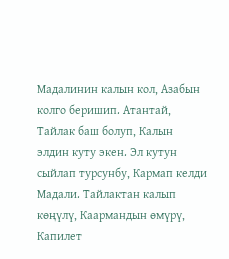Мадалинин калын кол, Азабын колго беришип. Атантай, Тайлак баш болуп, Калын элдин куту экен. Эл кутун сыйлап турсунбу, Кармап келди Мадали. Тайлактан калып көңүлү, Каармандын өмүрү, Капилет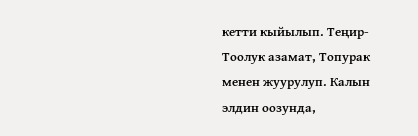кетти кыйылып. Теңир-Тоолук азамат, Топурак менен жуурулуп. Калын элдин оозунда,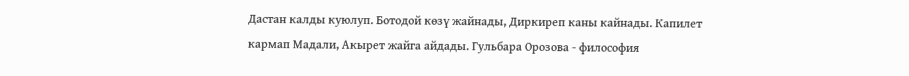Дастан калды куюлуп. Ботодой көзү жайнады, Диркиреп каны кайнады. Капилет кармап Мадали, Акырет жайга айдады. Гульбара Орозова - философия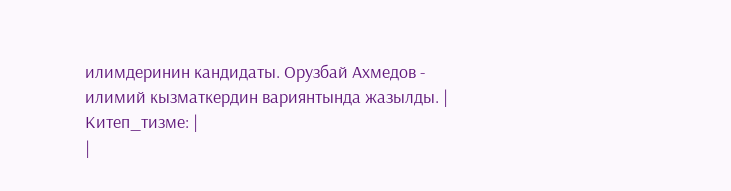илимдеринин кандидаты. Орузбай Ахмедов - илимий кызматкердин вариянтында жазылды. | Китеп_тизме: |
|